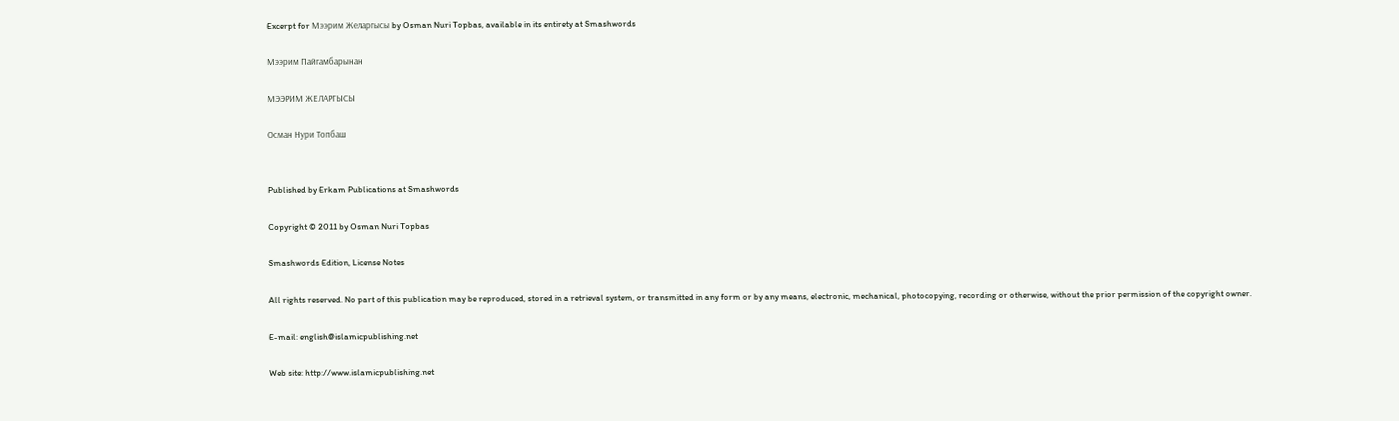Excerpt for Мээрим Желаргысы by Osman Nuri Topbas, available in its entirety at Smashwords

Мээрим Пайгамбарынан

МЭЭРИМ ЖЕЛАРГЫСЫ

Осман Нури Топбаш


Published by Erkam Publications at Smashwords

Copyright © 2011 by Osman Nuri Topbas

Smashwords Edition, License Notes

All rights reserved. No part of this publication may be reproduced, stored in a retrieval system, or transmitted in any form or by any means, electronic, mechanical, photocopying, recording or otherwise, without the prior permission of the copyright owner.

E-mail: english@islamicpublishing.net

Web site: http://www.islamicpublishing.net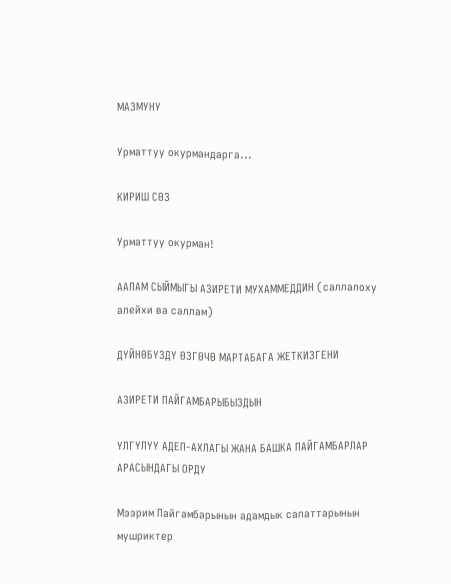МАЗМУНУ

Урматтуу окурмандарга...

КИРИШ СӨЗ

Урматтуу окурман!

ААЛАМ СЫЙМЫГЫ АЗИРЕТИ МУХАММЕДДИН (саллалоху алейхи ва саллам)

ДҮЙНӨБҮЗДҮ ӨЗГӨЧӨ МАРТАБАГА ЖЕТКИЗГЕНИ

АЗИРЕТИ ПАЙГАМБАРЫБЫЗДЫН

ҮЛГҮЛҮҮ АДЕП-АХЛАГЫ ЖАНА БАШКА ПАЙГАМБАРЛАР АРАСЫНДАГЫ ОРДУ

Мээрим Пайгамбарынын адамдык сапаттарынын мушриктер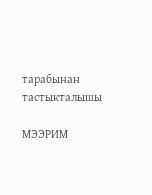тарабынан тастыкталышы

МЭЭРИМ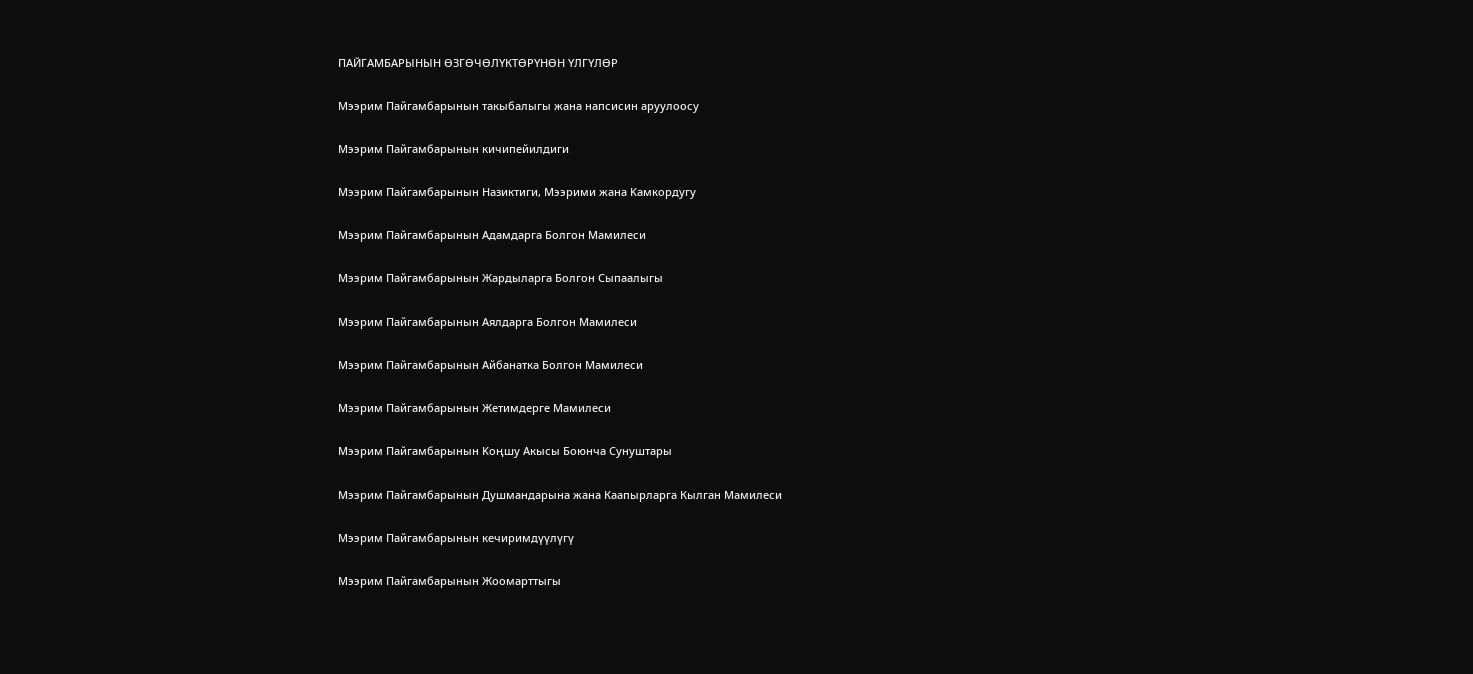ПАЙГАМБАРЫНЫН ӨЗГӨЧӨЛҮКТӨРҮНӨН ҮЛГҮЛӨР

Мээрим Пайгамбарынын такыбалыгы жана напсисин аруулоосу

Мээрим Пайгамбарынын кичипейилдиги

Мээрим Пайгамбарынын Hазиктиги, Mээрими жана Kамкордугу

Мээрим Пайгамбарынын Aдамдарга Болгон Mамилеси

Мээрим Пайгамбарынын Жардыларга Болгон Cыпаалыгы

Мээрим Пайгамбарынын Аялдарга Болгон Мамилеси

Мээрим Пайгамбарынын Айбанатка Болгон Мамилеси

Мээрим Пайгамбарынын Жетимдерге Мамилеси

Мээрим Пайгамбарынын Kоңшу Aкысы Боюнча Cунуштары

Мээрим Пайгамбарынын Душмандарына жана Каапырларга Кылган Мамилеси

Мээрим Пайгамбарынын кечиримдүүлүгү

Мээрим Пайгамбарынын Жоомарттыгы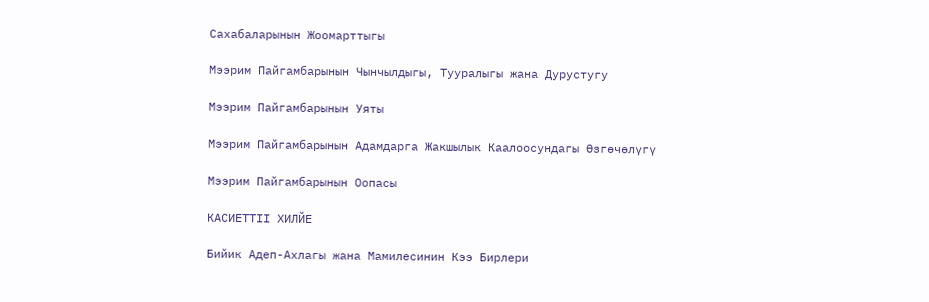Сахабаларынын Жоомарттыгы

Мээрим Пайгамбарынын Чынчылдыгы, Тууралыгы жана Дурустугу

Мээрим Пайгамбарынын Уяты

Мээрим Пайгамбарынын Aдамдарга Жакшылык Каалоосундагы Өзгөчөлүгү

Мээрим Пайгамбарынын Оопасы

КАСИЕТТІІ ХИЛЙЕ

Бийик Адеп-Ахлагы жана Мамилесинин Кээ Бирлери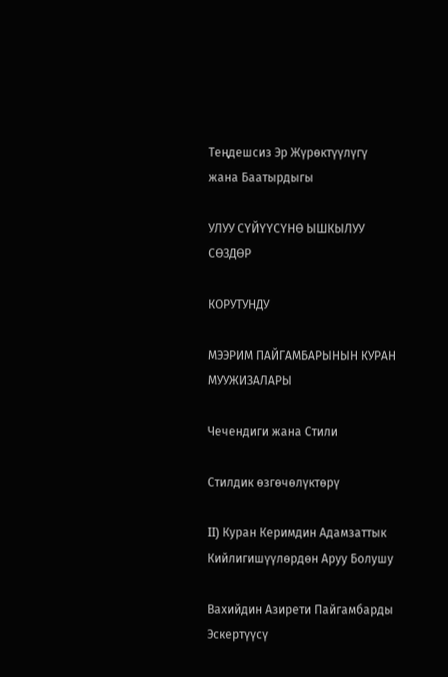Теңдешсиз Эр Жүрөктүүлүгү жана Баатырдыгы

УЛУУ СҮЙҮҮСҮНӨ ЫШКЫЛУУ СӨЗДӨР

КОРУТУНДУ

МЭЭРИМ ПАЙГАМБАРЫНЫН КУРАН МУУЖИЗАЛАРЫ

Чечендиги жана Стили

Стилдик өзгөчөлүктөрү

II) Куран Керимдин Адамзаттык Кийлигишүүлөрдөн Аруу Болушу

Вахийдин Азирети Пайгамбарды Эскертүүсү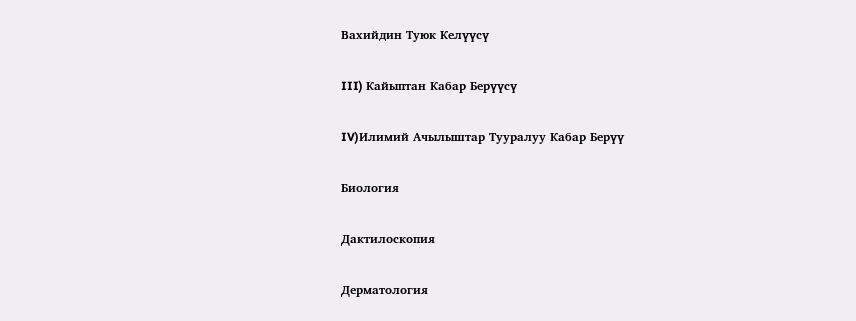Вахийдин Туюк Келүүсү

III) Кайыптан Кабар Берүүсү

IV)Илимий Ачылыштар Тууралуу Кабар Берүү

Биология

Дактилоскопия

Дерматология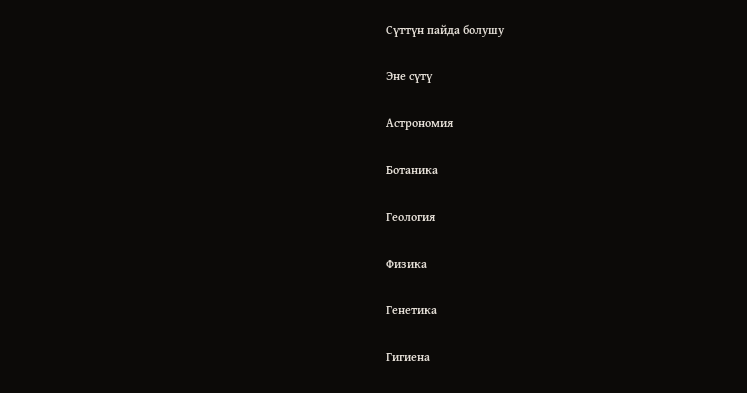Сүттүн пайда болушу

Эне сүтү

Астрономия

Ботаника

Геология

Физика

Генетика

Гигиена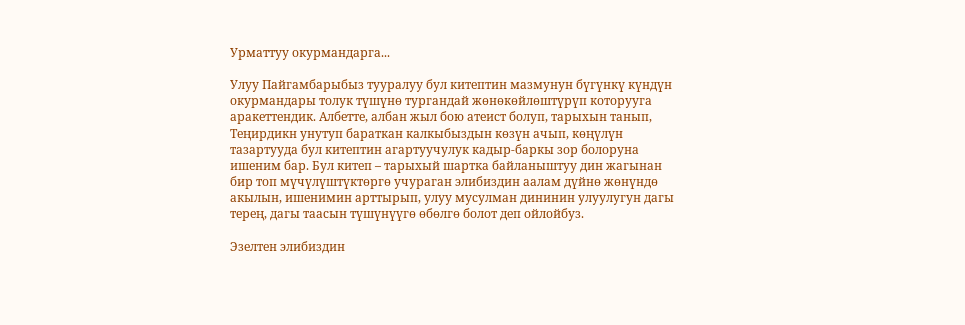Урматтуу окурмандарга...

Улуу Пайгамбарыбыз тууралуу бул китептин мазмунун бүгүнкү күндүн окурмандары толук түшүнө тургандай жөнөкөйлөштүрүп которууга аракеттендик. Албетте, албан жыл бою атеист болуп, тарыхын танып, Теңирдикн унутуп бараткан калкыбыздын көзүн ачып, көңүлүн тазартууда бул китептин агартуучулук кадыр-баркы зор болоруна ишеним бар. Бул китеп – тарыхый шартка байланыштуу дин жагынан бир топ мүчүлүштүктөргө учураган элибиздин аалам дүйнө жөнүндө акылын, ишенимин арттырып, улуу мусулман дининин улуулугун дагы терең, дагы таасын түшүнүүгө өбөлгө болот деп ойлойбуз.

Эзелтен элибиздин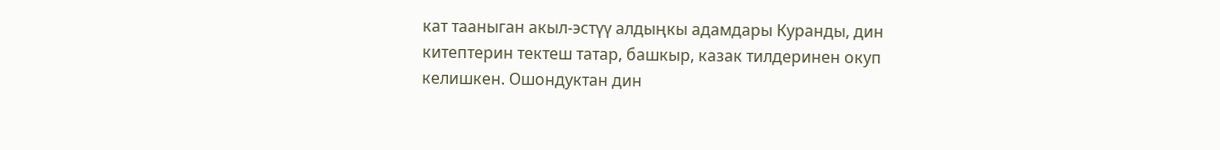кат тааныган акыл-эстүү алдыңкы адамдары Куранды, дин китептерин тектеш татар, башкыр, казак тилдеринен окуп келишкен. Ошондуктан дин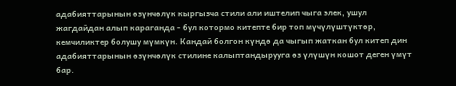адабияттарынын өзүнчөлүк кыргызча стили али иштелип чыга элек, ушул жагдайдан алып караганда - бул котормо китепте бир топ мүчүлүштүктөр, кемчиликтер болушу мүмкүн. Кандай болгон күндө да чыгып жаткан бул китеп дин адабияттарынын өзүнчөлүк стилине калыптандырууга өз үлүшүн кошот деген үмүт бар.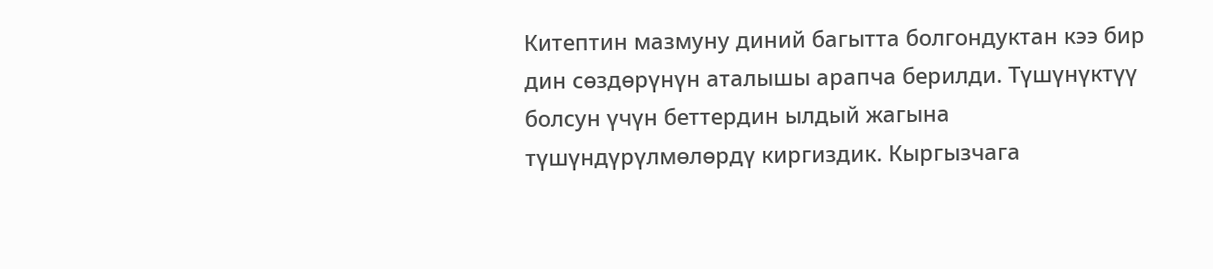Китептин мазмуну диний багытта болгондуктан кээ бир дин сөздөрүнүн аталышы арапча берилди. Түшүнүктүү болсун үчүн беттердин ылдый жагына түшүндүрүлмөлөрдү киргиздик. Кыргызчага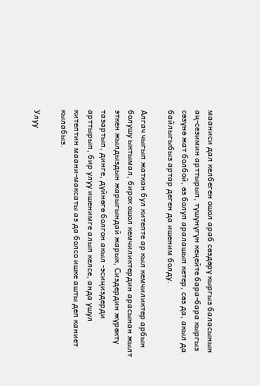мааниси дал келбеген ошол араб сөздөрү кыргыз баласынын аң-сезимин арттырып, түшүнүгүн кеңейте бара-бара кыргыз сөзүнө жат болбой, өз болуп аралашып кетер, сөз да, акыл да байлыгыбыз артар деген да ишеним болду.

Алгач чыгып жаткан бул китепте ар кыл кемчиликтер арбын болушу ыктымал, бирок ошол кемчиликтердин арасынан жылт эткен жылдыздын жарыгындай жарык, Сиздердин жүрөктү тазартып, динге, дүйнөгө болгон акыл -эсиңиздерди арттырып, бир улуу ишенимге алып келсе, анда ушул китептин маани-максаты аз да болсо ишке ашты деп каниет кылабыз.

Улуу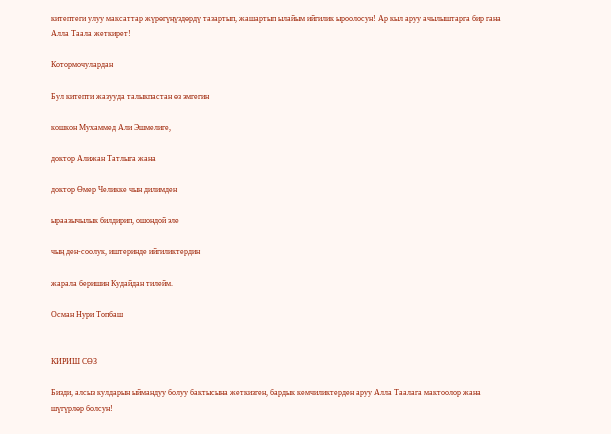китептеги улуу максаттар жүрөгүңүздөрдү тазартып, жашартып ылайым ийгилик ыроолосун! Ар кыл аруу ачылыштарга бир гана Алла Таала жеткирет!

Котормочулардан

Бул китепти жазууда талыкпастан өз эмгегин

кошкон Мухаммед Али Эшмелиге,

доктор Алижан Татлыга жана

доктор Өмер Челикке чын дилимден

ыраазычылык билдирип, ошондой эле

чың ден-соолук, иштеринде ийгиликтердин

жарала беришин Кудайдан тилейм.

Осман Нури Топбаш


КИРИШ СӨЗ

Бизди, алсыз кулдарын ыймандуу болуу бактысына жеткизген, бардык кемчиликтерден аруу Алла Таалага мактоолор жана шүгүрлөр болсун!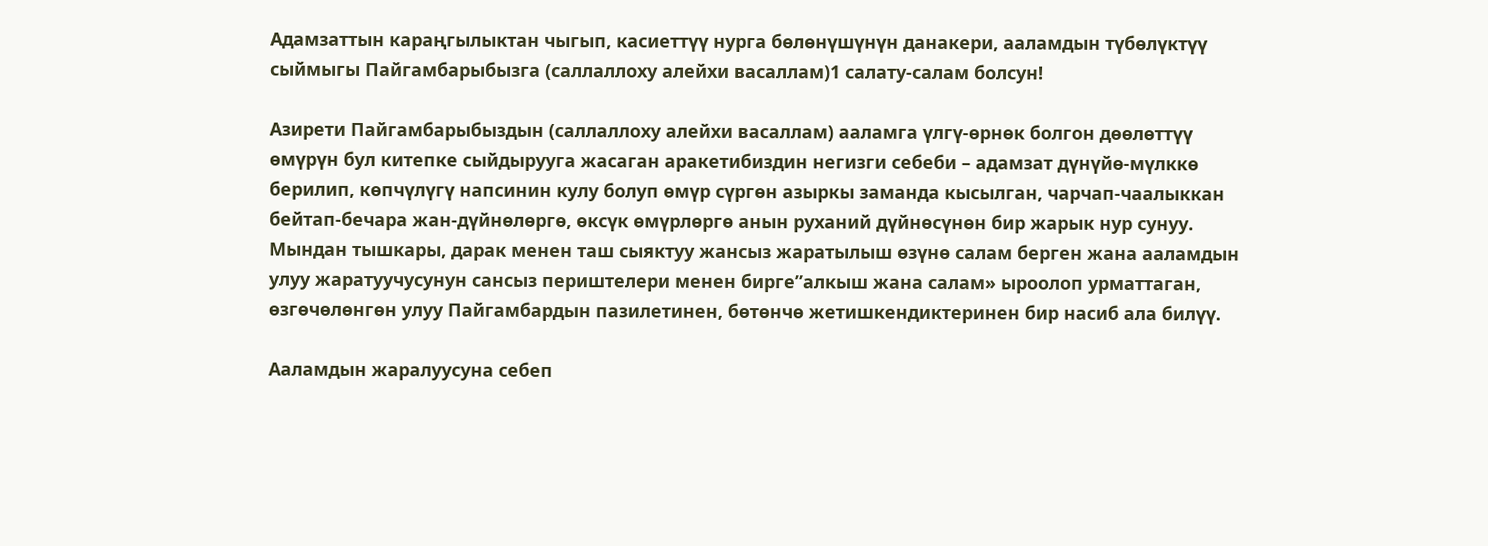Адамзаттын караңгылыктан чыгып, касиеттүү нурга бөлөнүшүнүн данакери, ааламдын түбөлүктүү сыймыгы Пайгамбарыбызга (саллаллоху алейхи васаллам)1 салату-салам болсун!

Азирети Пайгамбарыбыздын (саллаллоху алейхи васаллам) ааламга үлгү-өрнөк болгон дөөлөттүү өмүрүн бул китепке сыйдырууга жасаган аракетибиздин негизги себеби – адамзат дүнүйө-мүлккө берилип, көпчүлүгү напсинин кулу болуп өмүр сүргөн азыркы заманда кысылган, чарчап-чаалыккан бейтап-бечара жан-дүйнөлөргө, өксүк өмүрлөргө анын руханий дүйнөсүнөн бир жарык нур сунуу. Мындан тышкары, дарак менен таш сыяктуу жансыз жаратылыш өзүнө салам берген жана ааламдын улуу жаратуучусунун сансыз периштелери менен бирге”алкыш жана салам» ыроолоп урматтаган, өзгөчөлөнгөн улуу Пайгамбардын пазилетинен, бөтөнчө жетишкендиктеринен бир насиб ала билүү.

Ааламдын жаралуусуна себеп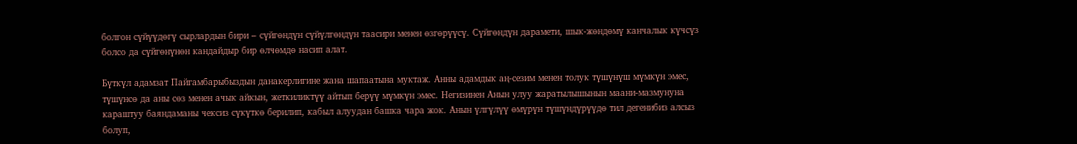болгон сүйүүдөгү сырлардын бири – сүйгөндүн сүйүлгөндүн таасири менен өзгөрүүсү. Сүйгөндүн дарамети, шык-жөндөмү канчалык күчсүз болсо да сүйгөнүнөн кандайдыр бир өлчөмдө насип алат.

Бүткүл адамзат Пайгамбарыбыздын данакерлигине жана шапаатына муктаж. Анны адамдык аң-сезим менен толук түшүнүш мүмкүн эмес, түшүнсө да аны сөз менен ачык айкын, жеткиликтүү айтып берүү мүмкүн эмес. Негизинен Анын улуу жаратылышынын маани-мазмунуна караштуу баяндаманы чексиз сүкүткө берилип, кабыл алуудан башка чара жок. Анын үлгүлүү өмүрүн түшүндүрүүдө тил дегенибиз алсыз болуп,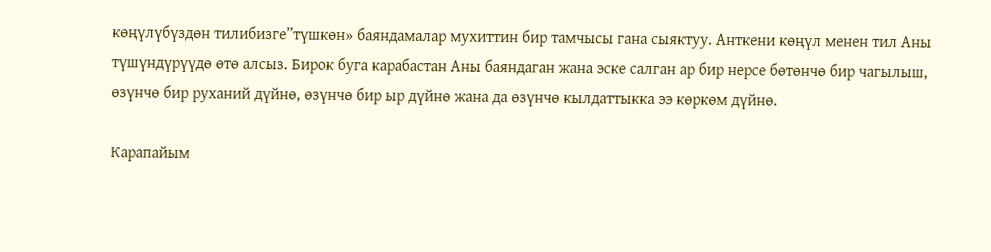көңүлүбүздөн тилибизге”түшкөн» баяндамалар мухиттин бир тамчысы гана сыяктуу. Анткени көңүл менен тил Аны түшүндүрүүдө өтө алсыз. Бирок буга карабастан Аны баяндаган жана эске салган ар бир нерсе бөтөнчө бир чагылыш, өзүнчө бир руханий дүйнө, өзүнчө бир ыр дүйнө жана да өзүнчө кылдаттыкка ээ көркөм дүйнө.

Карапайым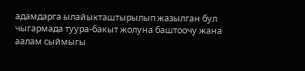адамдарга ылайыкташтырылып жазылган бул чыгармада туура-бакыт жолуна баштоочу жана аалам сыймыгы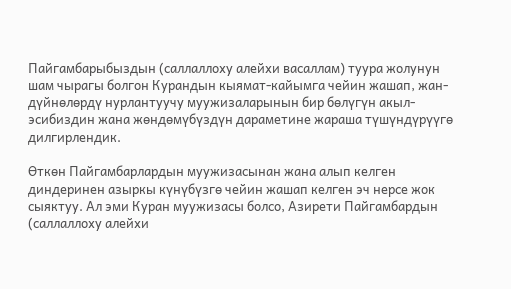Пайгамбарыбыздын (саллаллоху алейхи васаллам) туура жолунун шам чырагы болгон Курандын кыямат-кайымга чейин жашап, жан-дүйнөлөрдү нурлантуучу муужизаларынын бир бөлүгүн акыл-эсибиздин жана жөндөмүбүздүн дараметине жараша түшүндүрүүгө дилгирлендик.

Өткөн Пайгамбарлардын муужизасынан жана алып келген диндеринен азыркы күнүбүзгө чейин жашап келген эч нерсе жок сыяктуу. Ал эми Куран муужизасы болсо, Азирети Пайгамбардын (саллаллоху алейхи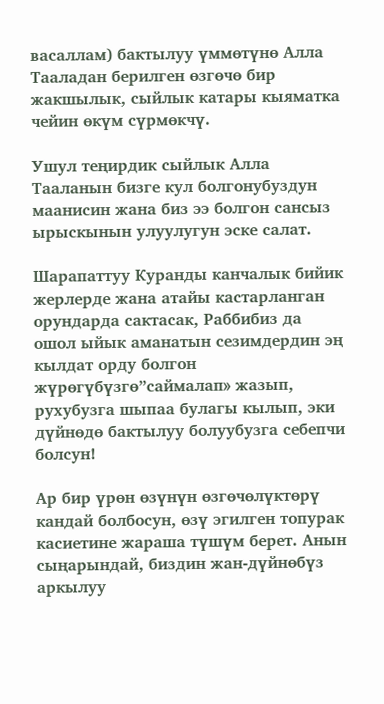васаллам) бактылуу үммөтүнө Алла Тааладан берилген өзгөчө бир жакшылык, сыйлык катары кыяматка чейин өкүм сүрмөкчү.

Ушул теңирдик сыйлык Алла Тааланын бизге кул болгонубуздун маанисин жана биз ээ болгон сансыз ырыскынын улуулугун эске салат.

Шарапаттуу Куранды канчалык бийик жерлерде жана атайы кастарланган орундарда сактасак, Раббибиз да ошол ыйык аманатын сезимдердин эң кылдат орду болгон жүрөгүбүзгө”саймалап» жазып, рухубузга шыпаа булагы кылып, эки дүйнөдө бактылуу болуубузга себепчи болсун!

Ар бир үрөн өзүнүн өзгөчөлүктөрү кандай болбосун, өзү эгилген топурак касиетине жараша түшүм берет. Анын сыңарындай, биздин жан-дүйнөбүз аркылуу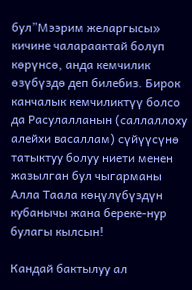бул”Мээрим желаргысы» кичине чалараактай болуп көрүнсө, анда кемчилик өзүбүздө деп билебиз. Бирок канчалык кемчиликтүү болсо да Расулалланын (саллаллоху алейхи васаллам) сүйүүсүнө татыктуу болуу ниети менен жазылган бул чыгарманы Алла Таала көңүлүбүздүн кубанычы жана береке-нур булагы кылсын!

Кандай бактылуу ал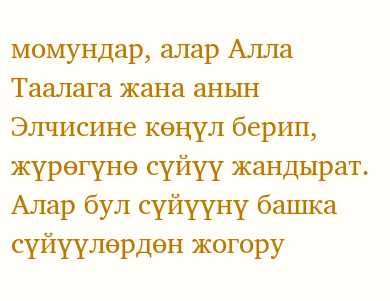момундар, алар Алла Таалага жана анын Элчисине көңүл берип, жүрөгүнө сүйүү жандырат. Алар бул сүйүүнү башка сүйүүлөрдөн жогору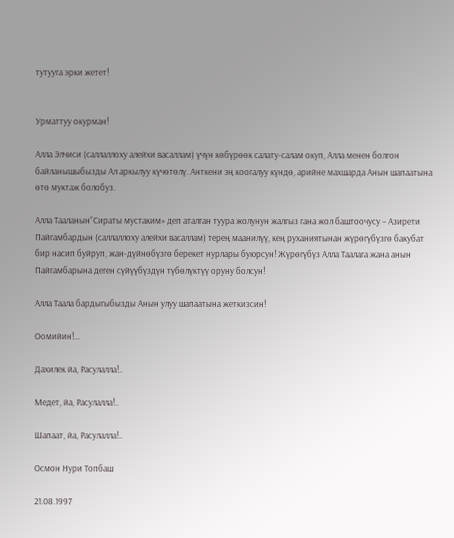тутууга эрки жетет!


Урматтуу окурман!

Алла Элчиси (саллаллоху алейхи васаллам) үчүн көбүрөөк салату-салам окуп, Алла менен болгон байланышыбызды Ал аркылуу күчөтөлү. Анткени эң коогалуу күндө, арийне махшарда Анын шапаатына өтө муктаж болобуз.

Алла Тааланын”Сираты мустаким» деп аталган туура жолунун жалгыз гана жол баштоочусу – Азирети Пайгамбардын (саллаллоху алейхи васаллам) терең маанилүү, кең руханиятынан жүрөгүбүзгө бакубат бир насип буйруп, жан-дүйнөбүзгө берекет нурлары буюрсун! Жүрөгүбүз Алла Таалага жана анын Пайгамбарына деген сүйүүбүздүн түбөлүктүү оруну болсун!

Алла Таала бардыгыбызды Анын улуу шапаатына жеткизсин!

Оомийин!...

Дахилек йа, Расулалла!..

Медет, йа, Расулалла!..

Шапаат, йа, Расулалла!..

Осмон Нури Топбаш

21.08.1997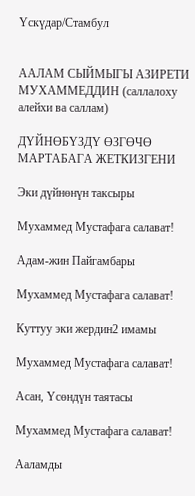Үскүдар/Стамбул


ААЛАМ СЫЙМЫГЫ АЗИРЕТИ МУХАММЕДДИН (саллалоху алейхи ва саллам)

ДҮЙНӨБҮЗДҮ ӨЗГӨЧӨ МАРТАБАГА ЖЕТКИЗГЕНИ

Эки дүйнөнүн таксыры

Мухаммед Мустафага салават!

Адам-жин Пайгамбары

Мухаммед Мустафага салават!

Куттуу эки жердин2 имамы

Мухаммед Мустафага салават!

Асан, Үсөндүн таятасы

Мухаммед Мустафага салават!

Ааламды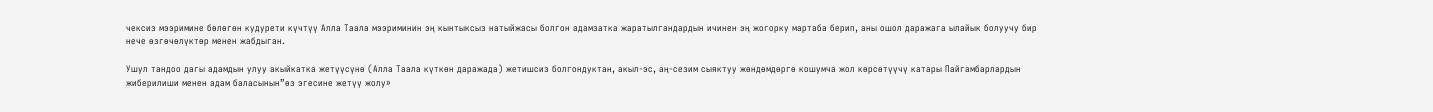чексиз мээримине бөлөгөн кудурети күчтүү Алла Таала мээриминин эң кынтыксыз натыйжасы болгон адамзатка жаратылгандардын ичинен эң жогорку мартаба берип, аны ошол даражага ылайык болуучу бир нече өзгөчөлүктөр менен жабдыган.

Ушул тандоо дагы адамдын улуу акыйкатка жетүүсүнө (Алла Таала күткөн даражада) жетишсиз болгондуктан, акыл-эс, аң-сезим сыяктуу жөндөмдөргө кошумча жол көрсөтүүчү катары Пайгамбарлардын жиберилиши менен адам баласынын”өз эгесине жетүү жолу»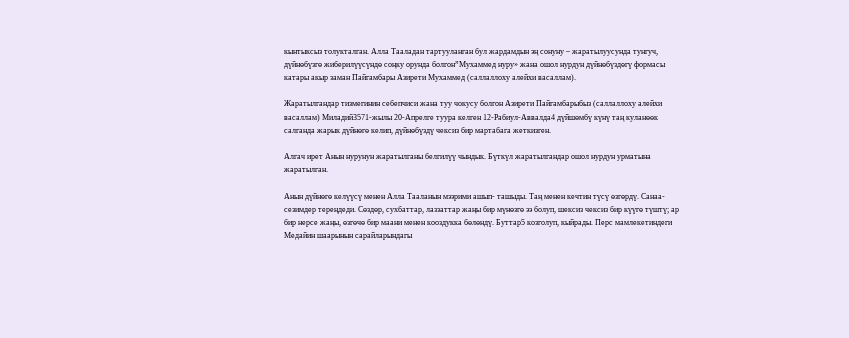кынтыксыз толукталган. Алла Тааладан тартууланган бул жардамдын эң сонуну – жаратылуусунда тунгуч, дүйнөбүзгө жиберилүүсүндө соңку орунда болгон”Мухаммед нуру» жана ошол нурдун дүйнөбүздөгү формасы катары акыр заман Пайгамбары Азирети Мухаммед (саллаллоху алейхи васаллам).

Жаратылгандар тизмегинин себепчиси жана туу чокусу болгон Азирети Пайгамбарыбыз (саллаллоху алейхи васаллам) Миладий3571-жылы 20-Апрелге туура келген 12-Рабиул-Аввалда4 дүйшөмбү күнү таң куланөөк салганда жарык дүйнөгө келип, дүйнөбүздү чексиз бир мартабага жеткизген.

Алгач ирет Анын нурунун жаратылганы белгилүү чындык. Бүткүл жаратылгандар ошол нурдун урматына жаратылган.

Анын дүйнөгө келүүсү менен Алла Тааланын мээрими ашып- ташыды. Таң менен кечтин түсү өзгөрдү. Санаа-сезимдер тереңдеди. Сөздөр, сухбаттар, лаззаттар жаңы бир мүнөзгө ээ болуп, шексиз чексиз бир күүгө түштү; ар бир нерсе жаңы, өзгөчө бир маани менен кооздукка бөлөндү. Буттар5 козголуп, кыйрады. Перс мамлекетиндеги Медайин шаарынын сарайларындагы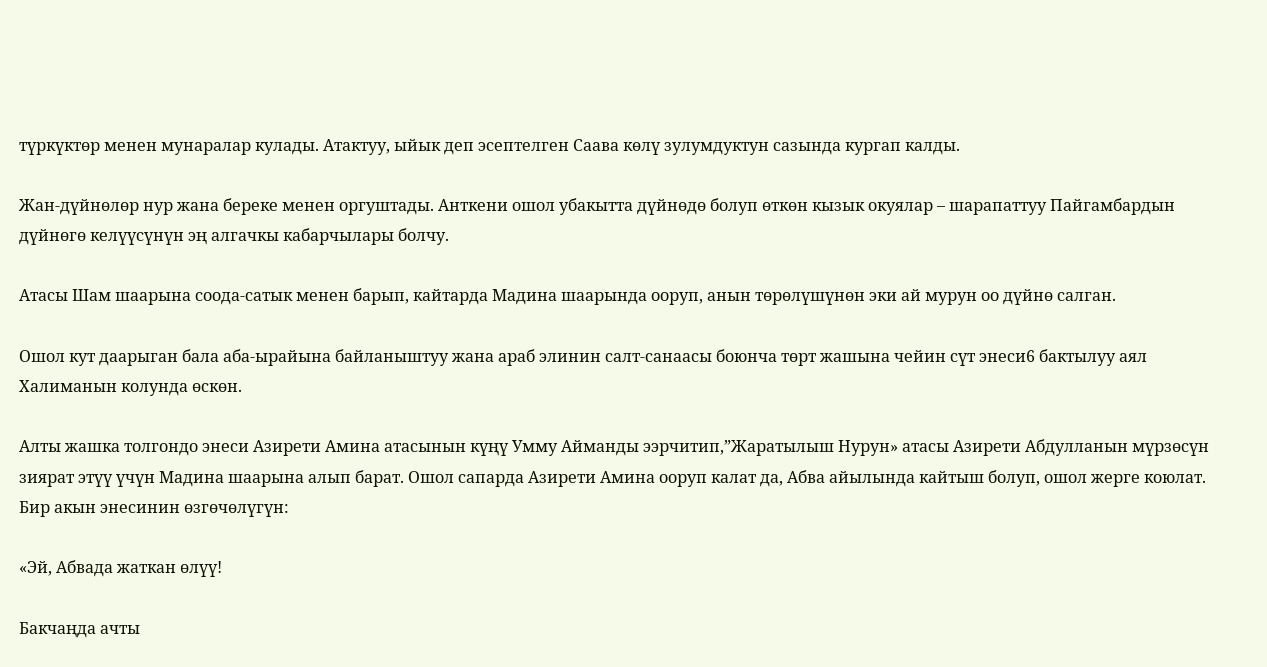түркүктөр менен мунаралар кулады. Атактуу, ыйык деп эсептелген Саава көлү зулумдуктун сазында кургап калды.

Жан-дүйнөлөр нур жана береке менен оргуштады. Анткени ошол убакытта дүйнөдө болуп өткөн кызык окуялар – шарапаттуу Пайгамбардын дүйнөгө келүүсүнүн эң алгачкы кабарчылары болчу.

Атасы Шам шаарына соода-сатык менен барып, кайтарда Мадина шаарында ооруп, анын төрөлүшүнөн эки ай мурун оо дүйнө салган.

Ошол кут даарыган бала аба-ырайына байланыштуу жана араб элинин салт-санаасы боюнча төрт жашына чейин сүт энеси6 бактылуу аял Халиманын колунда өскөн.

Алты жашка толгондо энеси Азирети Амина атасынын күңү Умму Айманды ээрчитип,”Жаратылыш Нурун» атасы Азирети Абдулланын мүрзөсүн зиярат этүү үчүн Мадина шаарына алып барат. Ошол сапарда Азирети Амина ооруп калат да, Абва айылында кайтыш болуп, ошол жерге коюлат. Бир акын энесинин өзгөчөлүгүн:

«Эй, Абвада жаткан өлүү!

Бакчаңда ачты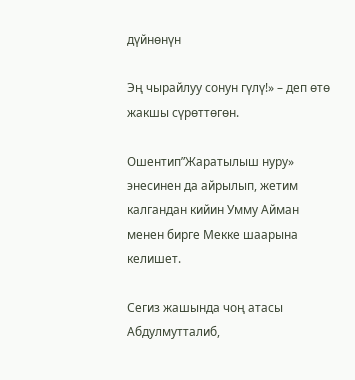дүйнөнүн

Эң чырайлуу сонун гүлү!» – деп өтө жакшы сүрөттөгөн.

Ошентип”Жаратылыш нуру» энесинен да айрылып, жетим калгандан кийин Умму Айман менен бирге Мекке шаарына келишет.

Сегиз жашында чоң атасы Абдулмутталиб,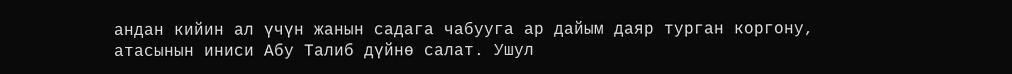андан кийин ал үчүн жанын садага чабууга ар дайым даяр турган коргону, атасынын иниси Абу Талиб дүйнө салат. Ушул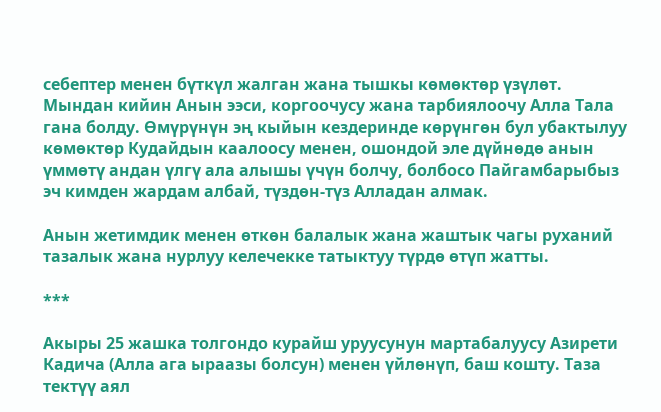себептер менен бүткүл жалган жана тышкы көмөктөр үзүлөт. Мындан кийин Анын ээси, коргоочусу жана тарбиялоочу Алла Тала гана болду. Өмүрүнүн эң кыйын кездеринде көрүнгөн бул убактылуу көмөктөр Кудайдын каалоосу менен, ошондой эле дүйнөдө анын үммөтү андан үлгү ала алышы үчүн болчу, болбосо Пайгамбарыбыз эч кимден жардам албай, түздөн-түз Алладан алмак.

Анын жетимдик менен өткөн балалык жана жаштык чагы руханий тазалык жана нурлуу келечекке татыктуу түрдө өтүп жатты.

***

Акыры 25 жашка толгондо курайш уруусунун мартабалуусу Азирети Кадича (Алла ага ыраазы болсун) менен үйлөнүп, баш кошту. Таза тектүү аял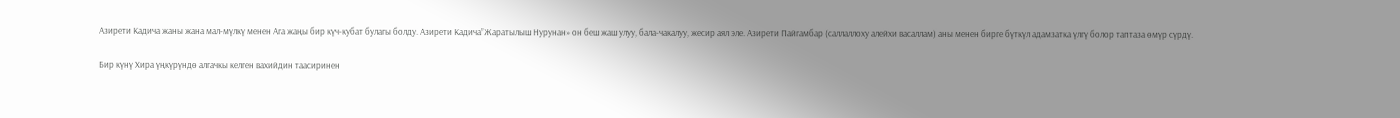Азирети Кадича жаны жана мал-мүлкү менен Ага жаңы бир күч-кубат булагы болду. Азирети Кадича”Жаратылыш Нурунан» он беш жаш улуу, бала-чакалуу, жесир аял эле. Азирети Пайгамбар (саллаллоху алейхи васаллам) аны менен бирге бүткүл адамзатка үлгү болор таптаза өмүр сүрдү.

Бир күнү Хира үңкүрүндө алгачкы келген вахийдин таасиринен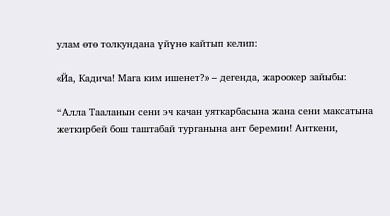улам өтө толкундана үйүнө кайтып келип:

«Йа, Кадича! Мага ким ишенет?» – дегенда, жароокер зайыбы:

“Алла Тааланын сени эч качан уяткарбасына жана сени максатына жеткирбей бош таштабай турганына ант беремин! Анткени,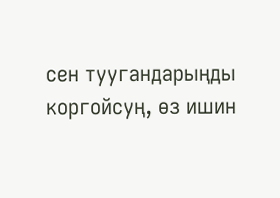сен туугандарыңды коргойсуң, өз ишин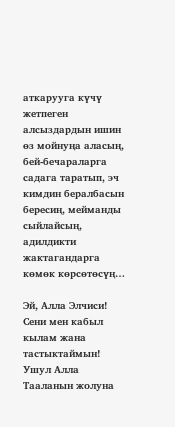аткарууга күчү жетпеген алсыздардын ишин өз мойнуңа аласың, бей-бечараларга садага таратып, эч кимдин бералбасын бересиң, мейманды сыйлайсың, адилдикти жактагандарга көмөк көрсөтөсүң…

Эй, Алла Элчиси! Сени мен кабыл кылам жана тастыктаймын! Ушул Алла Тааланын жолуна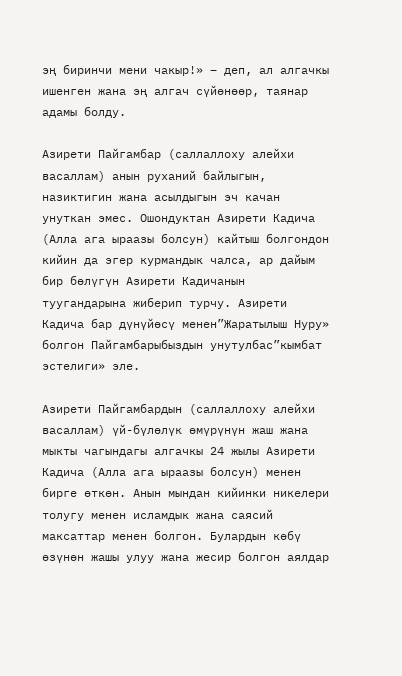эң биринчи мени чакыр!» – деп, ал алгачкы ишенген жана эң алгач сүйөнөөр, таянар адамы болду.

Азирети Пайгамбар (саллаллоху алейхи васаллам) анын руханий байлыгын, назиктигин жана асылдыгын эч качан унуткан эмес. Ошондуктан Азирети Кадича (Алла ага ыраазы болсун) кайтыш болгондон кийин да эгер курмандык чалса, ар дайым бир бөлүгүн Азирети Кадичанын туугандарына жиберип турчу. Азирети Кадича бар дүнүйөсү менен”Жаратылыш Нуру» болгон Пайгамбарыбыздын унутулбас”кымбат эстелиги» эле.

Азирети Пайгамбардын (саллаллоху алейхи васаллам) үй-бүлөлүк өмүрүнүн жаш жана мыкты чагындагы алгачкы 24 жылы Азирети Кадича (Алла ага ыраазы болсун) менен бирге өткөн. Анын мындан кийинки никелери толугу менен исламдык жана саясий максаттар менен болгон. Булардын көбү өзүнөн жашы улуу жана жесир болгон аялдар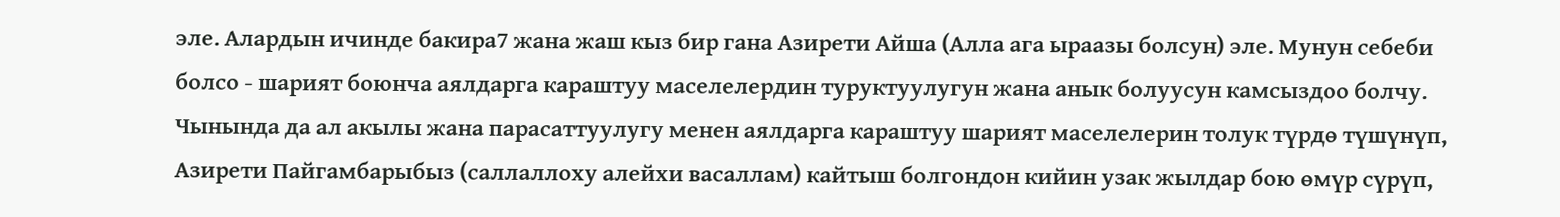эле. Алардын ичинде бакира7 жана жаш кыз бир гана Азирети Айша (Алла ага ыраазы болсун) эле. Мунун себеби болсо - шарият боюнча аялдарга караштуу маселелердин туруктуулугун жана анык болуусун камсыздоо болчу. Чынында да ал акылы жана парасаттуулугу менен аялдарга караштуу шарият маселелерин толук түрдө түшүнүп, Азирети Пайгамбарыбыз (саллаллоху алейхи васаллам) кайтыш болгондон кийин узак жылдар бою өмүр сүрүп,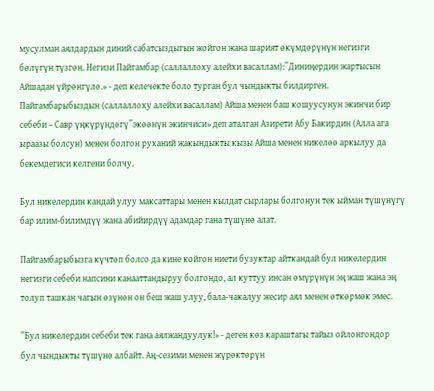мусулман аялдардын диний сабатсыздыгын жойгон жана шарият өкүмдөрүнүн негизги бөлүгүн түзгөн. Негизи Пайгамбар (саллаллоху алейхи васаллам):”Диниңердин жартысын Айшадан үйрөнгүлө.» - деп келечекте боло турган бул чындыкты билдирген. Пайгамбарыбыздын (саллаллоху алейхи васаллам) Айша менен баш кошуусунун экинчи бир себеби – Савр үңкүрүндөгү”экөөнүн экинчиси» деп аталган Азирети Абу Бакирдин (Алла ага ыраазы болсун) менен болгон руханий жакындыкты кызы Айша менен никелөө аркылуу да бекемдегиси келгени болчу.

Бул никелердин кандай улуу максаттары менен кылдат сырлары болгонун тек ыйман түшүнүгү бар илим-билимдүү жана абийирдүү адамдар гана түшүнө алат.

Пайгамбарыбызга күчтөп болсо да кине койгон ниети бузуктар айткандай бул никелердин негизги себеби напсини канааттандыруу болгондо, ал куттуу инсан өмүрүнүн эң жаш жана эң толуп ташкан чагын өзүнөн он беш жаш улуу, бала-чакалуу жесир аял менен өткөрмөк эмес.

“Бул никелердин себеби тек гана аялжандуулук!» - деген көз караштагы тайыз ойлонгондор бул чындыкты түшүнө албайт. Аң-сезими менен жүрөктөрүн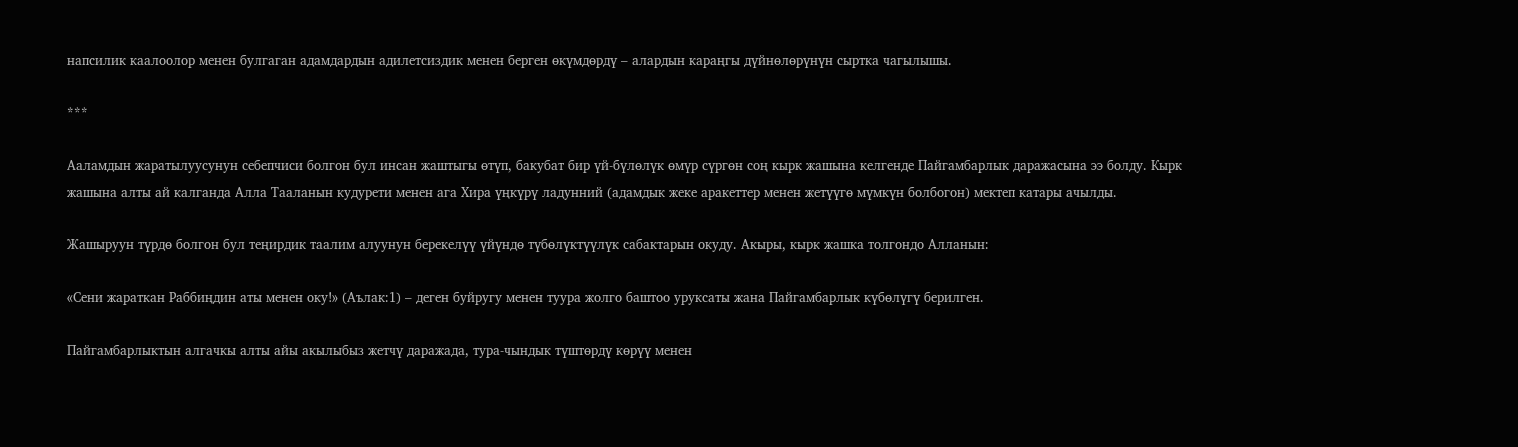напсилик каалоолор менен булгаган адамдардын адилетсиздик менен берген өкүмдөрдү – алардын караңгы дүйнөлөрүнүн сыртка чагылышы.

***

Ааламдын жаратылуусунун себепчиси болгон бул инсан жаштыгы өтүп, бакубат бир үй-бүлөлүк өмүр сүргөн соң кырк жашына келгенде Пайгамбарлык даражасына ээ болду. Кырк жашына алты ай калганда Алла Тааланын кудурети менен ага Хира үңкүрү ладунний (адамдык жеке аракеттер менен жетүүгө мүмкүн болбогон) мектеп катары ачылды.

Жашыруун түрдө болгон бул теңирдик таалим алуунун берекелүү үйүндө түбөлүктүүлүк сабактарын окуду. Акыры, кырк жашка толгондо Алланын:

«Сени жараткан Раббиңдин аты менен оку!» (Аълак:1) – деген буйругу менен туура жолго баштоо уруксаты жана Пайгамбарлык күбөлүгү берилген.

Пайгамбарлыктын алгачкы алты айы акылыбыз жетчү даражада, тура-чындык түштөрдү көрүү менен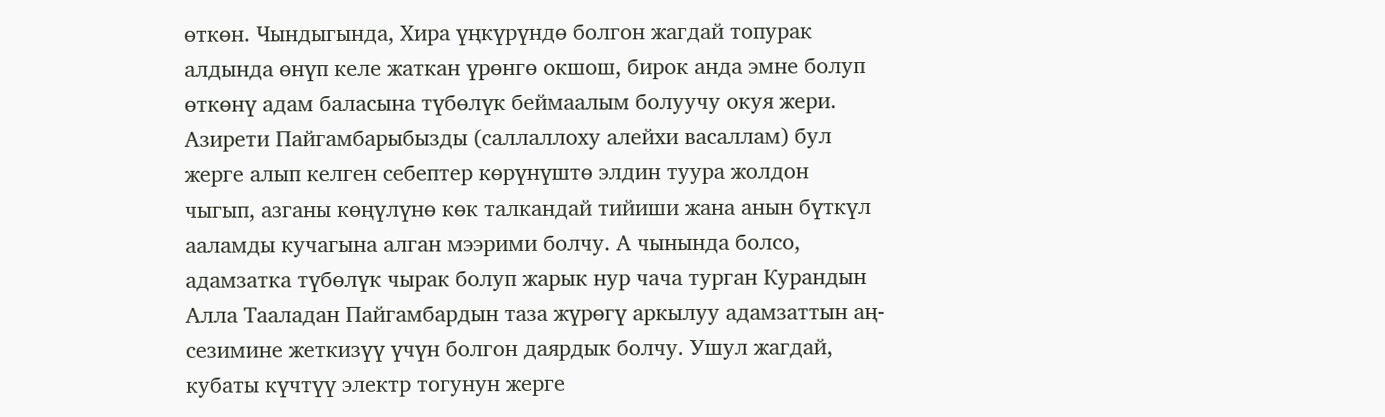өткөн. Чындыгында, Хира үңкүрүндө болгон жагдай топурак алдында өнүп келе жаткан үрөнгө окшош, бирок анда эмне болуп өткөнү адам баласына түбөлүк беймаалым болуучу окуя жери. Азирети Пайгамбарыбызды (саллаллоху алейхи васаллам) бул жерге алып келген себептер көрүнүштө элдин туура жолдон чыгып, азганы көңүлүнө көк талкандай тийиши жана анын бүткүл ааламды кучагына алган мээрими болчу. А чынында болсо, адамзатка түбөлүк чырак болуп жарык нур чача турган Курандын Алла Тааладан Пайгамбардын таза жүрөгү аркылуу адамзаттын аң-сезимине жеткизүү үчүн болгон даярдык болчу. Ушул жагдай, кубаты күчтүү электр тогунун жерге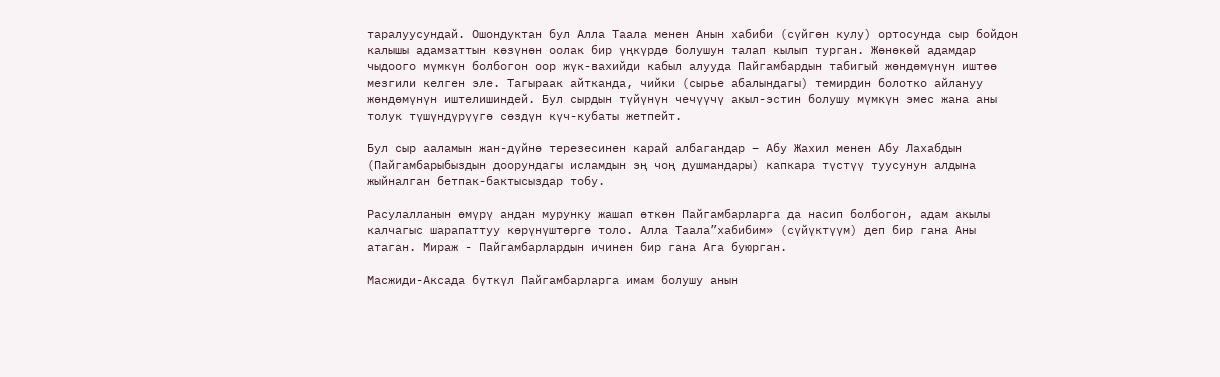таралуусундай. Ошондуктан бул Алла Таала менен Анын хабиби (сүйгөн кулу) ортосунда сыр бойдон калышы адамзаттын көзүнөн оолак бир үңкүрдө болушун талап кылып турган. Жөнөкөй адамдар чыдоого мүмкүн болбогон оор жүк-вахийди кабыл алууда Пайгамбардын табигый жөндөмүнүн иштөө мезгили келген эле. Тагыраак айтканда, чийки (сырье абалындагы) темирдин болотко айлануу жөндөмүнүн иштелишиндей. Бул сырдын түйүнүн чечүүчү акыл-эстин болушу мүмкүн эмес жана аны толук түшүндүрүүгө сөздүн күч-кубаты жетпейт.

Бул сыр ааламын жан-дүйнө терезесинен карай албагандар – Абу Жахил менен Абу Лахабдын (Пайгамбарыбыздын доорундагы исламдын эң чоң душмандары) капкара түстүү туусунун алдына жыйналган бетпак-бактысыздар тобу.

Расулалланын өмүрү андан мурунку жашап өткөн Пайгамбарларга да насип болбогон, адам акылы калчагыс шарапаттуу көрүнүштөргө толо. Алла Таала”хабибим» (сүйүктүүм) деп бир гана Аны атаган. Мираж - Пайгамбарлардын ичинен бир гана Ага буюрган.

Масжиди-Аксада бүткүл Пайгамбарларга имам болушу анын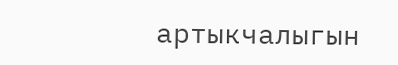артыкчалыгын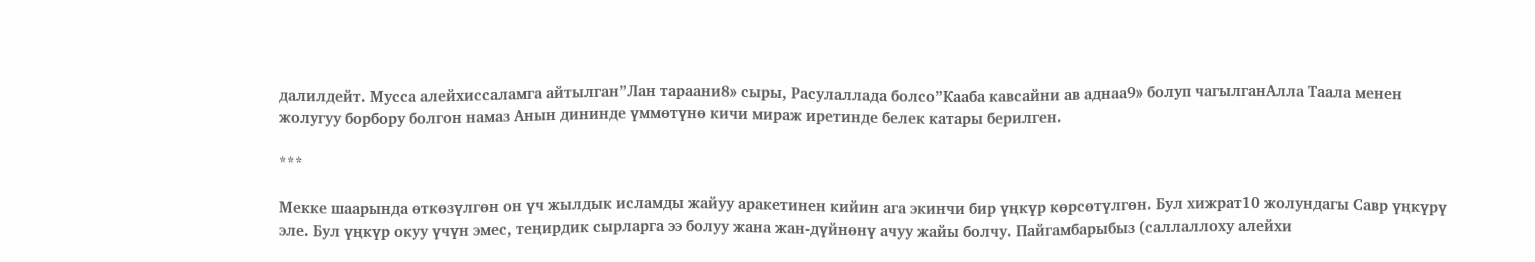далилдейт. Мусса алейхиссаламга айтылган”Лан тараани8» сыры, Расулаллада болсо”Кааба кавсайни ав аднаа9» болуп чагылганАлла Таала менен жолугуу борбору болгон намаз Анын дининде үммөтүнө кичи мираж иретинде белек катары берилген.

***

Мекке шаарында өткөзүлгөн он үч жылдык исламды жайуу аракетинен кийин ага экинчи бир үңкүр көрсөтүлгөн. Бул хижрат10 жолундагы Савр үңкүрү эле. Бул үңкүр окуу үчүн эмес, теңирдик сырларга ээ болуу жана жан-дүйнөнү ачуу жайы болчу. Пайгамбарыбыз (саллаллоху алейхи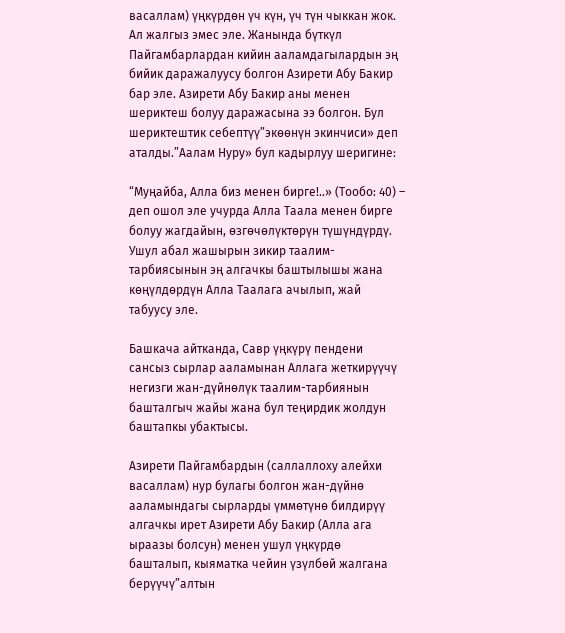васаллам) үңкүрдөн үч күн, үч түн чыккан жок. Ал жалгыз эмес эле. Жанында бүткүл Пайгамбарлардан кийин ааламдагылардын эң бийик даражалуусу болгон Азирети Абу Бакир бар эле. Азирети Абу Бакир аны менен шериктеш болуу даражасына ээ болгон. Бул шериктештик себептүү”экөөнүн экинчиси» деп аталды.”Аалам Нуру» бул кадырлуу шеригине:

“Муңайба, Алла биз менен бирге!..» (Тообо: 40) – деп ошол эле учурда Алла Таала менен бирге болуу жагдайын, өзгөчөлүктөрүн түшүндүрдү. Ушул абал жашырын зикир таалим-тарбиясынын эң алгачкы баштылышы жана көңүлдөрдүн Алла Таалага ачылып, жай табуусу эле.

Башкача айтканда, Савр үңкүрү пендени сансыз сырлар ааламынан Аллага жеткирүүчү негизги жан-дүйнөлүк таалим-тарбиянын башталгыч жайы жана бул теңирдик жолдун баштапкы убактысы.

Азирети Пайгамбардын (саллаллоху алейхи васаллам) нур булагы болгон жан-дүйнө ааламындагы сырларды үммөтүнө билдирүү алгачкы ирет Азирети Абу Бакир (Алла ага ыраазы болсун) менен ушул үңкүрдө башталып, кыяматка чейин үзүлбөй жалгана берүүчү”алтын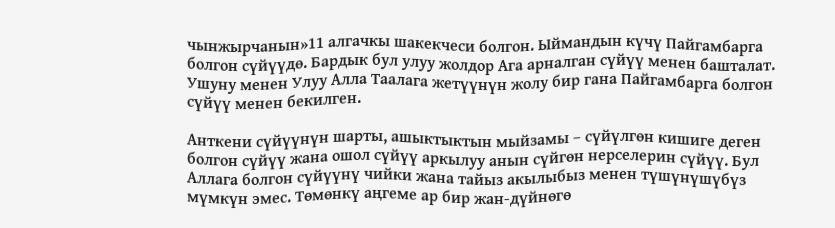чынжырчанын»11 алгачкы шакекчеси болгон. Ыймандын күчү Пайгамбарга болгон сүйүүдө. Бардык бул улуу жолдор Ага арналган сүйүү менен башталат. Ушуну менен Улуу Алла Таалага жетүүнүн жолу бир гана Пайгамбарга болгон сүйүү менен бекилген.

Анткени сүйүүнүн шарты, ашыктыктын мыйзамы – сүйүлгөн кишиге деген болгон сүйүү жана ошол сүйүү аркылуу анын сүйгөн нерселерин сүйүү. Бул Аллага болгон сүйүүнү чийки жана тайыз акылыбыз менен түшүнүшүбүз мүмкүн эмес. Төмөнкү аңгеме ар бир жан-дүйнөгө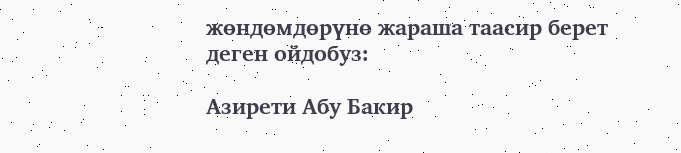жөндөмдөрүнө жараша таасир берет деген ойдобуз:

Азирети Абу Бакир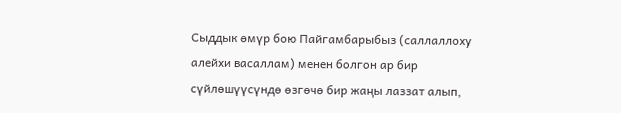Сыддык өмүр бою Пайгамбарыбыз (саллаллоху алейхи васаллам) менен болгон ар бир сүйлөшүүсүндө өзгөчө бир жаңы лаззат алып,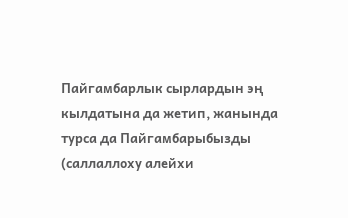Пайгамбарлык сырлардын эң кылдатына да жетип, жанында турса да Пайгамбарыбызды (саллаллоху алейхи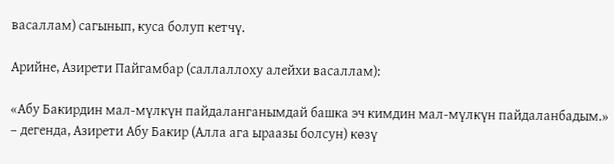васаллам) сагынып, куса болуп кетчү.

Арийне, Азирети Пайгамбар (саллаллоху алейхи васаллам):

«Абу Бакирдин мал-мүлкүн пайдаланганымдай башка эч кимдин мал-мүлкүн пайдаланбадым.» – дегенда, Азирети Абу Бакир (Алла ага ыраазы болсун) көзү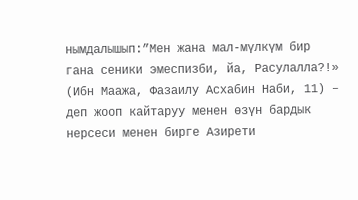нымдалышып:”Мен жана мал-мүлкүм бир гана сеники эмеспизби, йа, Расулалла?!» (Ибн Маажа, Фазаилу Асхабин Наби, 11) – деп жооп кайтаруу менен өзүн бардык нерсеси менен бирге Азирети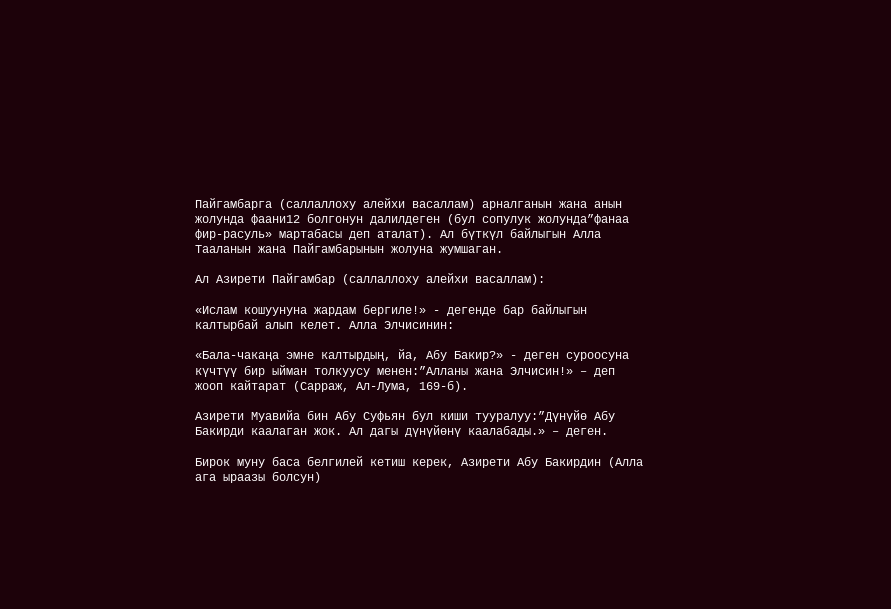Пайгамбарга (саллаллоху алейхи васаллам) арналганын жана анын жолунда фаани12 болгонун далилдеген (бул сопулук жолунда”фанаа фир-расуль» мартабасы деп аталат). Ал бүткүл байлыгын Алла Тааланын жана Пайгамбарынын жолуна жумшаган.

Ал Азирети Пайгамбар (саллаллоху алейхи васаллам):

«Ислам кошуунуна жардам бергиле!» - дегенде бар байлыгын калтырбай алып келет. Алла Элчисинин:

«Бала-чакаңа эмне калтырдың, йа, Абу Бакир?» - деген суроосуна күчтүү бир ыйман толкуусу менен:”Алланы жана Элчисин!» – деп жооп кайтарат (Сарраж, Ал-Лума, 169-б).

Азирети Муавийа бин Абу Суфьян бул киши тууралуу:”Дүнүйө Абу Бакирди каалаган жок. Ал дагы дүнүйөнү каалабады.» – деген.

Бирок муну баса белгилей кетиш керек, Азирети Абу Бакирдин (Алла ага ыраазы болсун)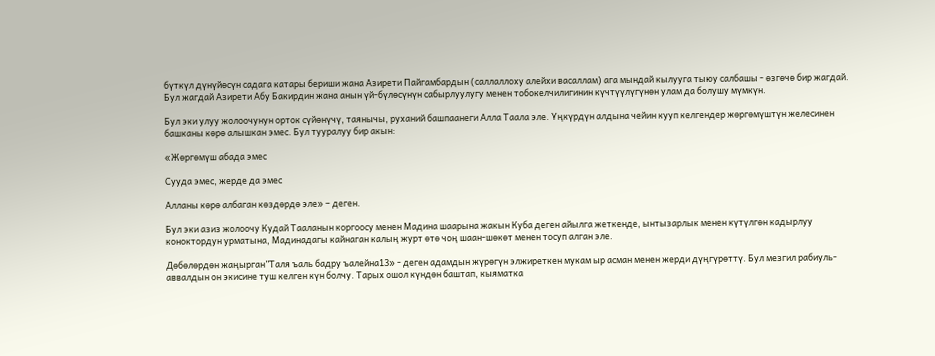бүткүл дүнүйөсүн садага катары бериши жана Азирети Пайгамбардын (саллаллоху алейхи васаллам) ага мындай кылууга тыюу салбашы - өзгөчө бир жагдай. Бул жагдай Азирети Абу Бакирдин жана анын үй-бүлөсүнүн сабырлуулугу менен тобокелчилигинин күчтүүлүгүнөн улам да болушу мүмкүн.

Бул эки улуу жолоочунун орток сүйөнүчү, таянычы, руханий башпаанеги Алла Таала эле. Үңкүрдүн алдына чейин кууп келгендер жөргөмүштүн желесинен башканы көрө алышкан эмес. Бул тууралуу бир акын:

«Жөргөмүш абада эмес

Сууда эмес, жерде да эмес

Алланы көрө албаган көздөрдө эле» – деген.

Бул эки азиз жолоочу Кудай Тааланын коргоосу менен Мадина шаарына жакын Куба деген айылга жеткенде, ынтызарлык менен күтүлгөн кадырлуу коноктордун урматына, Мадинадагы кайнаган калың журт өтө чоң шаан-шөкөт менен тосуп алган эле.

Дөбөлөрдөн жаңырган”Таля ъаль бадру ъалейна13» - деген адамдын жүрөгүн элжиреткен мукам ыр асман менен жерди дүңгүрөттү. Бул мезгил рабиуль-аввалдын он экисине туш келген күн болчу. Тарых ошол күндөн баштап, кыяматка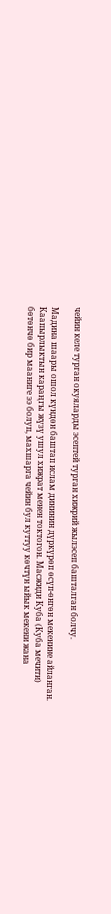чейин келе турган окуяларды эсептей турган хижрий жылэсеп башталган болчу.

Мадина шаары ошол күндөн баштап ислам дининин дүркүрөп өсүп-өнгөн мекенине айланган. Каапырлыктын караңгы жүзү ушул хижрат менен токтогон. Масжиди Куба (Куба мечити) бөтөнчө бир мааниге ээ болуп, махшарга чейин бул куттуу көчтүн ыйык мекени жана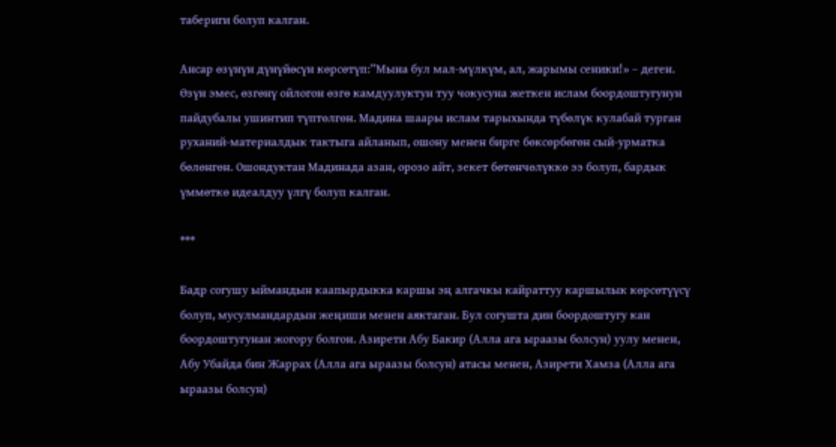табериги болуп калган.

Ансар өзүнүн дүнүйөсүн көрсөтүп:”Мына бул мал-мүлкүм, ал, жарымы сеники!» – деген. Өзүн эмес, өзгөнү ойлогон өзгө камдуулуктун туу чокусуна жеткен ислам боордоштугунун пайдубалы ушинтип түптөлгөн. Мадина шаары ислам тарыхында түбөлүк кулабай турган руханий-материалдык тактыга айланып, ошону менен бирге бөксөрбөгөн сый-урматка бөлөнгөн. Ошондуктан Мадинада азан, орозо айт, зекет бөтөнчөлүккө ээ болуп, бардык үммөткө идеалдуу үлгү болуп калган.

***

Бадр согушу ыймандын каапырдыкка каршы эң алгачкы кайраттуу каршылык көрсөтүүсү болуп, мусулмандардын жеңиши менен аяктаган. Бул согушта дин боордоштугу кан боордоштугунан жогору болгон. Азирети Абу Бакир (Алла ага ыраазы болсун) уулу менен, Aбу Убайда бин Жаррах (Алла ага ыраазы болсун) атасы менен, Азирети Хамза (Алла ага ыраазы болсун)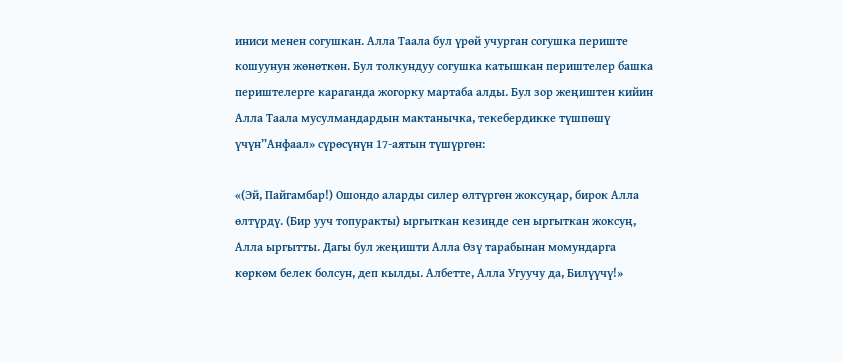иниси менен согушкан. Алла Таала бул үрөй учурган согушка периште кошуунун жөнөткөн. Бул толкундуу согушка катышкан периштелер башка периштелерге караганда жогорку мартаба алды. Бул зор жеңиштен кийин Алла Таала мусулмандардын мактанычка, текебердикке түшпөшү үчүн”Анфаал» сүрөсүнүн 17-аятын түшүргөн:

«(Эй, Пайгамбар!) Ошондо аларды силер өлтүргөн жоксуңар, бирок Алла өлтүрдү. (Бир ууч топуракты) ыргыткан кезиңде сен ыргыткан жоксуң, Алла ыргытты. Дагы бул жеңишти Алла Өзү тарабынан момундарга көркөм белек болсун, деп кылды. Албетте, Алла Угуучу да, Билүүчү!»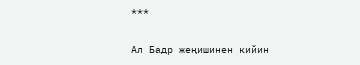***

Ал Бадр жеңишинен кийин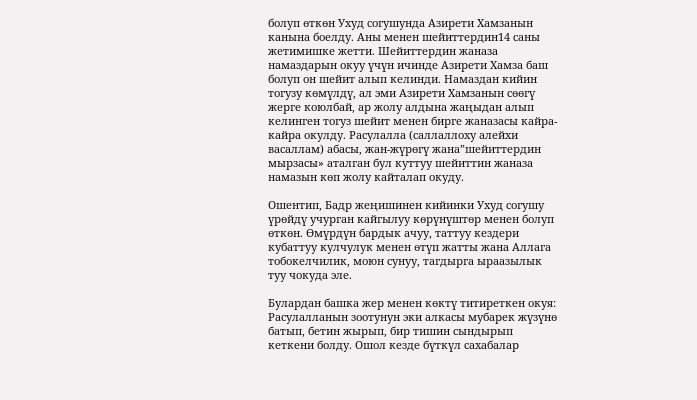болуп өткөн Ухуд согушунда Азирети Хамзанын канына боелду. Аны менен шейиттердин14 саны жетимишке жетти. Шейиттердин жаназа намаздарын окуу үчүн ичинде Азирети Хамза баш болуп он шейит алып келинди. Намаздан кийин тогузу көмүлдү, ал эми Азирети Хамзанын сөөгү жерге коюлбай, ар жолу алдына жаңыдан алып келинген тогуз шейит менен бирге жаназасы кайра-кайра окулду. Расулалла (саллаллоху алейхи васаллам) абасы, жан-жүрөгү жана”шейиттердин мырзасы» аталган бул куттуу шейиттин жаназа намазын көп жолу кайталап окуду.

Ошентип, Бадр жеңишинен кийинки Ухуд согушу үрөйдү учурган кайгылуу көрүнүштөр менен болуп өткөн. Өмүрдүн бардык ачуу, таттуу кездери кубаттуу кулчулук менен өтүп жатты жана Аллага тобокелчилик, моюн сунуу, тагдырга ыраазылык туу чокуда эле.

Булардан башка жер менен көктү титиреткен окуя: Расулалланын зоотунун эки алкасы мубарек жүзүнө батып, бетин жырып, бир тишин сындырып кеткени болду. Ошол кезде бүткүл сахабалар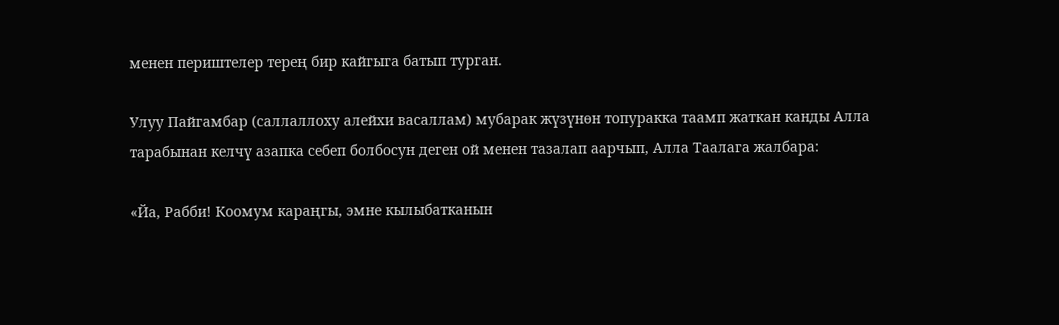менен периштелер терең бир кайгыга батып турган.

Улуу Пайгамбар (саллаллоху алейхи васаллам) мубарак жүзүнөн топуракка таамп жаткан канды Алла тарабынан келчү азапка себеп болбосун деген ой менен тазалап аарчып, Алла Таалага жалбара:

«Йа, Рабби! Коомум караңгы, эмне кылыбатканын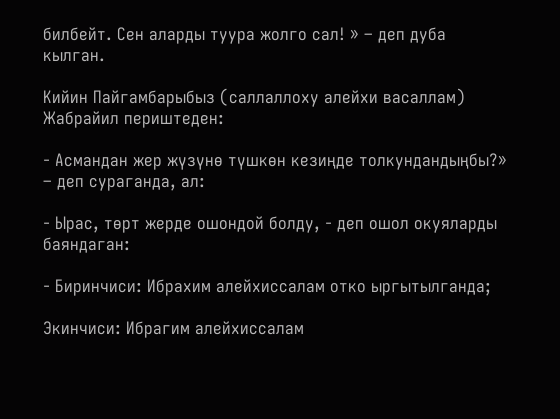билбейт. Сен аларды туура жолго сал! » – деп дуба кылган.

Кийин Пайгамбарыбыз (саллаллоху алейхи васаллам) Жабрайил периштеден:

- Асмандан жер жүзүнө түшкөн кезиңде толкундандыңбы?» – деп сураганда, ал:

- Ырас, төрт жерде ошондой болду, - деп ошол окуяларды баяндаган:

- Биринчиси: Ибрахим алейхиссалам отко ыргытылганда;

Экинчиси: Ибрагим алейхиссалам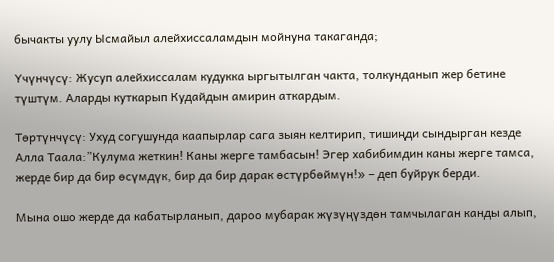бычакты уулу Ысмайыл алейхиссаламдын мойнуна такаганда;

Үчүнчүсү: Жусуп алейхиссалам кудукка ыргытылган чакта, толкунданып жер бетине түштүм. Аларды куткарып Кудайдын амирин аткардым.

Төртүнчүсү: Ухуд согушунда каапырлар сага зыян келтирип, тишиңди сындырган кезде Алла Таала:”Кулума жеткин! Каны жерге тамбасын! Эгер хабибимдин каны жерге тамса, жерде бир да бир өсүмдүк, бир да бир дарак өстүрбөймүн!» – деп буйрук берди.

Мына ошо жерде да кабатырланып, дароо мубарак жүзүңүздөн тамчылаган канды алып,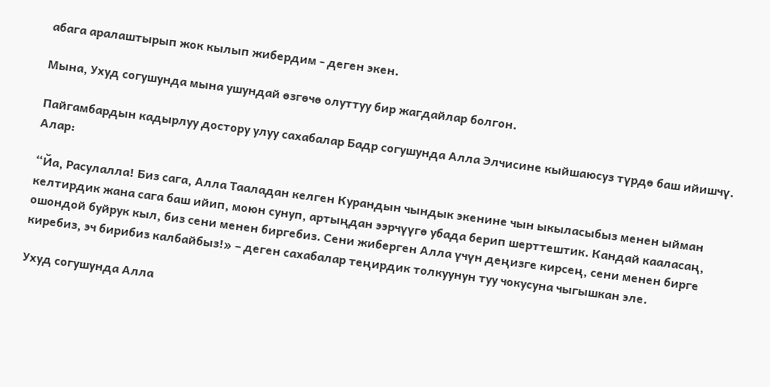абага аралаштырып жок кылып жибердим - деген экен.

Мына, Ухуд согушунда мына ушундай өзгөчө олуттуу бир жагдайлар болгон.

Пайгамбардын кадырлуу достору улуу сахабалар Бадр согушунда Алла Элчисине кыйшаюсуз түрдө баш ийишчү. Алар:

“Йа, Расулалла! Биз сага, Алла Тааладан келген Курандын чындык экенине чын ыкыласыбыз менен ыйман келтирдик жана сага баш ийип, моюн сунуп, артыңдан ээрчүүгө убада берип шерттештик. Кандай кааласаң, ошондой буйрук кыл, биз сени менен биргебиз. Сени жиберген Алла үчүн деңизге кирсең, сени менен бирге киребиз, эч бирибиз калбайбыз!» – деген сахабалар теңирдик толкуунун туу чокусуна чыгышкан эле.

Ухуд согушунда Алла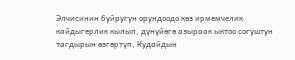Элчисинин буйругун орундоодо көз ирмемчелик кайдыгерлик кылып, дүнүйөгө азыраак ыктоо согуштун тагдырын өзгөртүп, Кудайдын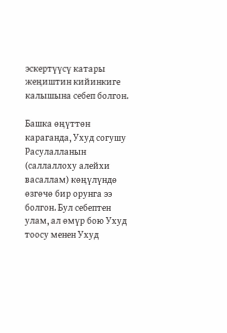эскертүүсү катары жеңиштин кийинкиге калышына себеп болгон.

Башка өңүттөн караганда, Ухуд согушу Расулалланын (саллаллоху алейхи васаллам) көңүлүндө өзгөчө бир орунга ээ болгон. Бул себептен улам, ал өмүр бою Ухуд тоосу менен Ухуд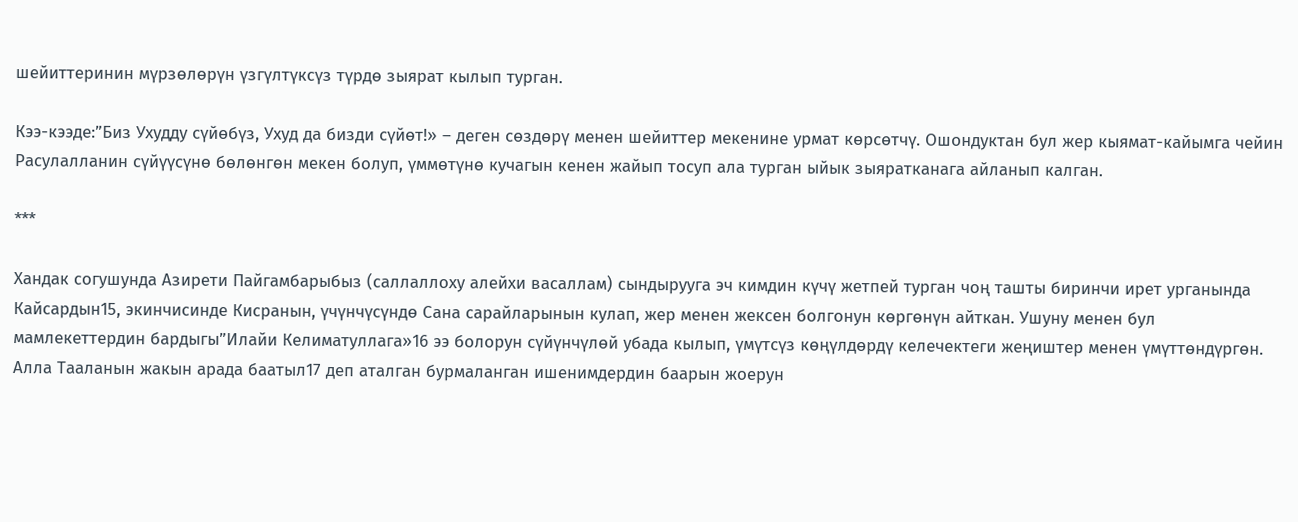шейиттеринин мүрзөлөрүн үзгүлтүксүз түрдө зыярат кылып турган.

Кээ-кээде:”Биз Ухудду сүйөбүз, Ухуд да бизди сүйөт!» – деген сөздөрү менен шейиттер мекенине урмат көрсөтчү. Ошондуктан бул жер кыямат-кайымга чейин Расулалланин сүйүүсүнө бөлөнгөн мекен болуп, үммөтүнө кучагын кенен жайып тосуп ала турган ыйык зыяратканага айланып калган.

***

Хандак согушунда Азирети Пайгамбарыбыз (саллаллоху алейхи васаллам) сындырууга эч кимдин күчү жетпей турган чоң ташты биринчи ирет урганында Кайсардын15, экинчисинде Кисранын, үчүнчүсүндө Сана сарайларынын кулап, жер менен жексен болгонун көргөнүн айткан. Ушуну менен бул мамлекеттердин бардыгы”Илайи Келиматуллага»16 ээ болорун сүйүнчүлөй убада кылып, үмүтсүз көңүлдөрдү келечектеги жеңиштер менен үмүттөндүргөн. Алла Тааланын жакын арада баатыл17 деп аталган бурмаланган ишенимдердин баарын жоерун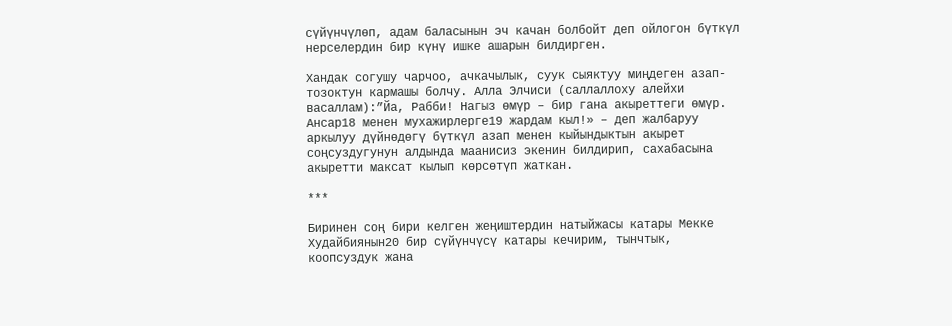сүйүнчүлөп, адам баласынын эч качан болбойт деп ойлогон бүткүл нерселердин бир күнү ишке ашарын билдирген.

Хандак согушу чарчоо, ачкачылык, суук сыяктуу миңдеген азап-тозоктун кармашы болчу. Алла Элчиси (саллаллоху алейхи васаллам):”Йа, Рабби! Нагыз өмүр – бир гана акыреттеги өмүр. Ансар18 менен мухажирлерге19 жардам кыл!» – деп жалбаруу аркылуу дүйнөдөгү бүткүл азап менен кыйындыктын акырет соңсуздугунун алдында маанисиз экенин билдирип, сахабасына акыретти максат кылып көрсөтүп жаткан.

***

Биринен соң бири келген жеңиштердин натыйжасы катары Мекке Худайбиянын20 бир сүйүнчүсү катары кечирим, тынчтык, коопсуздук жана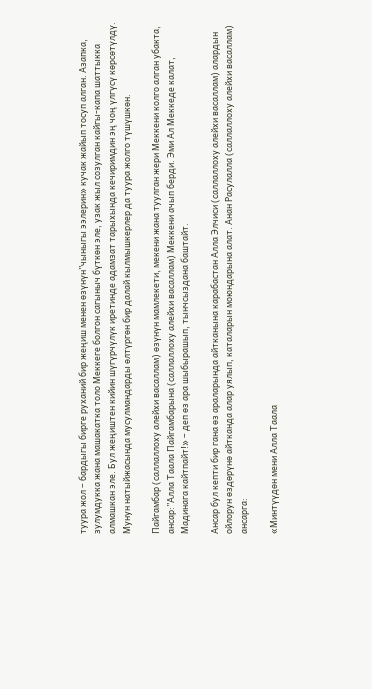туура жол – бардыгы бирге руханий бир жеңиш менен өзүнүн”чыныгы ээлерин» кучак жайып тосуп алган. Азапка, зулумдукка жана машакатка толо Меккеге болгон сагыныч бүткөн эле, узак жыл созулган кайгы-капа шаттыкка алмашкан эле. Бул жеңиштен кийин шүгүрчүлүк иретинде адамзат тарыхында кечиримдин эң чоң үлгүсү көрсөтүлдү. Мунун натыйжасында мусулмандарды өлтүргөн бир далай кылмышкерлер да туура жолго түшүшкөн.

Пайгамбар (саллаллоху алейхи васаллам) өзүнүн мамлекети, мекени жана туулган жери Меккени колго алган убакта, ансар:”Алла Таала Пайгамбарына (саллаллоху алейхи васаллам) Меккени ачып берди. Эми Ал Меккеде калат, Мадинага кайтпайт!» – деп өз ара шыбырашып, тынчсыздана баштайт.

Ансар бул кепти бир гана өз араларында айтканына карабастан Алла Элчиси (саллаллоху алейхи васаллам) алардын ойлорун өздөрүнө айтканда алар уялып, каталарын моюндарына алат. Анан Расулалла (саллаллоху алейхи васаллам) ансарга:

«Минтүүдөн мени Алла Таала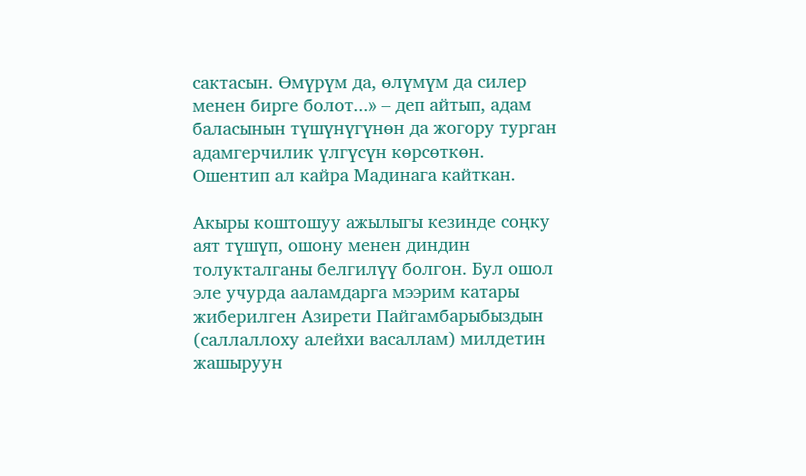сактасын. Өмүрүм да, өлүмүм да силер менен бирге болот...» – деп айтып, адам баласынын түшүнүгүнөн да жогору турган адамгерчилик үлгүсүн көрсөткөн. Ошентип ал кайра Мадинага кайткан.

Акыры коштошуу ажылыгы кезинде соңку аят түшүп, ошону менен диндин толукталганы белгилүү болгон. Бул ошол эле учурда ааламдарга мээрим катары жиберилген Азирети Пайгамбарыбыздын (саллаллоху алейхи васаллам) милдетин жашыруун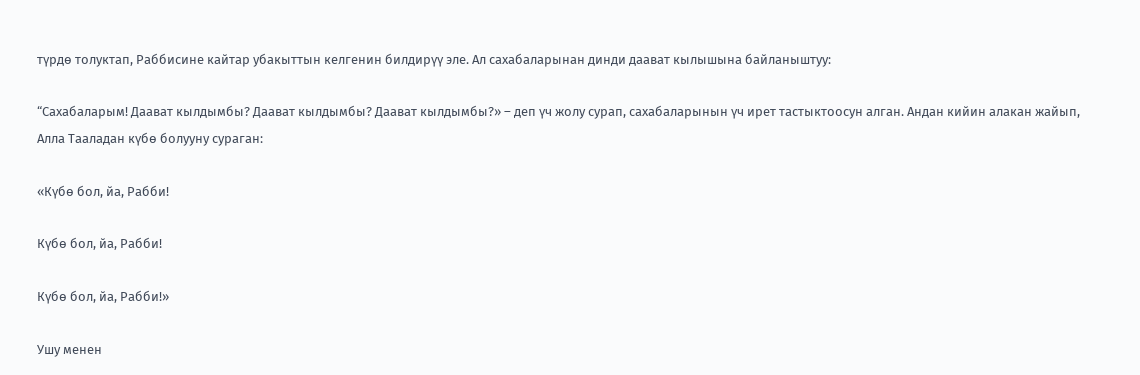түрдө толуктап, Раббисине кайтар убакыттын келгенин билдирүү эле. Ал сахабаларынан динди даават кылышына байланыштуу:

“Сахабаларым! Даават кылдымбы? Даават кылдымбы? Даават кылдымбы?» – деп үч жолу сурап, сахабаларынын үч ирет тастыктоосун алган. Андан кийин алакан жайып, Алла Тааладан күбө болууну сураган:

«Күбө бол, йа, Рабби!

Күбө бол, йа, Рабби!

Күбө бол, йа, Рабби!»

Ушу менен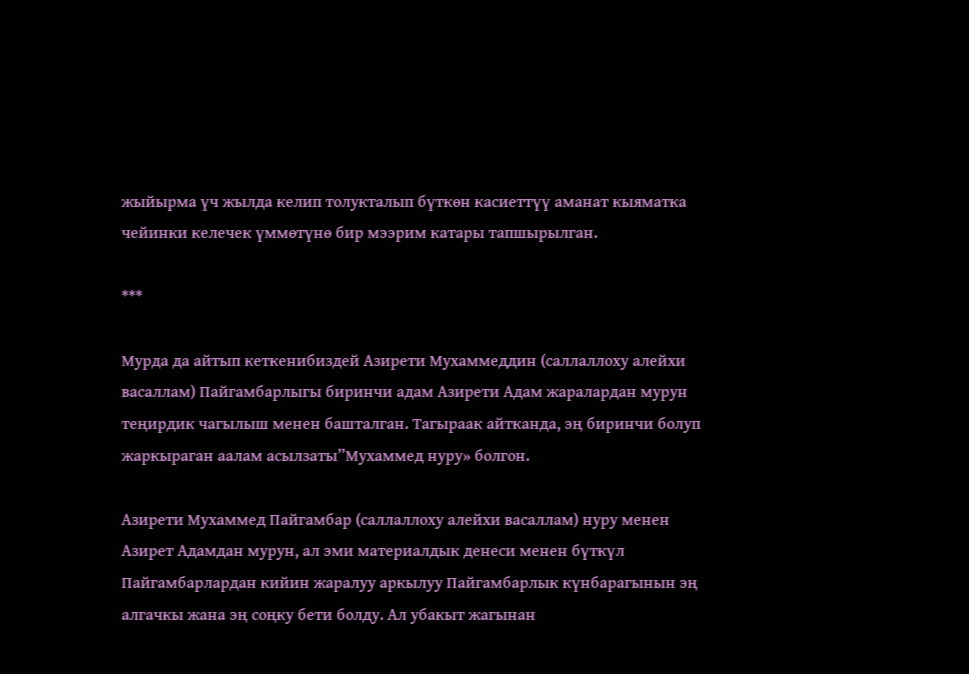жыйырма үч жылда келип толукталып бүткөн касиеттүү аманат кыяматка чейинки келечек үммөтүнө бир мээрим катары тапшырылган.

***

Мурда да айтып кеткенибиздей Азирети Мухаммеддин (саллаллоху алейхи васаллам) Пайгамбарлыгы биринчи адам Азирети Адам жаралардан мурун теңирдик чагылыш менен башталган. Тагыраак айтканда, эң биринчи болуп жаркыраган аалам асылзаты”Мухаммед нуру» болгон.

Азирети Мухаммед Пайгамбар (саллаллоху алейхи васаллам) нуру менен Азирет Адамдан мурун, ал эми материалдык денеси менен бүткүл Пайгамбарлардан кийин жаралуу аркылуу Пайгамбарлык күнбарагынын эң алгачкы жана эң соңку бети болду. Ал убакыт жагынан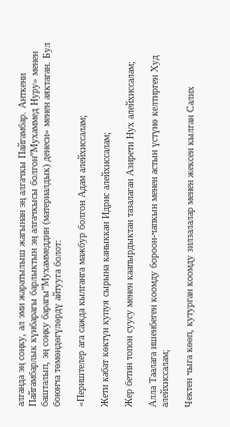алганда эң соңку, ал эми жаратылыш жагынан эң алгачкы Пайгамбар. Анткени Пайгамбарлык күнбарагы барлыктын эң алгачкысы болгон”Мухаммед Нуру» менен башталып, эң соңку барагы”Мухаммеддин (материалдык) денеси» менен аяктаган. Бул боюнча төмөндөгүлөрдү айтууга болот:

«Периштелер ага сажда кылганга мажбур болгон Адам алейхиссалам;

Жети кабат көктүн купуя сырына каныккан Идрис алейхиссалам;

Жер бетин топон суусу менен каапырдыктан тазалаган Азирети Нух алейхиссалам;

Алла Таалага ишенбеген коомду бороон-чапкын менен астын үстүнө келтирген Худ алейхиссалам;

Чектен чыга көөп, кутурган коомду зилзалалар менен жексен кылган Салих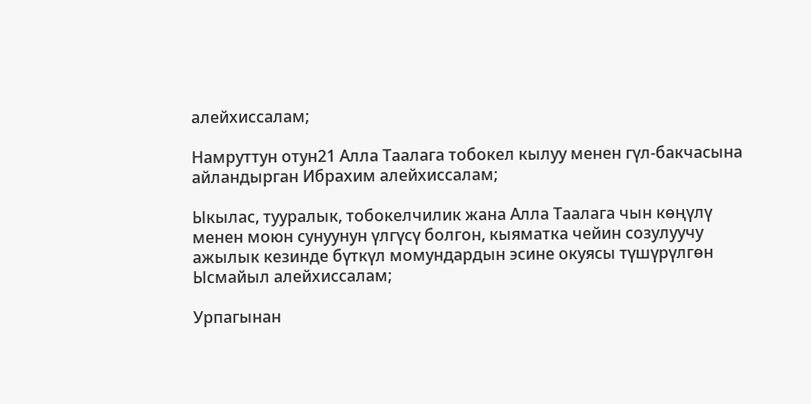алейхиссалам;

Намруттун отун21 Алла Таалага тобокел кылуу менен гүл-бакчасына айландырган Ибрахим алейхиссалам;

Ыкылас, тууралык, тобокелчилик жана Алла Таалага чын көңүлү менен моюн сунуунун үлгүсү болгон, кыяматка чейин созулуучу ажылык кезинде бүткүл момундардын эсине окуясы түшүрүлгөн Ысмайыл алейхиссалам;

Урпагынан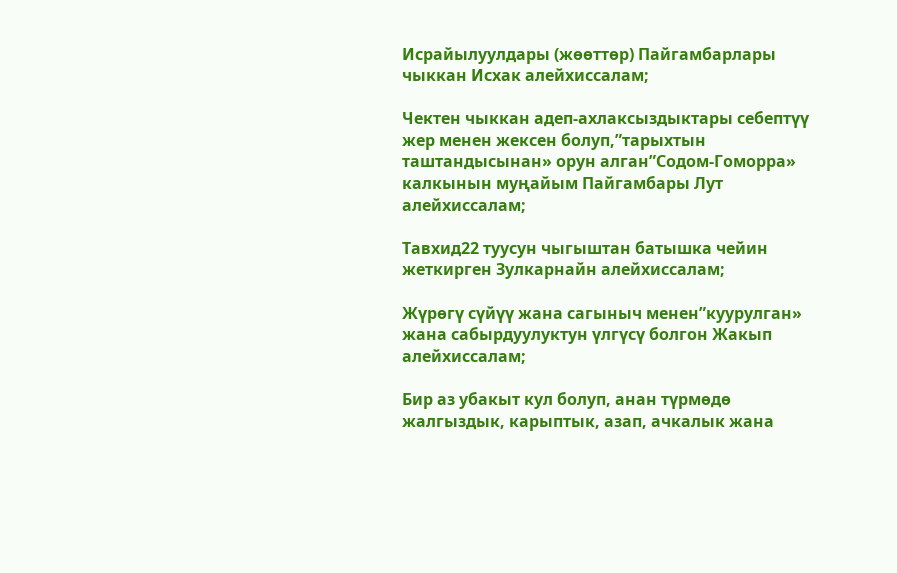Исрайылуулдары (жөөттөр) Пайгамбарлары чыккан Исхак алейхиссалам;

Чектен чыккан адеп-ахлаксыздыктары себептүү жер менен жексен болуп,”тарыхтын таштандысынан» орун алган”Содом-Гоморра» калкынын муңайым Пайгамбары Лут алейхиссалам;

Тавхид22 туусун чыгыштан батышка чейин жеткирген Зулкарнайн алейхиссалам;

Жүрөгү сүйүү жана сагыныч менен”куурулган» жана сабырдуулуктун үлгүсү болгон Жакып алейхиссалам;

Бир аз убакыт кул болуп, анан түрмөдө жалгыздык, карыптык, азап, ачкалык жана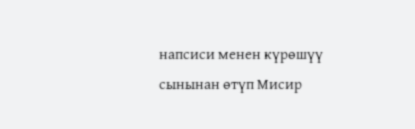напсиси менен күрөшүү сынынан өтүп Мисир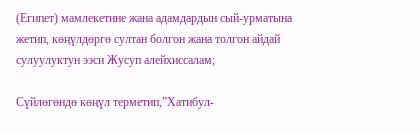(Египет) мамлекетине жана адамдардын сый-урматына жетип, көңүлдөргө султан болгон жана толгон айдай сулуулуктун ээси Жусуп алейхиссалам;

Сүйлөгөндө көңүл терметип,”Хатибул-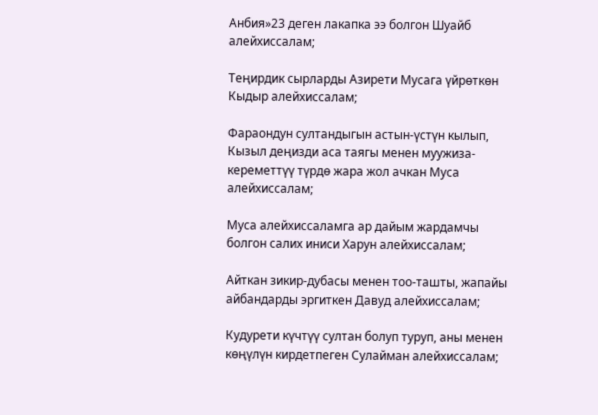Анбия»23 деген лакапка ээ болгон Шуайб алейхиссалам;

Теңирдик сырларды Азирети Мусага үйрөткөн Кыдыр алейхиссалам;

Фараондун султандыгын астын-үстүн кылып, Кызыл деңизди аса таягы менен муужиза-кереметтүү түрдө жара жол ачкан Муса алейхиссалам;

Муса алейхиссаламга ар дайым жардамчы болгон салих иниси Харун алейхиссалам;

Айткан зикир-дубасы менен тоо-ташты, жапайы айбандарды эргиткен Давуд алейхиссалам;

Кудурети күчтүү султан болуп туруп, аны менен көңүлүн кирдетпеген Сулайман алейхиссалам;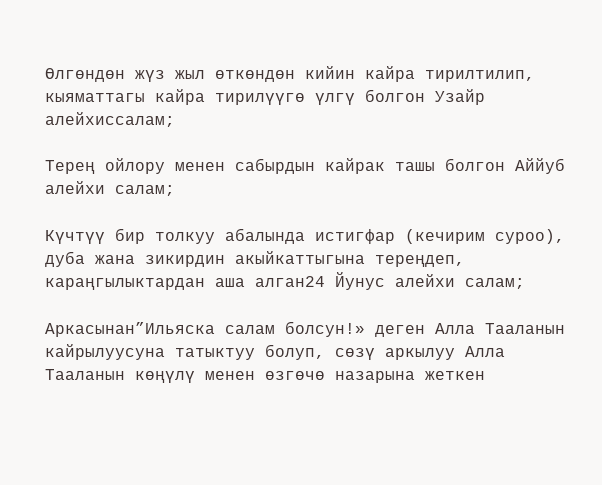Өлгөндөн жүз жыл өткөндөн кийин кайра тирилтилип, кыяматтагы кайра тирилүүгө үлгү болгон Узайр алейхиссалам;

Терең ойлору менен сабырдын кайрак ташы болгон Аййуб алейхи салам;

Күчтүү бир толкуу абалында истигфар (кечирим суроо), дуба жана зикирдин акыйкаттыгына тереңдеп, караңгылыктардан аша алган24 Йунус алейхи салам;

Аркасынан”Ильяска салам болсун!» деген Алла Тааланын кайрылуусуна татыктуу болуп, сөзү аркылуу Алла Тааланын көңүлү менен өзгөчө назарына жеткен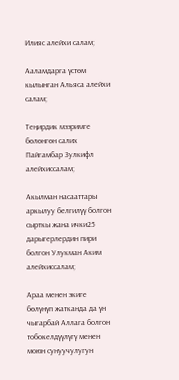Илияс алейхи салам;

Ааламдарга үстөм кылынган Альяса алейхи салам;

Теңирдик мээримге бөлөнгөн салих Пайгамбар Зулкифл алейхиссалам;

Акылман насааттары аркылуу белгилүү болгон сырткы жана ички25 дарыгерлердин пири болгон Улукман Аким алейхиссалам;

Араа менен экиге бөлүнүп жатканда да үн чыгарбай Аллага болгон тобокелдүүлүгү менен моюн сунуучулугун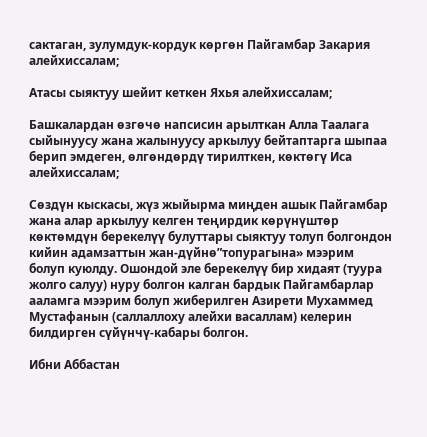сактаган, зулумдук-кордук көргөн Пайгамбар Закария алейхиссалам;

Атасы сыяктуу шейит кеткен Яхья алейхиссалам;

Башкалардан өзгөчө напсисин арылткан Алла Таалага сыйынуусу жана жалынуусу аркылуу бейтаптарга шыпаа берип эмдеген, өлгөндөрдү тирилткен, көктөгү Иса алейхиссалам;

Сөздүн кыскасы, жүз жыйырма миңден ашык Пайгамбар жана алар аркылуу келген теңирдик көрүнүштөр көктөмдүн берекелүү булуттары сыяктуу толуп болгондон кийин адамзаттын жан-дүйнө”топурагына» мээрим болуп куюлду. Ошондой эле берекелүү бир хидаят (туура жолго салуу) нуру болгон калган бардык Пайгамбарлар ааламга мээрим болуп жиберилген Азирети Мухаммед Мустафанын (саллаллоху алейхи васаллам) келерин билдирген сүйүнчү-кабары болгон.

Ибни Аббастан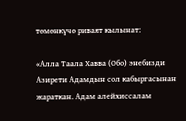төмөнкүчө риваят кылынат:

«Алла Таала Хавва (Обо) энебизди Азирети Адамдын сол кабыргасынан жараткан. Адам алейхиссалам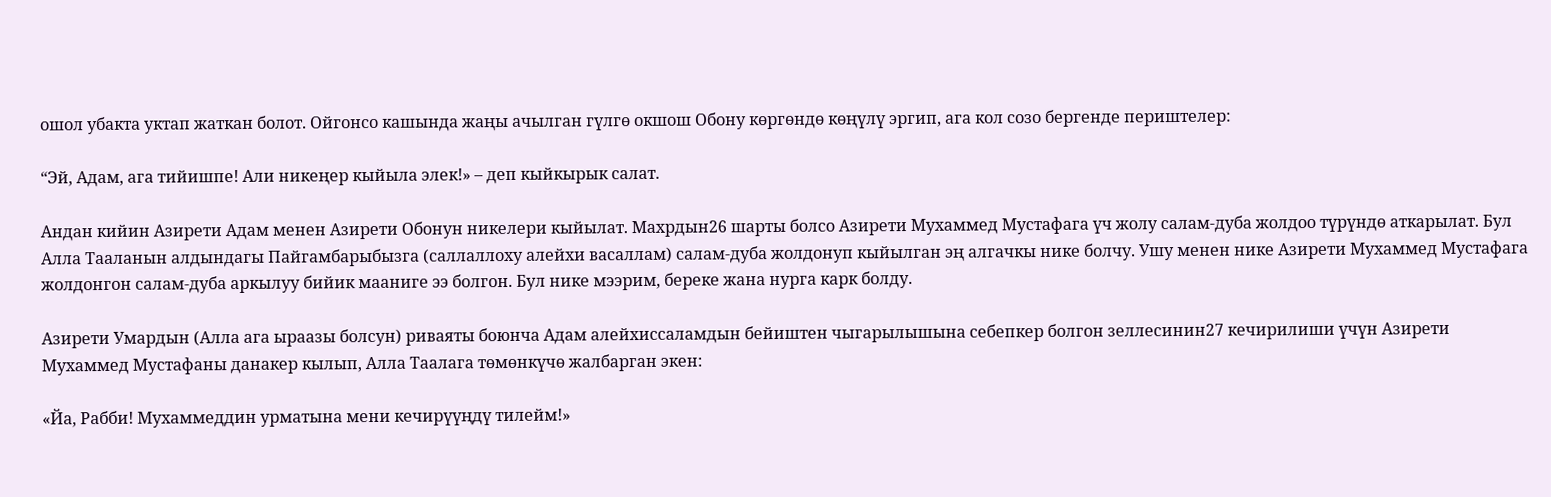ошол убакта уктап жаткан болот. Ойгонсо кашында жаңы ачылган гүлгө окшош Обону көргөндө көңүлү эргип, ага кол созо бергенде периштелер:

“Эй, Адам, ага тийишпе! Али никеңер кыйыла элек!» – деп кыйкырык салат.

Андан кийин Азирети Адам менен Азирети Обонун никелери кыйылат. Махрдын26 шарты болсо Азирети Мухаммед Мустафага үч жолу салам-дуба жолдоо түрүндө аткарылат. Бул Алла Тааланын алдындагы Пайгамбарыбызга (саллаллоху алейхи васаллам) салам-дуба жолдонуп кыйылган эң алгачкы нике болчу. Ушу менен нике Азирети Мухаммед Мустафага жолдонгон салам-дуба аркылуу бийик мааниге ээ болгон. Бул нике мээрим, береке жана нурга карк болду.

Азирети Умардын (Алла ага ыраазы болсун) риваяты боюнча Адам алейхиссаламдын бейиштен чыгарылышына себепкер болгон зеллесинин27 кечирилиши үчүн Азирети Мухаммед Мустафаны данакер кылып, Алла Таалага төмөнкүчө жалбарган экен:

«Йа, Рабби! Мухаммеддин урматына мени кечирүүңдү тилейм!»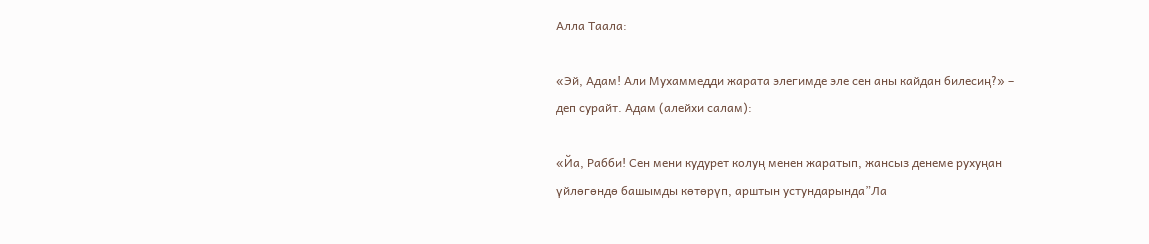Алла Таала:

«Эй, Адам! Али Мухаммедди жарата элегимде эле сен аны кайдан билесиң?» – деп сурайт. Адам (алейхи салам):

«Йа, Рабби! Сен мени кудурет колуң менен жаратып, жансыз денеме рухуңан үйлөгөндө башымды көтөрүп, арштын устундарында”Ла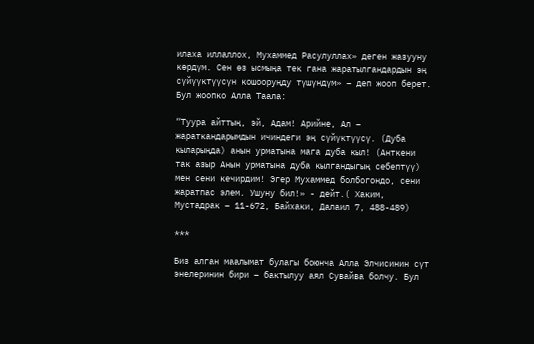илаха иллаллох, Мухаммед Расулуллах» деген жазууну көрдүм. Сен өз ысмыңа тек гана жаратылгандардын эң сүйүүктүүсүн кошооруңду түшүндүм» – деп жооп берет. Бул жоопко Алла Таала:

“Туура айттың, эй, Адам! Арийне, Ал – жараткандарымдын ичиндеги эң сүйүктүүсү. (Дуба кыларыңда) анын урматына мага дуба кыл! (Анткени так азыр Анын урматына дуба кылгандыгың себептүү) мен сени кечирдим! Эгер Мухаммед болбогондо, сени жаратпас элем. Ушуну бил!» - дейт.( Хаким, Мустадрак – 11-672, Байхаки, Далаил 7, 488-489)

***

Биз алган маалымат булагы боюнча Алла Элчисинин сүт энелеринин бири – бактылуу аял Сувайва болчу. Бул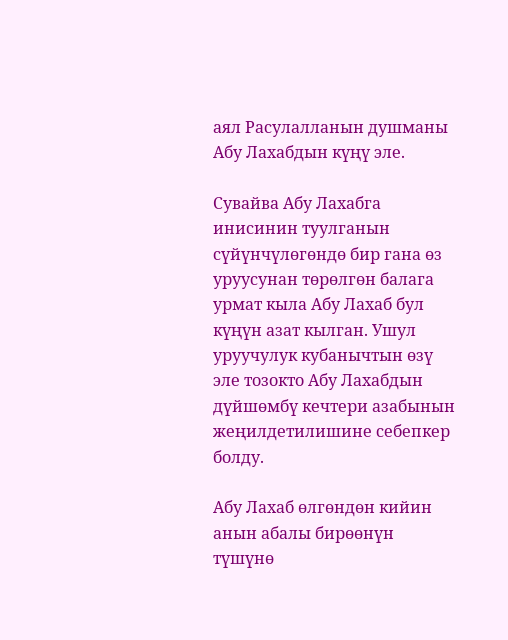аял Расулалланын душманы Абу Лахабдын күңү эле.

Сувайва Абу Лахабга инисинин туулганын сүйүнчүлөгөндө бир гана өз уруусунан төрөлгөн балага урмат кыла Абу Лахаб бул күңүн азат кылган. Ушул уруучулук кубанычтын өзү эле тозокто Абу Лахабдын дүйшөмбү кечтери азабынын жеңилдетилишине себепкер болду.

Абу Лахаб өлгөндөн кийин анын абалы бирөөнүн түшүнө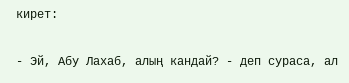кирет:

- Эй, Абу Лахаб, алың кандай? - деп сураса, ал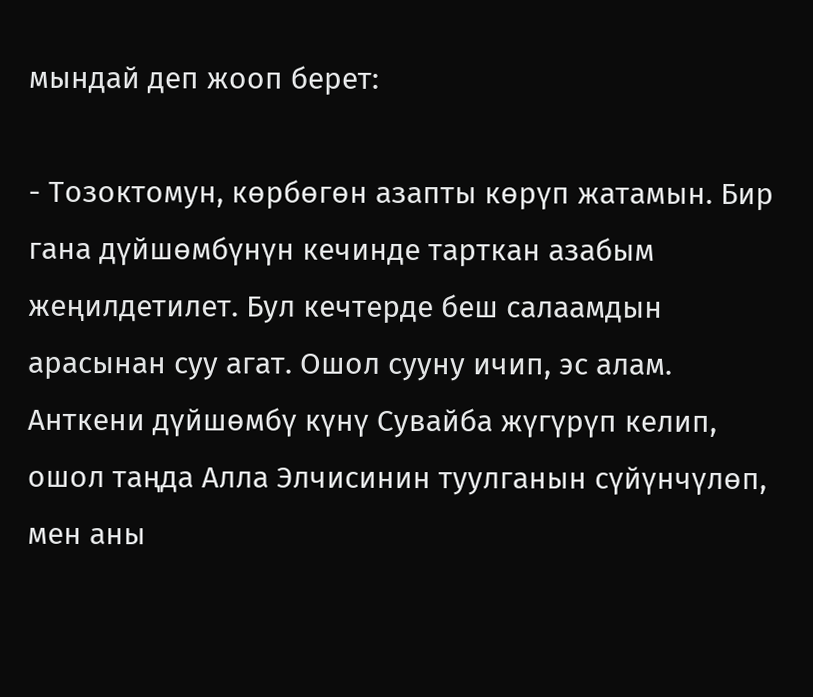мындай деп жооп берет:

- Тозоктомун, көрбөгөн азапты көрүп жатамын. Бир гана дүйшөмбүнүн кечинде тарткан азабым жеңилдетилет. Бул кечтерде беш салаамдын арасынан суу агат. Ошол сууну ичип, эс алам. Анткени дүйшөмбү күнү Сувайба жүгүрүп келип, ошол таңда Алла Элчисинин туулганын сүйүнчүлөп, мен аны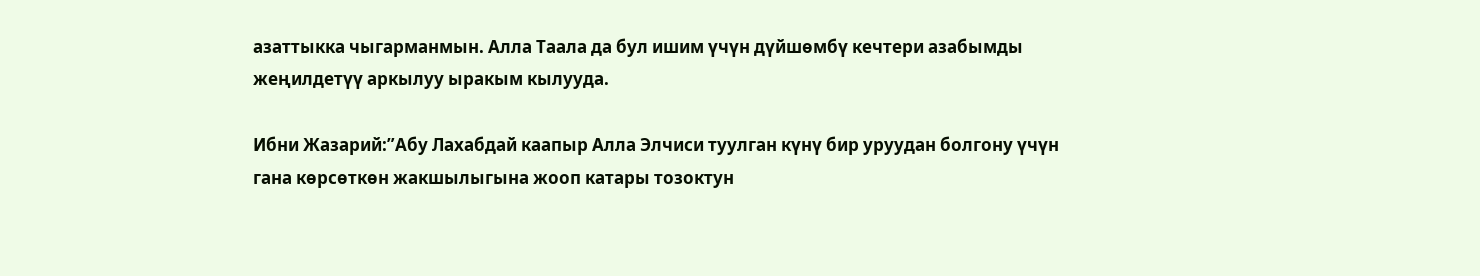азаттыкка чыгарманмын. Алла Таала да бул ишим үчүн дүйшөмбү кечтери азабымды жеңилдетүү аркылуу ыракым кылууда.

Ибни Жазарий:”Абу Лахабдай каапыр Алла Элчиси туулган күнү бир уруудан болгону үчүн гана көрсөткөн жакшылыгына жооп катары тозоктун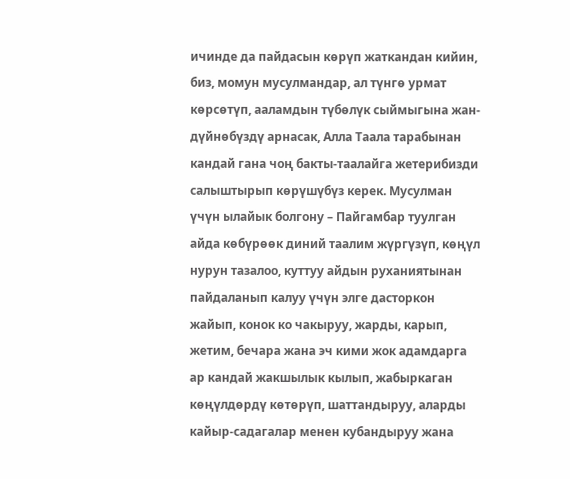ичинде да пайдасын көрүп жаткандан кийин, биз, момун мусулмандар, ал түнгө урмат көрсөтүп, ааламдын түбөлүк сыймыгына жан-дүйнөбүздү арнасак, Алла Таала тарабынан кандай гана чоң бакты-таалайга жетерибизди салыштырып көрүшүбүз керек. Мусулман үчүн ылайык болгону – Пайгамбар туулган айда көбүрөөк диний таалим жүргүзүп, көңүл нурун тазалоо, куттуу айдын руханиятынан пайдаланып калуу үчүн элге дасторкон жайып, конок ко чакыруу, жарды, карып, жетим, бечара жана эч кими жок адамдарга ар кандай жакшылык кылып, жабыркаган көңүлдөрдү көтөрүп, шаттандыруу, аларды кайыр-садагалар менен кубандыруу жана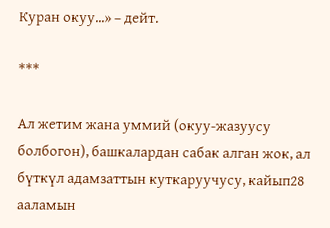Куран окуу...» – дейт.

***

Ал жетим жана уммий (окуу-жазуусу болбогон), башкалардан сабак алган жок, ал бүткүл адамзаттын куткаруучусу, кайып28 ааламын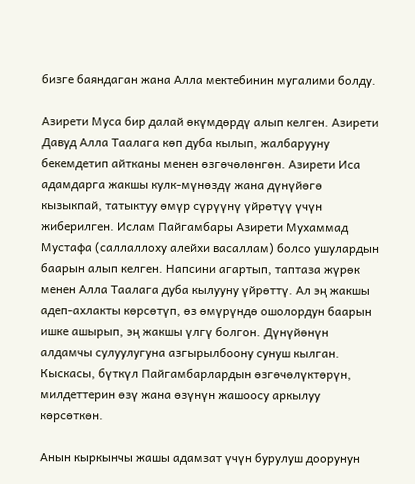бизге баяндаган жана Алла мектебинин мугалими болду.

Азирети Муса бир далай өкүмдөрдү алып келген. Азирети Давуд Алла Таалага көп дуба кылып, жалбарууну бекемдетип айтканы менен өзгөчөлөнгөн. Азирети Иса адамдарга жакшы кулк-мүнөздү жана дүнүйөгө кызыкпай, татыктуу өмүр сүрүүнү үйрөтүү үчүн жиберилген. Ислам Пайгамбары Азирети Мухаммад Мустафа (саллаллоху алейхи васаллам) болсо ушулардын баарын алып келген. Напсини агартып, таптаза жүрөк менен Алла Таалага дуба кылууну үйрөттү. Ал эң жакшы адеп-ахлакты көрсөтүп, өз өмүрүндө ошолордун баарын ишке ашырып, эң жакшы үлгү болгон. Дүнүйөнүн алдамчы сулуулугуна азгырылбоону сунуш кылган. Кыскасы, бүткүл Пайгамбарлардын өзгөчөлүктөрүн, милдеттерин өзү жана өзүнүн жашоосу аркылуу көрсөткөн.

Анын кыркынчы жашы адамзат үчүн бурулуш доорунун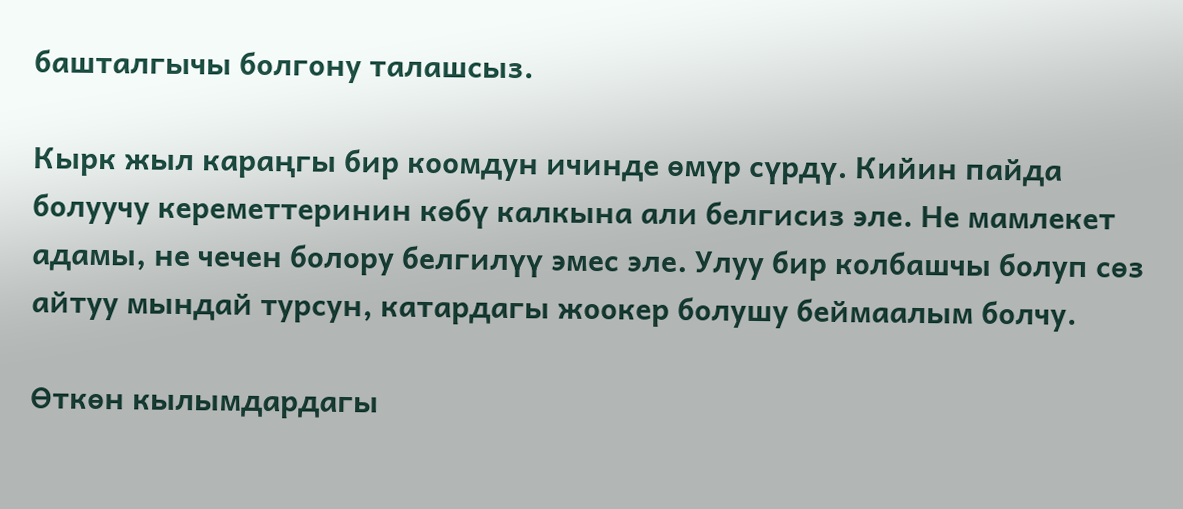башталгычы болгону талашсыз.

Кырк жыл караңгы бир коомдун ичинде өмүр сүрдү. Кийин пайда болуучу кереметтеринин көбү калкына али белгисиз эле. Не мамлекет адамы, не чечен болору белгилүү эмес эле. Улуу бир колбашчы болуп сөз айтуу мындай турсун, катардагы жоокер болушу беймаалым болчу.

Өткөн кылымдардагы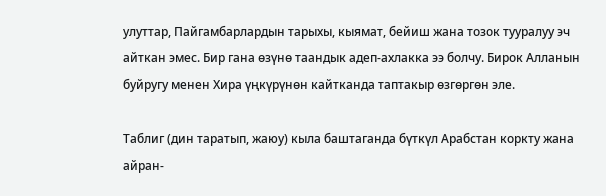улуттар, Пайгамбарлардын тарыхы, кыямат, бейиш жана тозок тууралуу эч айткан эмес. Бир гана өзүнө таандык адеп-ахлакка ээ болчу. Бирок Алланын буйругу менен Хира үңкүрүнөн кайтканда таптакыр өзгөргөн эле.

Таблиг (дин таратып, жаюу) кыла баштаганда бүткүл Арабстан коркту жана айран-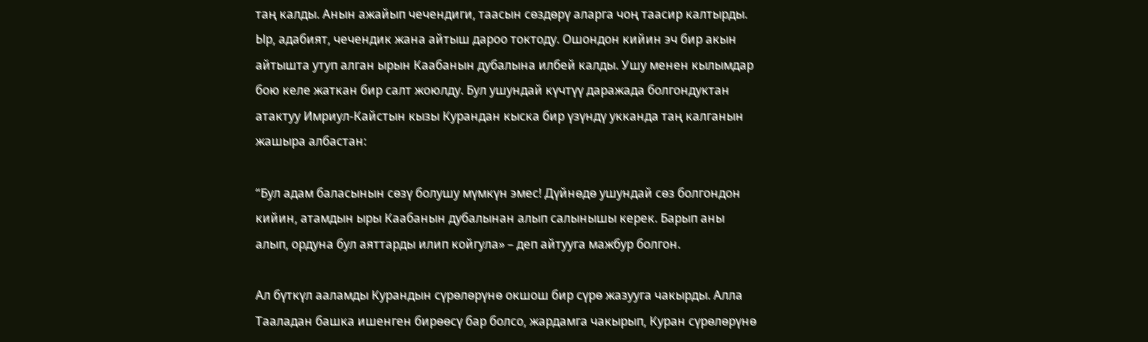таң калды. Анын ажайып чечендиги, таасын сөздөрү аларга чоң таасир калтырды. Ыр, адабият, чечендик жана айтыш дароо токтоду. Ошондон кийин эч бир акын айтышта утуп алган ырын Каабанын дубалына илбей калды. Ушу менен кылымдар бою келе жаткан бир салт жоюлду. Бул ушундай күчтүү даражада болгондуктан атактуу Имриул-Кайстын кызы Курандан кыска бир үзүндү укканда таң калганын жашыра албастан:

“Бул адам баласынын сөзү болушу мүмкүн эмес! Дүйнөдө ушундай сөз болгондон кийин, атамдын ыры Каабанын дубалынан алып салынышы керек. Барып аны алып, ордуна бул аяттарды илип койгула» – деп айтууга мажбур болгон.

Ал бүткүл ааламды Курандын сүрөлөрүнө окшош бир сүрө жазууга чакырды. Алла Тааладан башка ишенген бирөөсү бар болсо, жардамга чакырып, Куран сүрөлөрүнө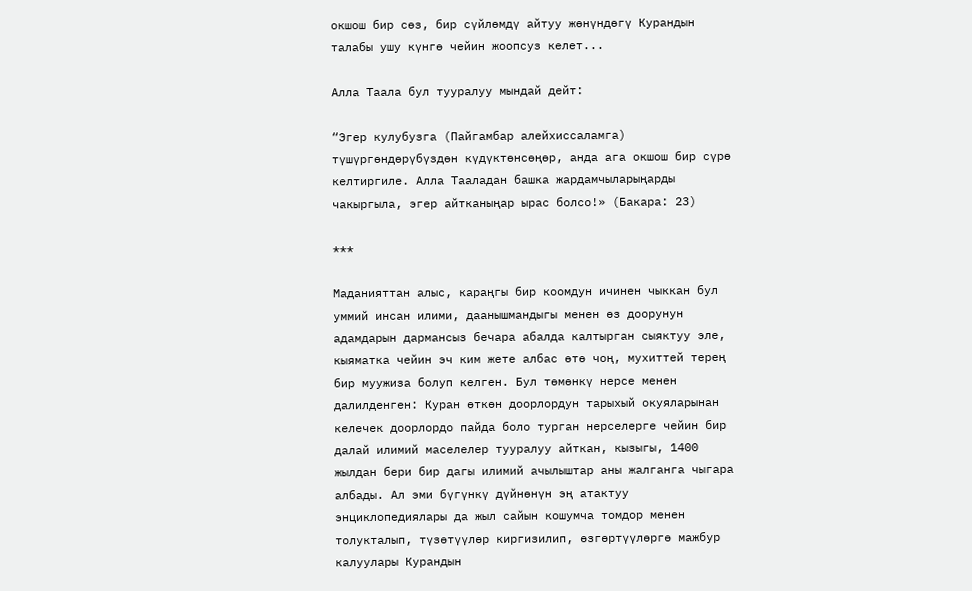окшош бир сөз, бир сүйлөмдү айтуу жөнүндөгү Курандын талабы ушу күнгө чейин жоопсуз келет...

Алла Таала бул тууралуу мындай дейт:

“Эгер кулубузга (Пайгамбар алейхиссаламга) түшүргөндөрүбүздөн күдүктөнсөңөр, анда ага окшош бир сүрө келтиргиле. Алла Тааладан башка жардамчыларыңарды чакыргыла, эгер айтканыңар ырас болсо!» (Бакара: 23)

***

Маданияттан алыс, караңгы бир коомдун ичинен чыккан бул уммий инсан илими, даанышмандыгы менен өз доорунун адамдарын дармансыз бечара абалда калтырган сыяктуу эле, кыяматка чейин эч ким жете албас өтө чоң, мухиттей терең бир муужиза болуп келген. Бул төмөнкү нерсе менен далилденген: Куран өткөн доорлордун тарыхый окуяларынан келечек доорлордо пайда боло турган нерселерге чейин бир далай илимий маселелер тууралуу айткан, кызыгы, 1400 жылдан бери бир дагы илимий ачылыштар аны жалганга чыгара албады. Ал эми бүгүнкү дүйнөнүн эң атактуу энциклопедиялары да жыл сайын кошумча томдор менен толукталып, түзөтүүлөр киргизилип, өзгөртүүлөргө мажбур калуулары Курандын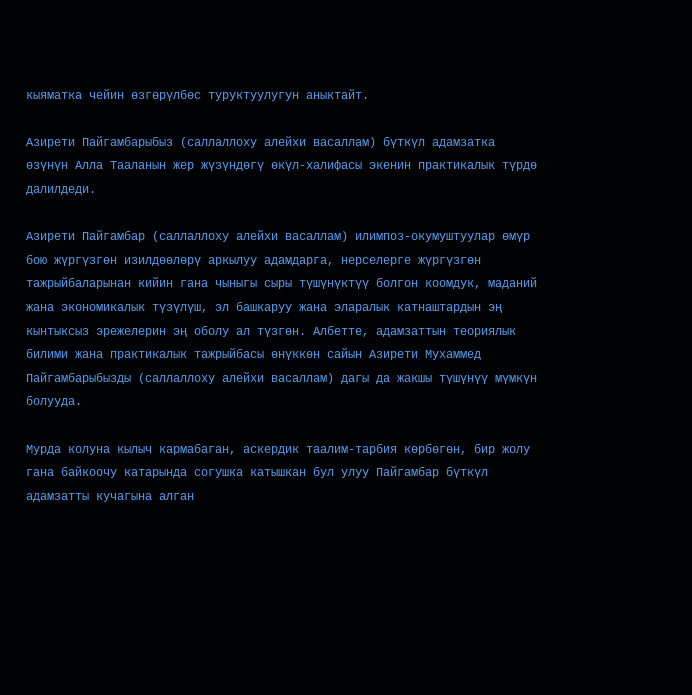кыяматка чейин өзгөрүлбөс туруктуулугун аныктайт.

Азирети Пайгамбарыбыз (саллаллоху алейхи васаллам) бүткүл адамзатка өзүнүн Алла Тааланын жер жүзүндөгү өкүл-халифасы экенин практикалык түрдө далилдеди.

Азирети Пайгамбар (саллаллоху алейхи васаллам) илимпоз-окумуштуулар өмүр бою жүргүзгөн изилдөөлөрү аркылуу адамдарга, нерселерге жүргүзгөн тажрыйбаларынан кийин гана чыныгы сыры түшүнүктүү болгон коомдук, маданий жана экономикалык түзүлүш, эл башкаруу жана эларалык катнаштардын эң кынтыксыз эрежелерин эң оболу ал түзгөн. Албетте, адамзаттын теориялык билими жана практикалык тажрыйбасы өнүккөн сайын Азирети Мухаммед Пайгамбарыбызды (саллаллоху алейхи васаллам) дагы да жакшы түшүнүү мүмкүн болууда.

Мурда колуна кылыч кармабаган, аскердик таалим-тарбия көрбөгөн, бир жолу гана байкоочу катарында согушка катышкан бул улуу Пайгамбар бүткүл адамзатты кучагына алган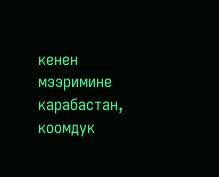кенен мээримине карабастан, коомдук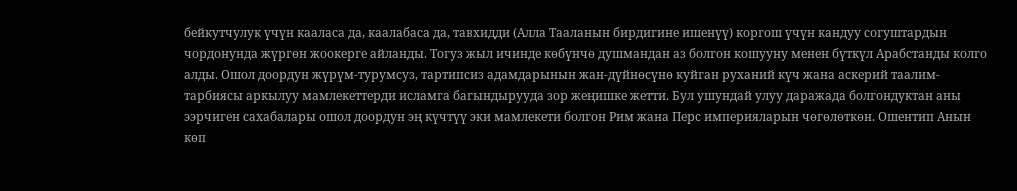бейкутчулук үчүн кааласа да, каалабаса да, тавхидди (Алла Тааланын бирдигине ишенүү) коргош үчүн кандуу согуштардын чордонунда жүргөн жоокерге айланды. Тогуз жыл ичинде көбүнчө душмандан аз болгон кошууну менен бүткүл Арабстанды колго алды. Ошол доордун жүрүм-турумсуз, тартипсиз адамдарынын жан-дүйнөсүнө куйган руханий күч жана аскерий таалим-тарбиясы аркылуу мамлекеттерди исламга багындырууда зор жеңишке жетти. Бул ушундай улуу даражада болгондуктан аны ээрчиген сахабалары ошол доордун эң күчтүү эки мамлекети болгон Рим жана Перс империяларын чөгөлөткөн. Ошентип Анын көп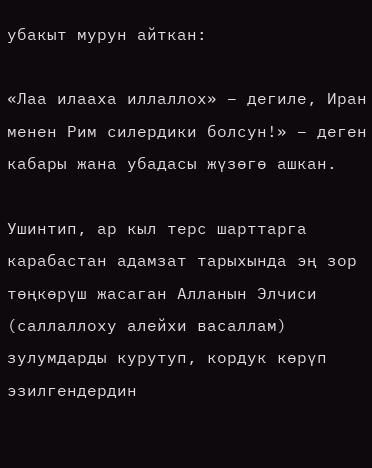убакыт мурун айткан:

«Лаа илааха иллаллох» – дегиле, Иран менен Рим силердики болсун!» – деген кабары жана убадасы жүзөгө ашкан.

Ушинтип, ар кыл терс шарттарга карабастан адамзат тарыхында эң зор төңкөрүш жасаган Алланын Элчиси (саллаллоху алейхи васаллам) зулумдарды курутуп, кордук көрүп эзилгендердин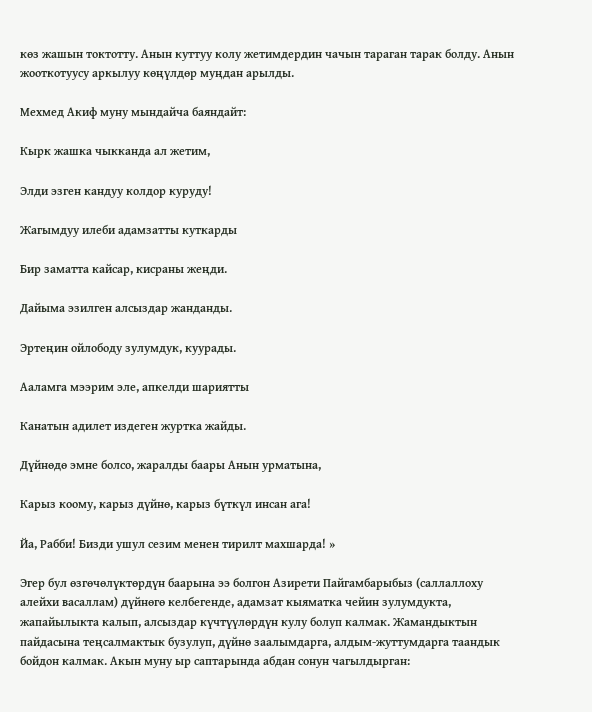көз жашын токтотту. Анын куттуу колу жетимдердин чачын тараган тарак болду. Анын жооткотуусу аркылуу көңүлдөр муңдан арылды.

Мехмед Акиф муну мындайча баяндайт:

Кырк жашка чыкканда ал жетим,

Элди эзген кандуу колдор куруду!

Жагымдуу илеби адамзатты куткарды

Бир заматта кайсар, кисраны жеңди.

Дайыма эзилген алсыздар жанданды.

Эртеңин ойлободу зулумдук, куурады.

Ааламга мээрим эле, апкелди шариятты

Канатын адилет издеген журтка жайды.

Дүйнөдө эмне болсо, жаралды баары Анын урматына,

Карыз коому, карыз дүйнө, карыз бүткүл инсан ага!

Йа, Рабби! Бизди ушул сезим менен тирилт махшарда! »

Эгер бул өзгөчөлүктөрдүн баарына ээ болгон Азирети Пайгамбарыбыз (саллаллоху алейхи васаллам) дүйнөгө келбегенде, адамзат кыяматка чейин зулумдукта, жапайылыкта калып, алсыздар күчтүүлөрдүн кулу болуп калмак. Жамандыктын пайдасына теңсалмактык бузулуп, дүйнө заалымдарга, алдым-жуттумдарга таандык бойдон калмак. Акын муну ыр саптарында абдан сонун чагылдырган: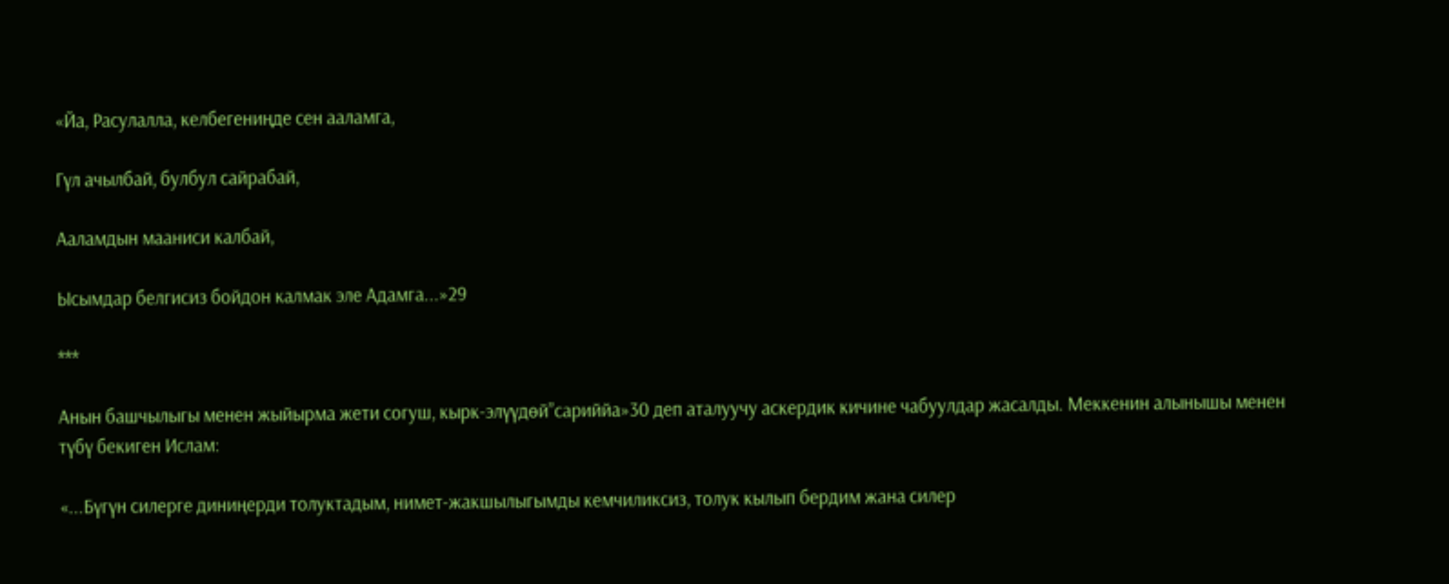«Йа, Расулалла, келбегениңде сен ааламга,

Гүл ачылбай, булбул сайрабай,

Ааламдын мааниси калбай,

Ысымдар белгисиз бойдон калмак эле Адамга...»29

***

Анын башчылыгы менен жыйырма жети согуш, кырк-элүүдөй”сариййа»30 деп аталуучу аскердик кичине чабуулдар жасалды. Меккенин алынышы менен түбү бекиген Ислам:

«...Бүгүн силерге диниңерди толуктадым, нимет-жакшылыгымды кемчиликсиз, толук кылып бердим жана силер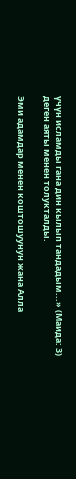үчүн исламды гана дин кылып тандадым...» (Маида: 3) деген аяты менен толукталды.

Эми адамдар менен коштошуунун жана Алла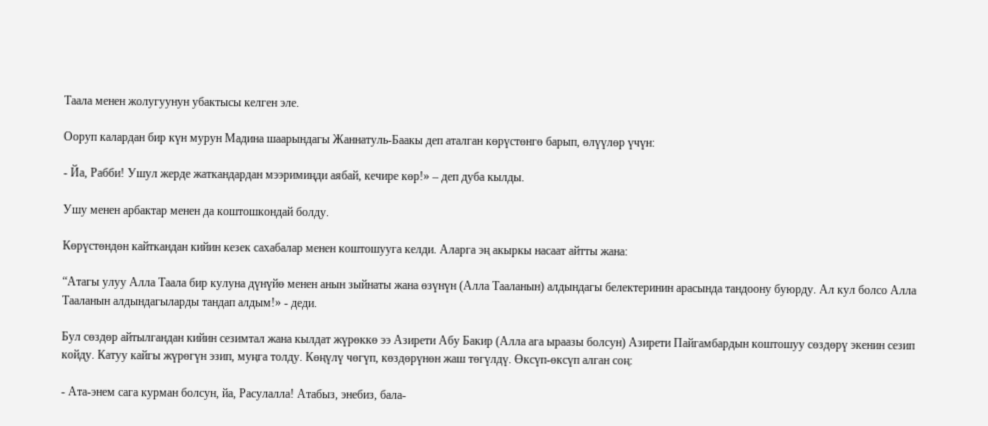Таала менен жолугуунун убактысы келген эле.

Ооруп калардан бир күн мурун Мадина шаарындагы Жаннатуль-Баакы деп аталган көрүстөнгө барып, өлүүлөр үчүн:

- Йа, Рабби! Ушул жерде жаткандардан мээримиңди аябай, кечире көр!» – деп дуба кылды.

Ушу менен арбактар менен да коштошкондай болду.

Көрүстөндөн кайткандан кийин кезек сахабалар менен коштошууга келди. Аларга эң акыркы насаат айтты жана:

“Атагы улуу Алла Таала бир кулуна дүнүйө менен анын зыйнаты жана өзүнүн (Алла Тааланын) алдындагы белектеринин арасында тандоону буюрду. Ал кул болсо Алла Тааланын алдындагыларды тандап алдым!» - деди.

Бул сөздөр айтылгандан кийин сезимтал жана кылдат жүрөккө ээ Азирети Абу Бакир (Алла ага ыраазы болсун) Азирети Пайгамбардын коштошуу сөздөрү экенин сезип койду. Катуу кайгы жүрөгүн эзип, муңга толду. Көңүлү чөгүп, көздөрүнөн жаш төгүлдү. Өксүп-өксүп алган соң:

- Ата-энем сага курман болсун, йа, Расулалла! Атабыз, энебиз, бала-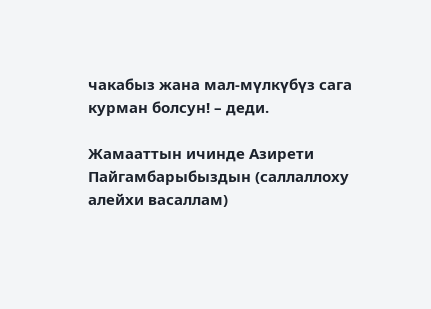чакабыз жана мал-мүлкүбүз сага курман болсун! – деди.

Жамааттын ичинде Азирети Пайгамбарыбыздын (саллаллоху алейхи васаллам)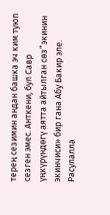терең сезимин андан башка эч ким туюп сезген эмес. Анткени, бул Савр үңкүрүндөгү аятта айтылган сөз”экинин экинчиси» бир гана Абу Бакир эле. Расулалла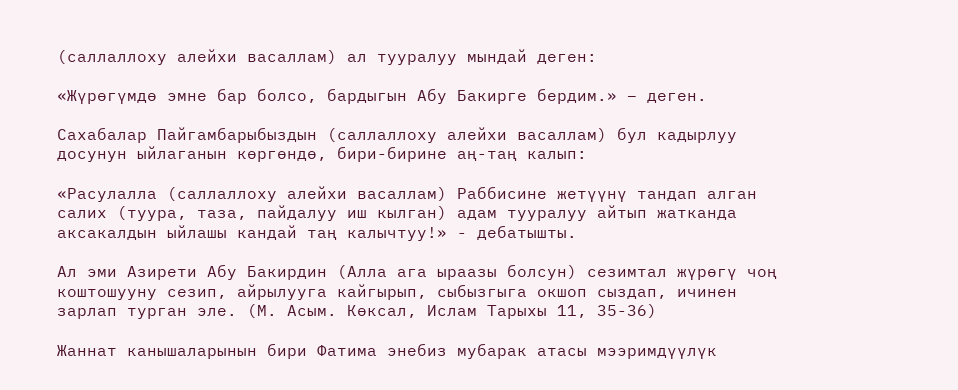(саллаллоху алейхи васаллам) ал тууралуу мындай деген:

«Жүрөгүмдө эмне бар болсо, бардыгын Абу Бакирге бердим.» – деген.

Сахабалар Пайгамбарыбыздын (саллаллоху алейхи васаллам) бул кадырлуу досунун ыйлаганын көргөндө, бири-бирине аң-таң калып:

«Расулалла (саллаллоху алейхи васаллам) Раббисине жетүүнү тандап алган салих (туура, таза, пайдалуу иш кылган) адам тууралуу айтып жатканда аксакалдын ыйлашы кандай таң калычтуу!» - дебатышты.

Ал эми Азирети Абу Бакирдин (Алла ага ыраазы болсун) сезимтал жүрөгү чоң коштошууну сезип, айрылууга кайгырып, сыбызгыга окшоп сыздап, ичинен зарлап турган эле. (М. Асым. Көксал, Ислам Тарыхы 11, 35-36)

Жаннат канышаларынын бири Фатима энебиз мубарак атасы мээримдүүлүк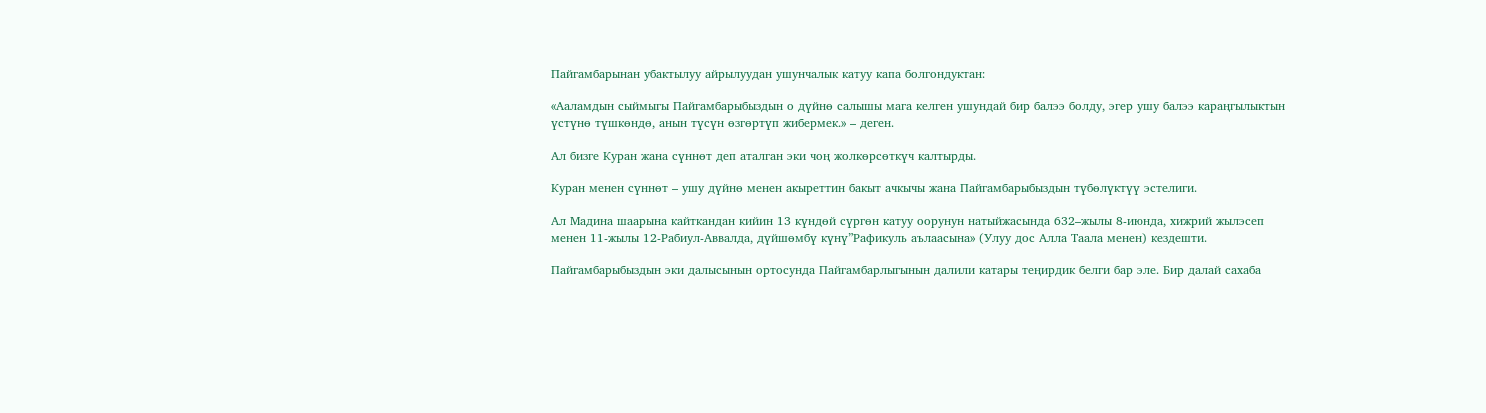Пайгамбарынан убактылуу айрылуудан ушунчалык катуу капа болгондуктан:

«Ааламдын сыймыгы Пайгамбарыбыздын о дүйнө салышы мага келген ушундай бир балээ болду, эгер ушу балээ караңгылыктын үстүнө түшкөндө, анын түсүн өзгөртүп жибермек.» – деген.

Ал бизге Куран жана сүннөт деп аталган эки чоң жолкөрсөткүч калтырды.

Куран менен сүннөт – ушу дүйнө менен акыреттин бакыт ачкычы жана Пайгамбарыбыздын түбөлүктүү эстелиги.

Ал Мадина шаарына кайткандан кийин 13 күндөй сүргөн катуу оорунун натыйжасында 632–жылы 8-июнда, хижрий жылэсеп менен 11-жылы 12-Рабиул-Аввалда, дүйшөмбү күнү”Рафикуль аълаасына» (Улуу дос Алла Таала менен) кездешти.

Пайгамбарыбыздын эки далысынын ортосунда Пайгамбарлыгынын далили катары теңирдик белги бар эле. Бир далай сахаба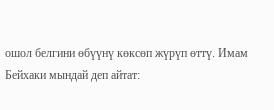ошол белгини өбүүнү көксөп жүрүп өттү. Имам Бейхаки мындай деп айтат: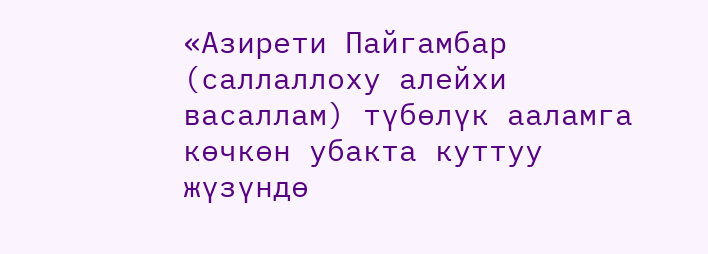«Азирети Пайгамбар (саллаллоху алейхи васаллам) түбөлүк ааламга көчкөн убакта куттуу жүзүндө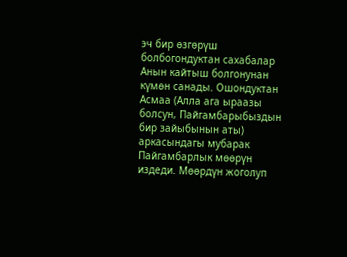эч бир өзгөрүш болбогондуктан сахабалар Анын кайтыш болгонунан күмөн санады. Ошондуктан Асмаа (Алла ага ыраазы болсун, Пайгамбарыбыздын бир зайыбынын аты) аркасындагы мубарак Пайгамбарлык мөөрүн издеди. Мөөрдүн жоголуп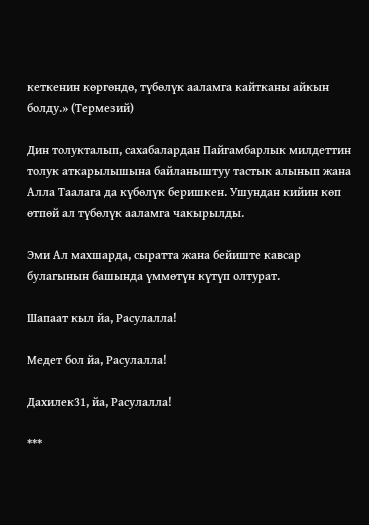кеткенин көргөндө, түбөлүк ааламга кайтканы айкын болду.» (Термезий)

Дин толукталып, сахабалардан Пайгамбарлык милдеттин толук аткарылышына байланыштуу тастык алынып жана Алла Таалага да күбөлүк беришкен. Ушундан кийин көп өтпөй ал түбөлүк ааламга чакырылды.

Эми Ал махшарда, сыратта жана бейиште кавсар булагынын башында үммөтүн күтүп олтурат.

Шапаат кыл йа, Расулалла!

Медет бол йа, Расулалла!

Дахилек31, йа, Расулалла!

***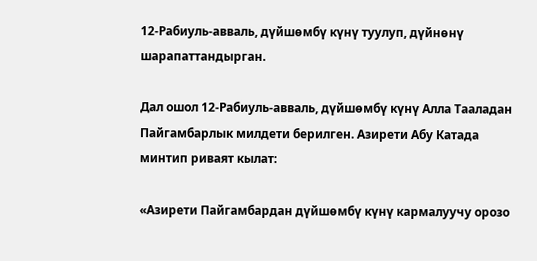12-Рабиуль-авваль, дүйшөмбү күнү туулуп, дүйнөнү шарапаттандырган.

Дал ошол 12-Рабиуль-авваль, дүйшөмбү күнү Алла Тааладан Пайгамбарлык милдети берилген. Азирети Абу Катада минтип риваят кылат:

«Азирети Пайгамбардан дүйшөмбү күнү кармалуучу орозо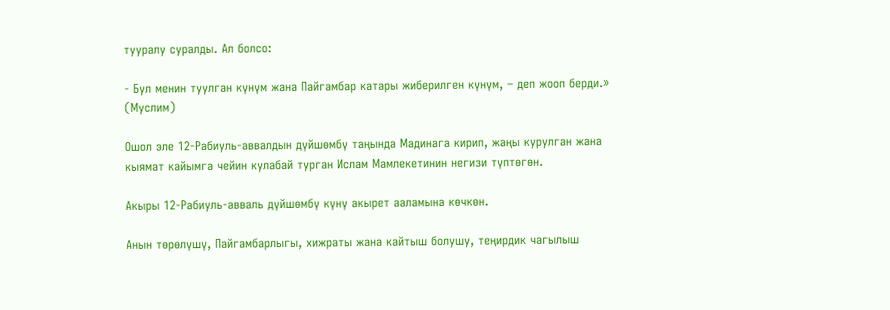тууралу суралды. Ал болсо:

- Бул менин туулган күнүм жана Пайгамбар катары жиберилген күнүм, – деп жооп берди.» (Муслим)

Ошол эле 12-Рабиуль-аввалдын дүйшөмбү таңында Мадинага кирип, жаңы курулган жана кыямат кайымга чейин кулабай турган Ислам Мамлекетинин негизи түптөгөн.

Акыры 12-Рабиуль-авваль дүйшөмбү күнү акырет ааламына көчкөн.

Анын төрөлүшү, Пайгамбарлыгы, хижраты жана кайтыш болушу, теңирдик чагылыш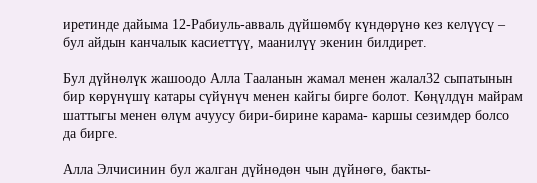иретинде дайыма 12-Рабиуль-авваль дүйшөмбү күндөрүнө кез келүүсү – бул айдын канчалык касиеттүү, маанилүү экенин билдирет.

Бул дүйнөлүк жашоодо Алла Тааланын жамал менен жалал32 сыпатынын бир көрүнүшү катары сүйүнүч менен кайгы бирге болот. Көңүлдүн майрам шаттыгы менен өлүм ачуусу бири-бирине карама- каршы сезимдер болсо да бирге.

Алла Элчисинин бул жалган дүйнөдөн чын дүйнөгө, бакты-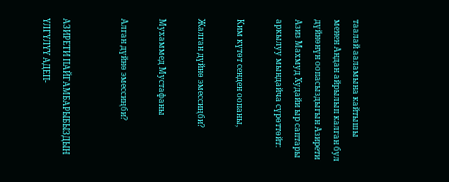таалай ааламына кайтышы менен Андан айрылып калган бул дүйнөнүн оопасыздыгын Азирети Азиз Махмуд Худайи ыр саптары аркылуу мындайча сүрөттөйт:

Ким күтөт сенден оопаны,

Жалган дүйнө эмессиңби?

Мухаммед Мустафаны

Алган дүйнө эмессиңби?


АЗИРЕТИ ПАЙГАМБАРЫБЫЗДЫН ҮЛГҮЛҮҮ АДЕП-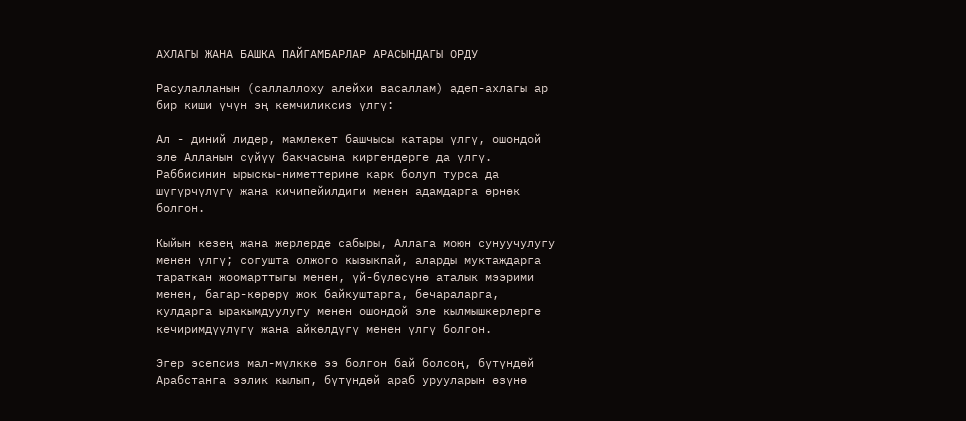АХЛАГЫ ЖАНА БАШКА ПАЙГАМБАРЛАР АРАСЫНДАГЫ ОРДУ

Расулалланын (саллаллоху алейхи васаллам) адеп-ахлагы ар бир киши үчүн эң кемчиликсиз үлгү:

Ал - диний лидер, мамлекет башчысы катары үлгү, ошондой эле Алланын сүйүү бакчасына киргендерге да үлгү. Раббисинин ырыскы-ниметтерине карк болуп турса да шүгүрчүлүгү жана кичипейилдиги менен адамдарга өрнөк болгон.

Кыйын кезең жана жерлерде сабыры, Аллага моюн сунуучулугу менен үлгү; согушта олжого кызыкпай, аларды муктаждарга тараткан жоомарттыгы менен, үй-бүлөсүнө аталык мээрими менен, багар-көрөрү жок байкуштарга, бечараларга, кулдарга ыракымдуулугу менен ошондой эле кылмышкерлерге кечиримдүүлүгү жана айкөлдүгү менен үлгү болгон.

Эгер эсепсиз мал-мүлккө ээ болгон бай болсоң, бүтүндөй Арабстанга ээлик кылып, бүтүндөй араб урууларын өзүнө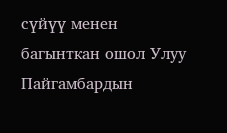сүйүү менен багынткан ошол Улуу Пайгамбардын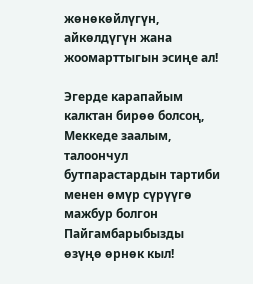жөнөкөйлүгүн, айкөлдүгүн жана жоомарттыгын эсиңе ал!

Эгерде карапайым калктан бирөө болсоң, Меккеде заалым, талоончул бутпарастардын тартиби менен өмүр сүрүүгө мажбур болгон Пайгамбарыбызды өзүңө өрнөк кыл!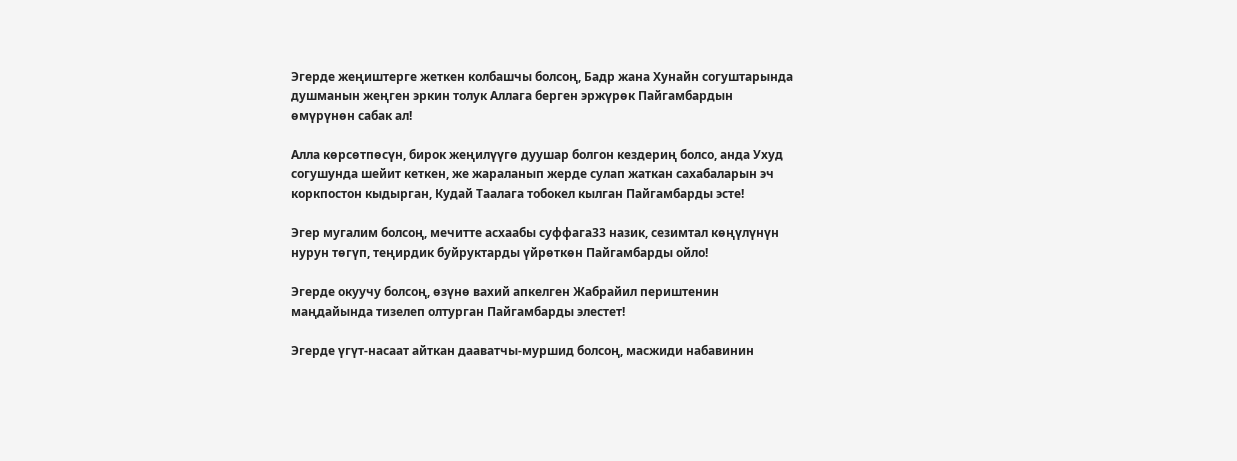Эгерде жеңиштерге жеткен колбашчы болсоң, Бадр жана Хунайн согуштарында душманын жеңген эркин толук Аллага берген эржүрөк Пайгамбардын өмүрүнөн сабак ал!

Алла көрсөтпөсүн, бирок жеңилүүгө дуушар болгон кездериң болсо, анда Ухуд согушунда шейит кеткен, же жараланып жерде сулап жаткан сахабаларын эч коркпостон кыдырган, Кудай Таалага тобокел кылган Пайгамбарды эсте!

Эгер мугалим болсоң, мечитте асхаабы суффага33 назик, сезимтал көңүлүнүн нурун төгүп, теңирдик буйруктарды үйрөткөн Пайгамбарды ойло!

Эгерде окуучу болсоң, өзүнө вахий апкелген Жабрайил периштенин маңдайында тизелеп олтурган Пайгамбарды элестет!

Эгерде үгүт-насаат айткан дааватчы-муршид болсоң, масжиди набавинин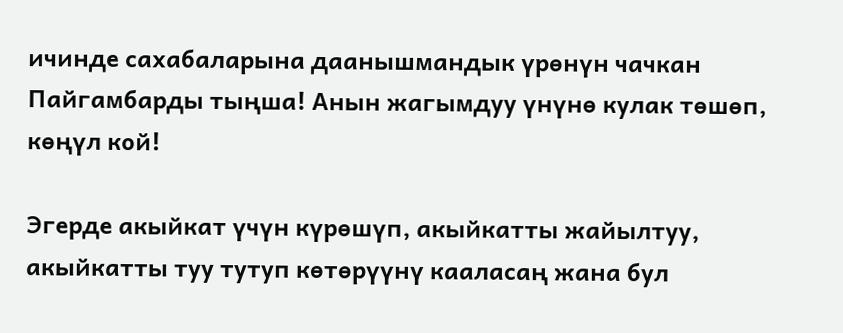ичинде сахабаларына даанышмандык үрөнүн чачкан Пайгамбарды тыңша! Анын жагымдуу үнүнө кулак төшөп, көңүл кой!

Эгерде акыйкат үчүн күрөшүп, акыйкатты жайылтуу, акыйкатты туу тутуп көтөрүүнү кааласаң жана бул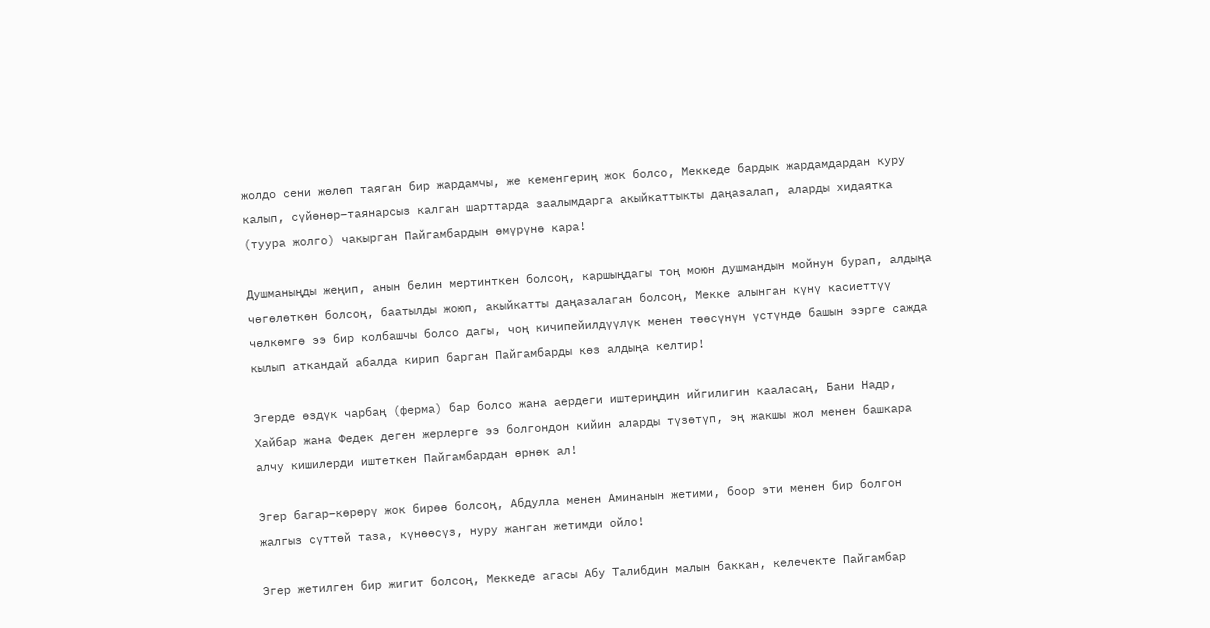жолдо сени жөлөп таяган бир жардамчы, же кеменгериң жок болсо, Меккеде бардык жардамдардан куру калып, сүйөнөр–таянарсыз калган шарттарда заалымдарга акыйкаттыкты даңазалап, аларды хидаятка (туура жолго) чакырган Пайгамбардын өмүрүнө кара!

Душманыңды жеңип, анын белин мертинткен болсоң, каршыңдагы тоң моюн душмандын мойнун бурап, алдыңа чөгөлөткөн болсоң, баатылды жоюп, акыйкатты даңазалаган болсоң, Мекке алынган күнү касиеттүү чөлкөмгө ээ бир колбашчы болсо дагы, чоң кичипейилдүүлүк менен төөсүнүн үстүндө башын ээрге сажда кылып аткандай абалда кирип барган Пайгамбарды көз алдыңа келтир!

Эгерде өздүк чарбаң (ферма) бар болсо жана аердеги иштериңдин ийгилигин кааласаң, Бани Надр, Хайбар жана Федек деген жерлерге ээ болгондон кийин аларды түзөтүп, эң жакшы жол менен башкара алчу кишилерди иштеткен Пайгамбардан өрнөк ал!

Эгер багар–көрөрү жок бирөө болсоң, Абдулла менен Аминанын жетими, боор эти менен бир болгон жалгыз сүттөй таза, күнөөсүз, нуру жанган жетимди ойло!

Эгер жетилген бир жигит болсоң, Меккеде агасы Абу Талибдин малын баккан, келечекте Пайгамбар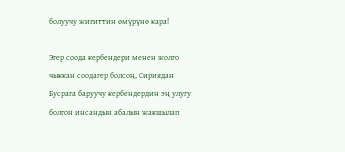болуучу жигиттин өмүрүнө кара!

Эгер соода кербендери менен жолго чыккан соодагер болсоң, Сириядан Бусрага баруучу кербендердин эң улугу болгон инсандын абалын жакшылап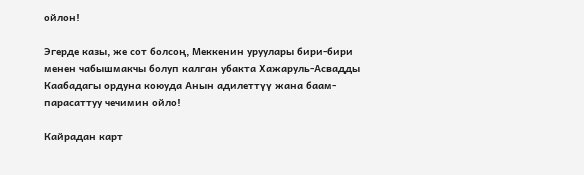ойлон!

Эгерде казы, же сот болсоң, Меккенин уруулары бири-бири менен чабышмакчы болуп калган убакта Хажаруль-Асвадды Каабадагы ордуна коюуда Анын адилеттүү жана баам-парасаттуу чечимин ойло!

Кайрадан карт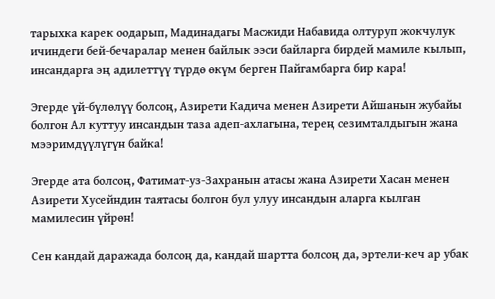тарыхка карек оодарып, Мадинадагы Масжиди Набавида олтуруп жокчулук ичиндеги бей-бечаралар менен байлык ээси байларга бирдей мамиле кылып, инсандарга эң адилеттүү түрдө өкүм берген Пайгамбарга бир кара!

Эгерде үй-бүлөлүү болсоң, Азирети Кадича менен Азирети Айшанын жубайы болгон Ал куттуу инсандын таза адеп-ахлагына, терең сезимталдыгын жана мээримдүүлүгүн байка!

Эгерде ата болсоң, Фатимат-уз-Захранын атасы жана Азирети Хасан менен Азирети Хусейндин таятасы болгон бул улуу инсандын аларга кылган мамилесин үйрөн!

Сен кандай даражада болсоң да, кандай шартта болсоң да, эртели-кеч ар убак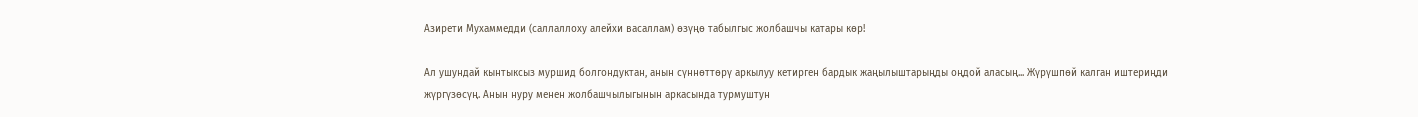Азирети Мухаммедди (саллаллоху алейхи васаллам) өзүңө табылгыс жолбашчы катары көр!

Ал ушундай кынтыксыз муршид болгондуктан, анын сүннөттөрү аркылуу кетирген бардык жаңылыштарыңды оңдой аласың... Жүрүшпөй калган иштериңди жүргүзөсүң. Анын нуру менен жолбашчылыгынын аркасында турмуштун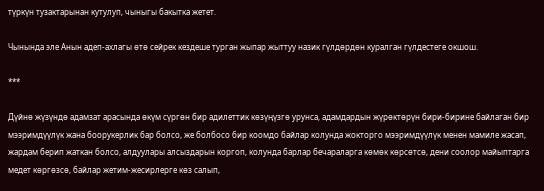түркүн тузактарынан кутулуп, чыныгы бакытка жетет.

Чынында эле Анын адеп-ахлагы өтө сейрек кездеше турган жыпар жыттуу назик гүлдөрдөн куралган гүлдестеге окшош.

***

Дүйнө жүзүндө адамзат арасында өкүм сүргөн бир адилеттик көзүңүзгө урунса, адамдардын жүрөктөрүн бири-бирине байлаган бир мээримдүүлүк жана боорукерлик бар болсо, же болбосо бир коомдо байлар колунда жокторго мээримдүүлүк менен мамиле жасап, жардам берип жаткан болсо, алдуулары алсыздарын коргоп, колунда барлар бечараларга көмөк көрсөтсө, дени соолор майыптарга медет көргөзсө, байлар жетим-жесирлерге көз салып,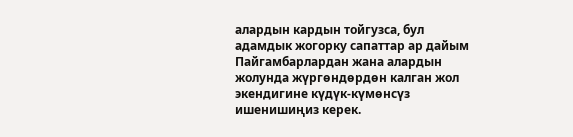алардын кардын тойгузса, бул адамдык жогорку сапаттар ар дайым Пайгамбарлардан жана алардын жолунда жүргөндөрдөн калган жол экендигине күдүк-күмөнсүз ишенишиңиз керек.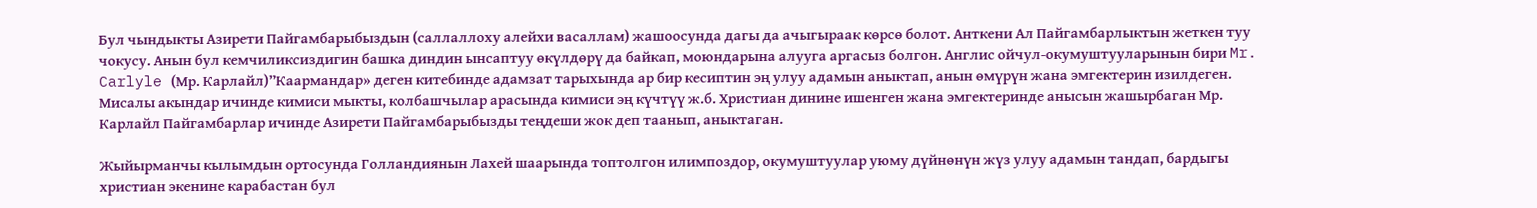Бул чындыкты Азирети Пайгамбарыбыздын (саллаллоху алейхи васаллам) жашоосунда дагы да ачыгыраак көрсө болот. Анткени Ал Пайгамбарлыктын жеткен туу чокусу. Анын бул кемчиликсиздигин башка диндин ынсаптуу өкүлдөрү да байкап, моюндарына алууга аргасыз болгон. Англис ойчул-окумуштууларынын бири Mr. Carlyle (Мр. Карлайл)”Каармандар» деген китебинде адамзат тарыхында ар бир кесиптин эң улуу адамын аныктап, анын өмүрүн жана эмгектерин изилдеген. Мисалы акындар ичинде кимиси мыкты, колбашчылар арасында кимиси эң күчтүү ж.б. Христиан динине ишенген жана эмгектеринде анысын жашырбаган Мр. Карлайл Пайгамбарлар ичинде Азирети Пайгамбарыбызды теңдеши жок деп таанып, аныктаган.

Жыйырманчы кылымдын ортосунда Голландиянын Лахей шаарында топтолгон илимпоздор, окумуштуулар уюму дүйнөнүн жүз улуу адамын тандап, бардыгы христиан экенине карабастан бул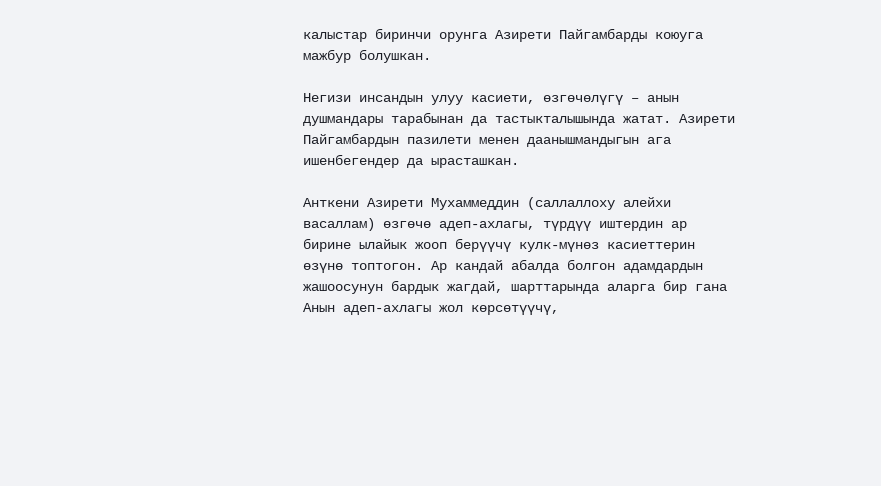калыстар биринчи орунга Азирети Пайгамбарды коюуга мажбур болушкан.

Негизи инсандын улуу касиети, өзгөчөлүгү – анын душмандары тарабынан да тастыкталышында жатат. Азирети Пайгамбардын пазилети менен даанышмандыгын ага ишенбегендер да ырасташкан.

Анткени Азирети Мухаммеддин (саллаллоху алейхи васаллам) өзгөчө адеп-ахлагы, түрдүү иштердин ар бирине ылайык жооп берүүчү кулк-мүнөз касиеттерин өзүнө топтогон. Ар кандай абалда болгон адамдардын жашоосунун бардык жагдай, шарттарында аларга бир гана Анын адеп-ахлагы жол көрсөтүүчү,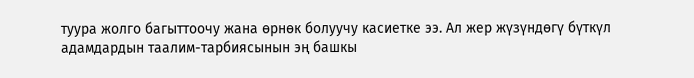туура жолго багыттоочу жана өрнөк болуучу касиетке ээ. Ал жер жүзүндөгү бүткүл адамдардын таалим-тарбиясынын эң башкы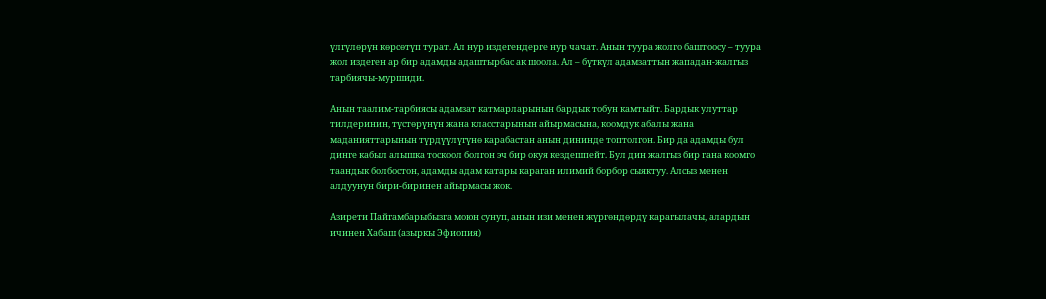үлгүлөрүн көрсөтүп турат. Ал нур издегендерге нур чачат. Анын туура жолго баштоосу – туура жол издеген ар бир адамды адаштырбас ак шоола. Ал – бүткүл адамзаттын жападан-жалгыз тарбиячы-муршиди.

Анын таалим-тарбиясы адамзат катмарларынын бардык тобун камтыйт. Бардык улуттар тилдеринин, түстөрүнүн жана класстарынын айырмасына, коомдук абалы жана маданияттарынын түрдүүлүгүнө карабастан анын дининде топтолгон. Бир да адамды бул динге кабыл алышка тоскоол болгон эч бир окуя кездешпейт. Бул дин жалгыз бир гана коомго таандык болбостон, адамды адам катары караган илимий борбор сыяктуу. Алсыз менен алдуунун бири-биринен айырмасы жок.

Азирети Пайгамбарыбызга моюн сунуп, анын изи менен жүргөндөрдү карагылачы, алардын ичинен Хабаш (азыркы Эфиопия)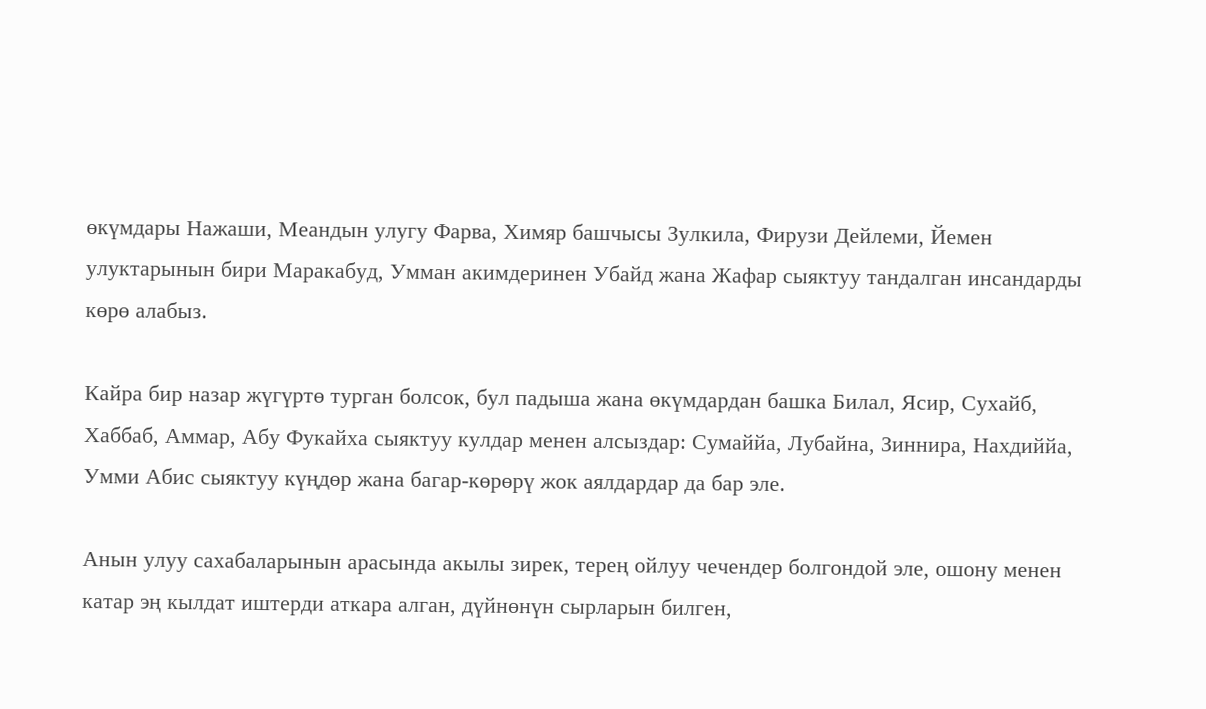өкүмдары Нажаши, Меандын улугу Фарва, Химяр башчысы Зулкила, Фирузи Дейлеми, Йемен улуктарынын бири Маракабуд, Умман акимдеринен Убайд жана Жафар сыяктуу тандалган инсандарды көрө алабыз.

Кайра бир назар жүгүртө турган болсок, бул падыша жана өкүмдардан башка Билал, Ясир, Сухайб, Хаббаб, Аммар, Абу Фукайха сыяктуу кулдар менен алсыздар: Сумаййа, Лубайна, Зиннира, Нахдиййа, Умми Абис сыяктуу күңдөр жана багар-көрөрү жок аялдардар да бар эле.

Анын улуу сахабаларынын арасында акылы зирек, терең ойлуу чечендер болгондой эле, ошону менен катар эң кылдат иштерди аткара алган, дүйнөнүн сырларын билген,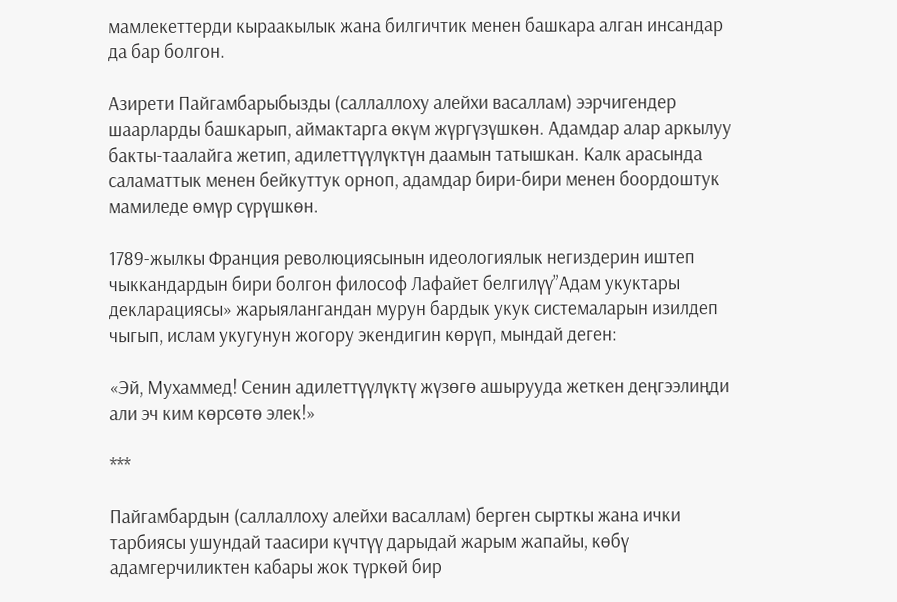мамлекеттерди кыраакылык жана билгичтик менен башкара алган инсандар да бар болгон.

Азирети Пайгамбарыбызды (саллаллоху алейхи васаллам) ээрчигендер шаарларды башкарып, аймактарга өкүм жүргүзүшкөн. Адамдар алар аркылуу бакты-таалайга жетип, адилеттүүлүктүн даамын татышкан. Калк арасында саламаттык менен бейкуттук орноп, адамдар бири-бири менен боордоштук мамиледе өмүр сүрүшкөн.

1789-жылкы Франция революциясынын идеологиялык негиздерин иштеп чыккандардын бири болгон философ Лафайет белгилүү”Адам укуктары декларациясы» жарыялангандан мурун бардык укук системаларын изилдеп чыгып, ислам укугунун жогору экендигин көрүп, мындай деген:

«Эй, Мухаммед! Сенин адилеттүүлүктү жүзөгө ашырууда жеткен деңгээлиңди али эч ким көрсөтө элек!»

***

Пайгамбардын (саллаллоху алейхи васаллам) берген сырткы жана ички тарбиясы ушундай таасири күчтүү дарыдай жарым жапайы, көбү адамгерчиликтен кабары жок түркөй бир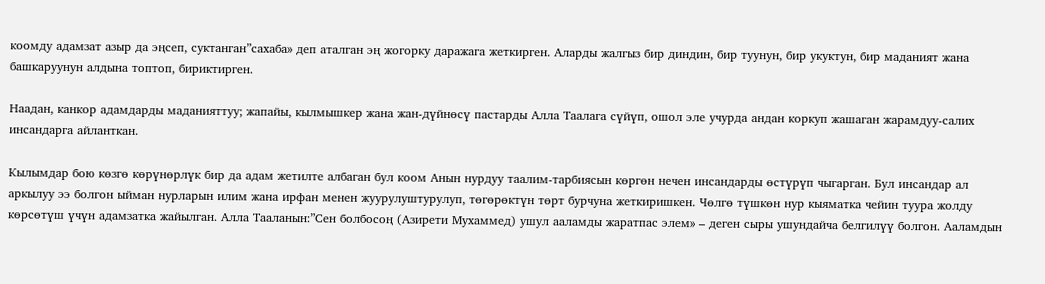коомду адамзат азыр да эңсеп, суктанган”сахаба» деп аталган эң жогорку даражага жеткирген. Аларды жалгыз бир диндин, бир туунун, бир укуктун, бир маданият жана башкаруунун алдына топтоп, бириктирген.

Наадан, канкор адамдарды маданияттуу; жапайы, кылмышкер жана жан-дүйнөсү пастарды Алла Таалага сүйүп, ошол эле учурда андан коркуп жашаган жарамдуу-салих инсандарга айланткан.

Кылымдар бою көзгө көрүнөрлүк бир да адам жетилте албаган бул коом Анын нурдуу таалим-тарбиясын көргөн нечен инсандарды өстүрүп чыгарган. Бул инсандар ал аркылуу ээ болгон ыйман нурларын илим жана ирфан менен жуурулуштурулуп, төгөрөктүн төрт бурчуна жеткиришкен. Чөлгө түшкөн нур кыяматка чейин туура жолду көрсөтүш үчүн адамзатка жайылган. Алла Тааланын:”Сен болбосоң (Азирети Мухаммед) ушул ааламды жаратпас элем» – деген сыры ушундайча белгилүү болгон. Ааламдын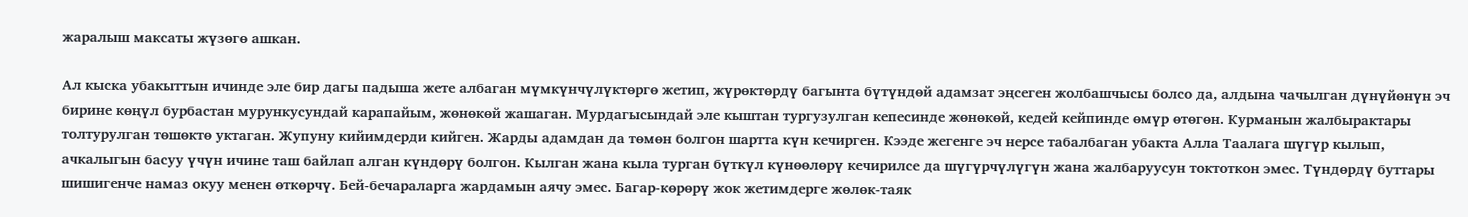жаралыш максаты жүзөгө ашкан.

Ал кыска убакыттын ичинде эле бир дагы падыша жете албаган мүмкүнчүлүктөргө жетип, жүрөктөрдү багынта бүтүндөй адамзат эңсеген жолбашчысы болсо да, алдына чачылган дүнүйөнүн эч бирине көңүл бурбастан мурункусундай карапайым, жөнөкөй жашаган. Мурдагысындай эле кыштан тургузулган кепесинде жөнөкөй, кедей кейпинде өмүр өтөгөн. Курманын жалбырактары толтурулган төшөктө уктаган. Жупуну кийимдерди кийген. Жарды адамдан да төмөн болгон шартта күн кечирген. Кээде жегенге эч нерсе табалбаган убакта Алла Таалага шүгүр кылып, ачкалыгын басуу үчүн ичине таш байлап алган күндөрү болгон. Кылган жана кыла турган бүткүл күнөөлөрү кечирилсе да шүгүрчүлүгүн жана жалбаруусун токтоткон эмес. Түндөрдү буттары шишигенче намаз окуу менен өткөрчү. Бей-бечараларга жардамын аячу эмес. Багар-көрөрү жок жетимдерге жөлөк-таяк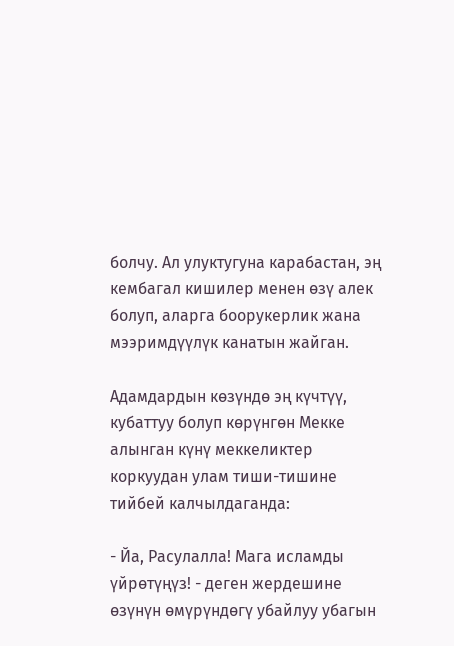болчу. Ал улуктугуна карабастан, эң кембагал кишилер менен өзү алек болуп, аларга боорукерлик жана мээримдүүлүк канатын жайган.

Адамдардын көзүндө эң күчтүү, кубаттуу болуп көрүнгөн Мекке алынган күнү меккеликтер коркуудан улам тиши-тишине тийбей калчылдаганда:

- Йа, Расулалла! Мага исламды үйрөтүңүз! - деген жердешине өзүнүн өмүрүндөгү убайлуу убагын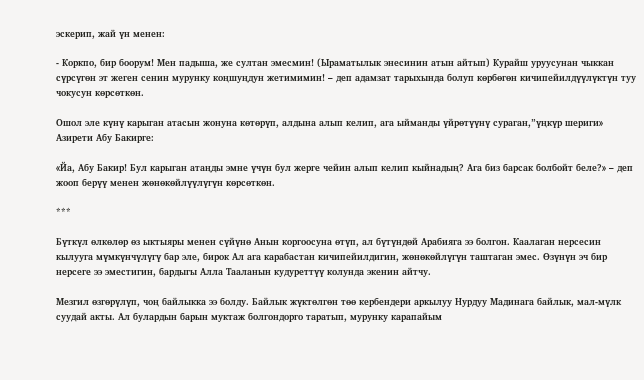эскерип, жай үн менен:

- Коркпо, бир боорум! Мен падыша, же султан эмесмин! (Ыраматылык энесинин атын айтып) Курайш уруусунан чыккан сүрсүгөн эт жеген сенин мурунку коңшуңдун жетимимин! – деп адамзат тарыхында болуп көрбөгөн кичипейилдүүлүктүн туу чокусун көрсөткөн.

Ошол эле күнү карыган атасын жонуна көтөрүп, алдына алып келип, ага ыйманды үйрөтүүнү сураган,”үңкүр шериги» Азирети Абу Бакирге:

«Йа, Абу Бакир! Бул карыган атаңды эмне үчүн бул жерге чейин алып келип кыйнадың? Ага биз барсак болбойт беле?» – деп жооп берүү менен жөнөкөйлүүлүгүн көрсөткөн.

***

Бүткүл өлкөлөр өз ыктыяры менен сүйүнө Анын коргоосуна өтүп, ал бүтүндөй Арабияга ээ болгон. Каалаган нерсесин кылууга мүмкүнчүлүгү бар эле, бирок Ал ага карабастан кичипейилдигин, жөнөкөйлүгүн таштаган эмес. Өзүнүн эч бир нерсеге ээ эместигин, бардыгы Алла Тааланын кудуреттүү колунда экенин айтчу.

Мезгил өзгөрүлүп, чоң байлыкка ээ болду. Байлык жүктөлгөн төө кербендери аркылуу Нурдуу Мадинага байлык, мал-мүлк суудай акты. Ал булардын барын муктаж болгондорго таратып, мурунку карапайым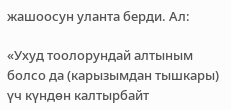жашоосун уланта берди. Ал:

«Ухуд тоолорундай алтыным болсо да (карызымдан тышкары) үч күндөн калтырбайт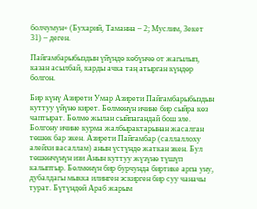болчумун» (Бухарий, Таманна – 2; Муслим, Зекет 31) – деген.

Пайгамбарыбыздын үйүндө көбүнчө от жагылып, казан асылбай, карды ачка таң атырган күндөр болгон.

Бир күнү Азирети Умар Азирети Пайгамбарыбыздын куттуу үйүнө кирет. Бөлмөнүн ичине бир сыйра көз чаптырат. Бөлмө жылан сыйпагандай бош эле. Болгону ичине курма жалбырактарынан жасалган төшөк бар экен. Азирети Пайгамбар (саллаллоху алейхи васаллам) анын үстүндө жаткан экен. Бул төшөнчүнүн изи Анын куттуу жүзүнө түшүп калыптыр. Бөлмөнүн бир бурчунда биртике арпа уну, дубалдагы мыкка илинген эскирген бир суу чаначы турат. Бүтүндөй Араб жарым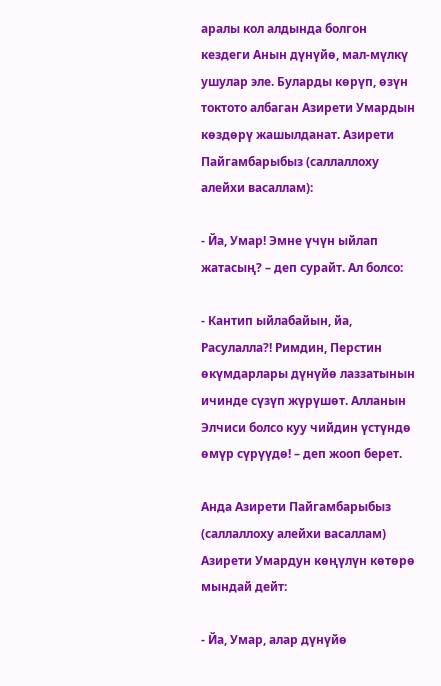аралы кол алдында болгон кездеги Анын дүнүйө, мал-мүлкү ушулар эле. Буларды көрүп, өзүн токтото албаган Азирети Умардын көздөрү жашылданат. Азирети Пайгамбарыбыз (саллаллоху алейхи васаллам):

- Йа, Умар! Эмне үчүн ыйлап жатасың? – деп сурайт. Ал болсо:

- Кантип ыйлабайын, йа, Расулалла?! Римдин, Перстин өкүмдарлары дүнүйө лаззатынын ичинде сүзүп жүрүшөт. Алланын Элчиси болсо куу чийдин үстүндө өмүр сүрүүдө! – деп жооп берет.

Анда Азирети Пайгамбарыбыз (саллаллоху алейхи васаллам) Азирети Умардун көңүлүн көтөрө мындай дейт:

- Йа, Умар, алар дүнүйө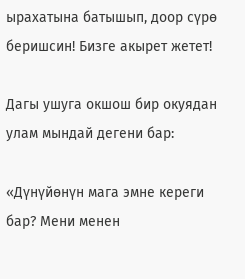ырахатына батышып, доор сүрө беришсин! Бизге акырет жетет!

Дагы ушуга окшош бир окуядан улам мындай дегени бар:

«Дүнүйөнүн мага эмне кереги бар? Мени менен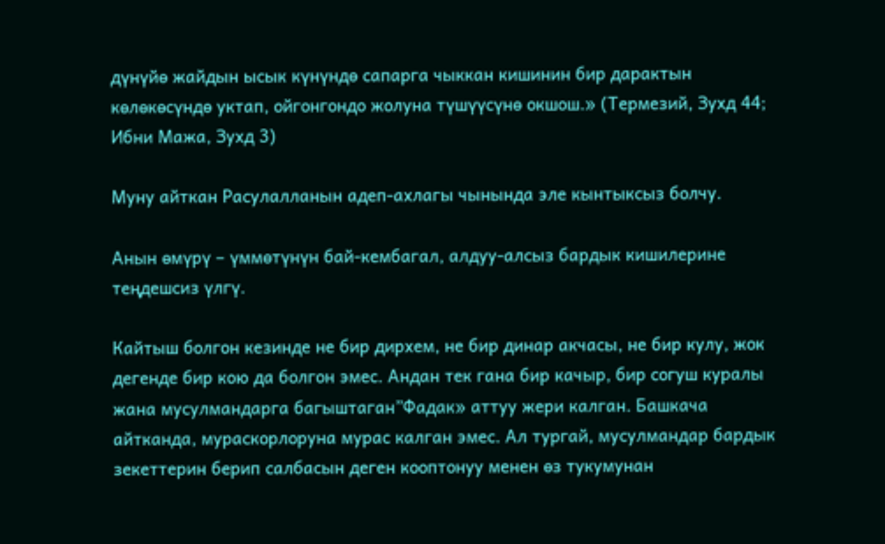дүнүйө жайдын ысык күнүндө сапарга чыккан кишинин бир дарактын көлөкөсүндө уктап, ойгонгондо жолуна түшүүсүнө окшош.» (Термезий, Зухд 44; Ибни Мажа, Зухд 3)

Муну айткан Расулалланын адеп-ахлагы чынында эле кынтыксыз болчу.

Анын өмүрү – үммөтүнүн бай-кембагал, алдуу-алсыз бардык кишилерине теңдешсиз үлгү.

Кайтыш болгон кезинде не бир дирхем, не бир динар акчасы, не бир кулу, жок дегенде бир кою да болгон эмес. Андан тек гана бир качыр, бир согуш куралы жана мусулмандарга багыштаган”Фадак» аттуу жери калган. Башкача айтканда, мураскорлоруна мурас калган эмес. Ал тургай, мусулмандар бардык зекеттерин берип салбасын деген кооптонуу менен өз тукумунан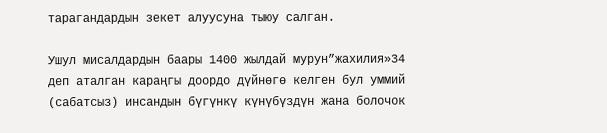тарагандардын зекет алуусуна тыюу салган.

Ушул мисалдардын баары 1400 жылдай мурун”жахилия»34 деп аталган караңгы доордо дүйнөгө келген бул уммий (сабатсыз) инсандын бүгүнкү күнүбүздүн жана болочок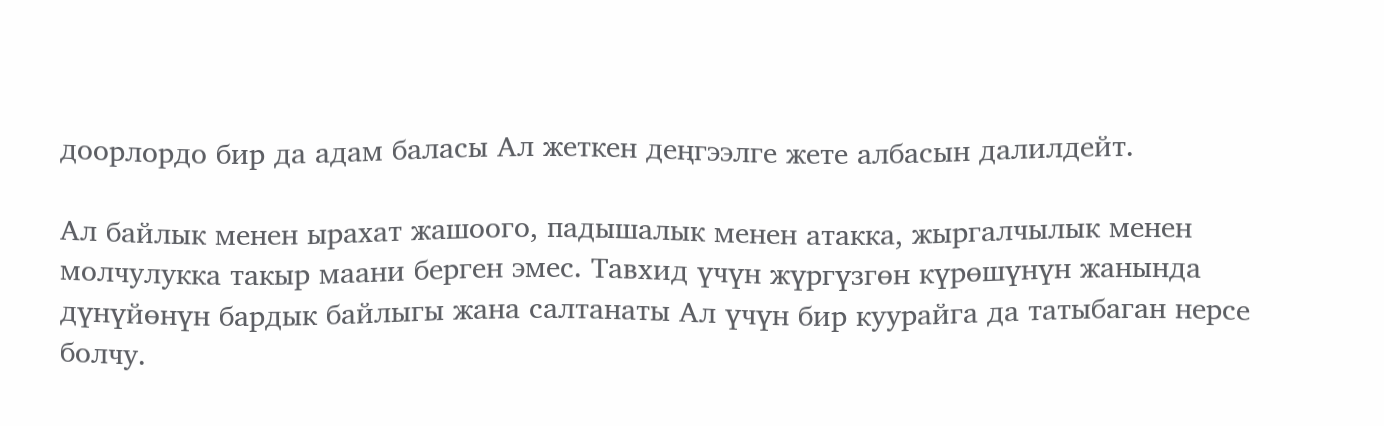доорлордо бир да адам баласы Ал жеткен деңгээлге жете албасын далилдейт.

Ал байлык менен ырахат жашоого, падышалык менен атакка, жыргалчылык менен молчулукка такыр маани берген эмес. Тавхид үчүн жүргүзгөн күрөшүнүн жанында дүнүйөнүн бардык байлыгы жана салтанаты Ал үчүн бир куурайга да татыбаган нерсе болчу.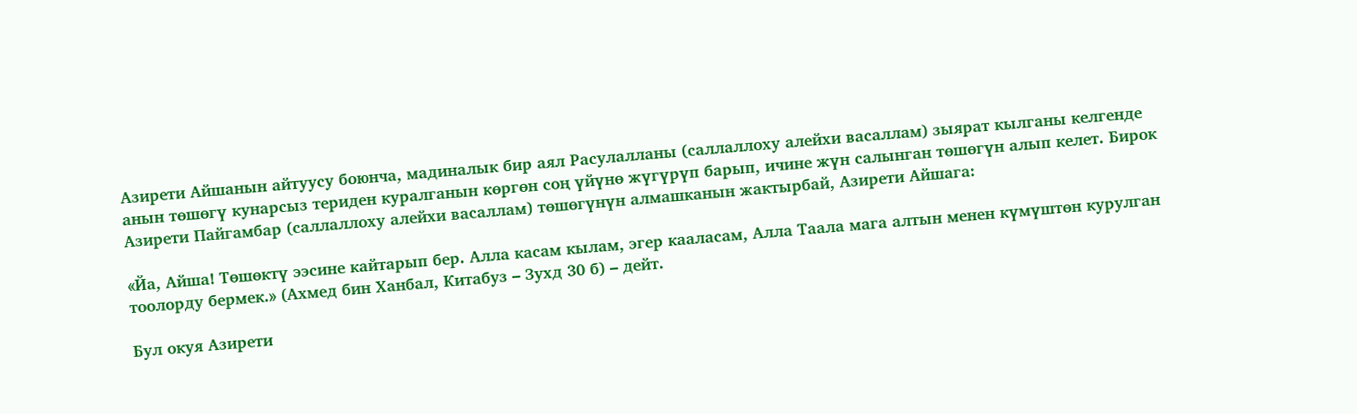Азирети Айшанын айтуусу боюнча, мадиналык бир аял Расулалланы (саллаллоху алейхи васаллам) зыярат кылганы келгенде анын төшөгү кунарсыз териден куралганын көргөн соң үйүнө жүгүрүп барып, ичине жүн салынган төшөгүн алып келет. Бирок Азирети Пайгамбар (саллаллоху алейхи васаллам) төшөгүнүн алмашканын жактырбай, Азирети Айшага:

«Йа, Айша! Төшөктү ээсине кайтарып бер. Алла касам кылам, эгер кааласам, Алла Таала мага алтын менен күмүштөн курулган тоолорду бермек.» (Ахмед бин Ханбал, Китабуз – Зухд 30 б) – дейт.

Бул окуя Азирети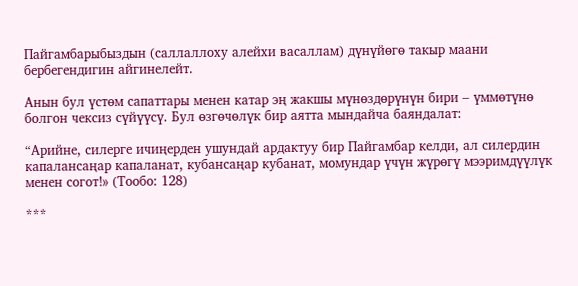Пайгамбарыбыздын (саллаллоху алейхи васаллам) дүнүйөгө такыр маани бербегендигин айгинелейт.

Анын бул үстөм сапаттары менен катар эң жакшы мүнөздөрүнүн бири – үммөтүнө болгон чексиз сүйүүсү. Бул өзгөчөлүк бир аятта мындайча баяндалат:

“Арийне, силерге ичиңерден ушундай ардактуу бир Пайгамбар келди, ал силердин капалансаңар капаланат, кубансаңар кубанат, момундар үчүн жүрөгү мээримдүүлүк менен согот!» (Тообо: 128)

***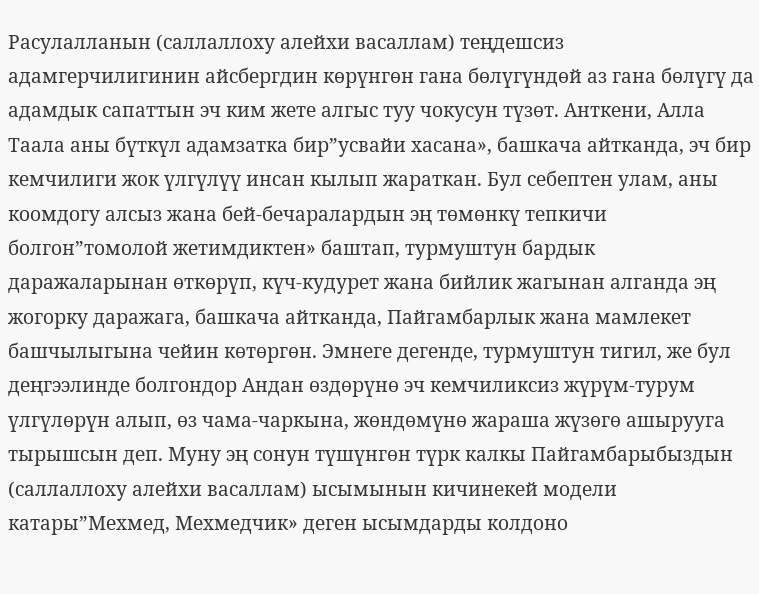Расулалланын (саллаллоху алейхи васаллам) теңдешсиз адамгерчилигинин айсбергдин көрүнгөн гана бөлүгүндөй аз гана бөлүгү да адамдык сапаттын эч ким жете алгыс туу чокусун түзөт. Анткени, Алла Таала аны бүткүл адамзатка бир”усвайи хасана», башкача айтканда, эч бир кемчилиги жок үлгүлүү инсан кылып жараткан. Бул себептен улам, аны коомдогу алсыз жана бей-бечаралардын эң төмөнкү тепкичи болгон”томолой жетимдиктен» баштап, турмуштун бардык даражаларынан өткөрүп, күч-кудурет жана бийлик жагынан алганда эң жогорку даражага, башкача айтканда, Пайгамбарлык жана мамлекет башчылыгына чейин көтөргөн. Эмнеге дегенде, турмуштун тигил, же бул деңгээлинде болгондор Андан өздөрүнө эч кемчиликсиз жүрүм-турум үлгүлөрүн алып, өз чама-чаркына, жөндөмүнө жараша жүзөгө ашырууга тырышсын деп. Муну эң сонун түшүнгөн түрк калкы Пайгамбарыбыздын (саллаллоху алейхи васаллам) ысымынын кичинекей модели катары”Мехмед, Мехмедчик» деген ысымдарды колдоно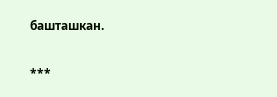башташкан.

***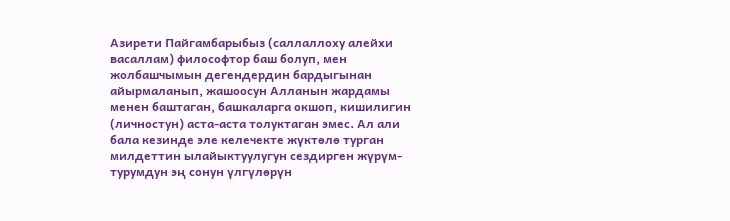Азирети Пайгамбарыбыз (саллаллоху алейхи васаллам) философтор баш болуп, мен жолбашчымын дегендердин бардыгынан айырмаланып, жашоосун Алланын жардамы менен баштаган, башкаларга окшоп, кишилигин (личностун) аста-аста толуктаган эмес. Ал али бала кезинде эле келечекте жүктөлө турган милдеттин ылайыктуулугун сездирген жүрүм-турумдун эң сонун үлгүлөрүн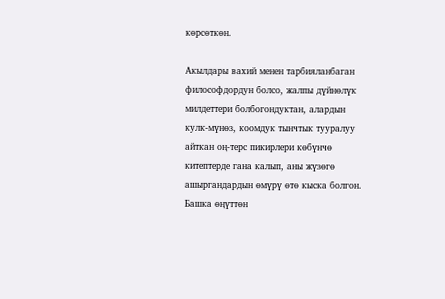көрсөткөн.

Акылдары вахий менен тарбияланбаган философдордун болсо, жалпы дүйнөлүк милдеттери болбогондуктан, алардын кулк-мүнөз, коомдук тынчтык тууралуу айткан оң-терс пикирлери көбүнчө китептерде гана калып, аны жүзөгө ашыргандардын өмүрү өтө кыска болгон. Башка өңүттөн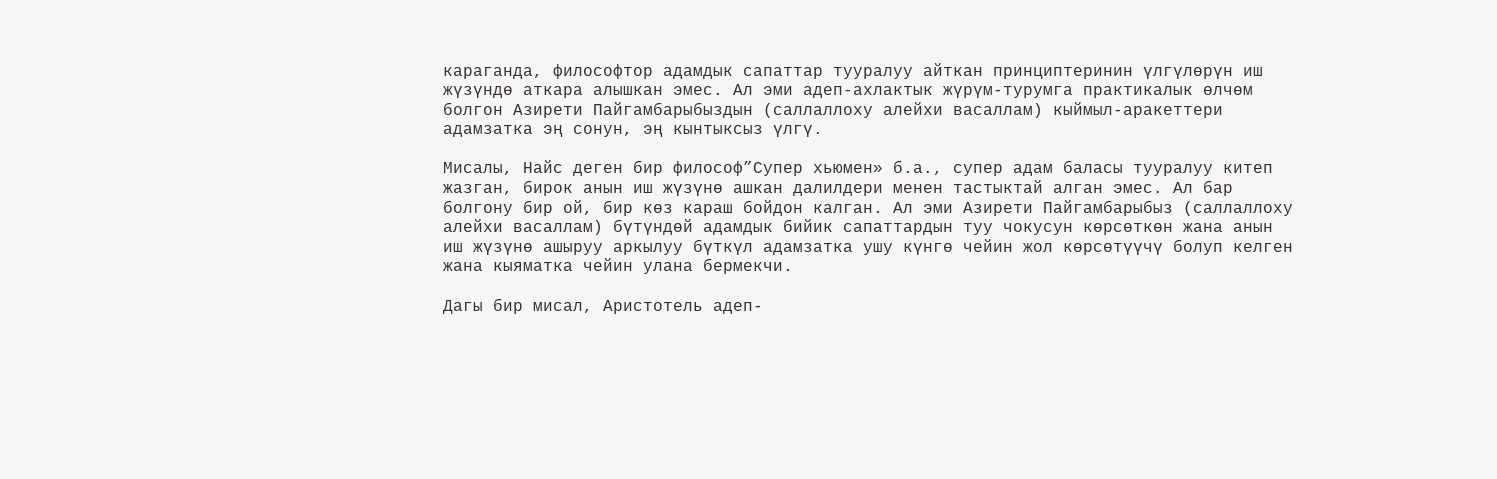караганда, философтор адамдык сапаттар тууралуу айткан принциптеринин үлгүлөрүн иш жүзүндө аткара алышкан эмес. Ал эми адеп-ахлактык жүрүм-турумга практикалык өлчөм болгон Азирети Пайгамбарыбыздын (саллаллоху алейхи васаллам) кыймыл-аракеттери адамзатка эң сонун, эң кынтыксыз үлгү.

Мисалы, Найс деген бир философ”Супер хьюмен» б.а., супер адам баласы тууралуу китеп жазган, бирок анын иш жүзүнө ашкан далилдери менен тастыктай алган эмес. Ал бар болгону бир ой, бир көз караш бойдон калган. Ал эми Азирети Пайгамбарыбыз (саллаллоху алейхи васаллам) бүтүндөй адамдык бийик сапаттардын туу чокусун көрсөткөн жана анын иш жүзүнө ашыруу аркылуу бүткүл адамзатка ушу күнгө чейин жол көрсөтүүчү болуп келген жана кыяматка чейин улана бермекчи.

Дагы бир мисал, Аристотель адеп-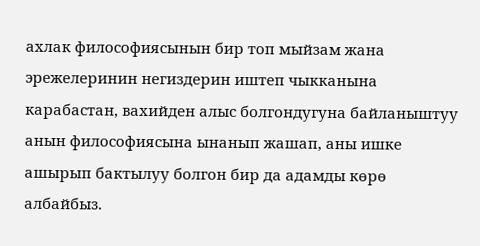ахлак философиясынын бир топ мыйзам жана эрежелеринин негиздерин иштеп чыкканына карабастан, вахийден алыс болгондугуна байланыштуу анын философиясына ынанып жашап, аны ишке ашырып бактылуу болгон бир да адамды көрө албайбыз.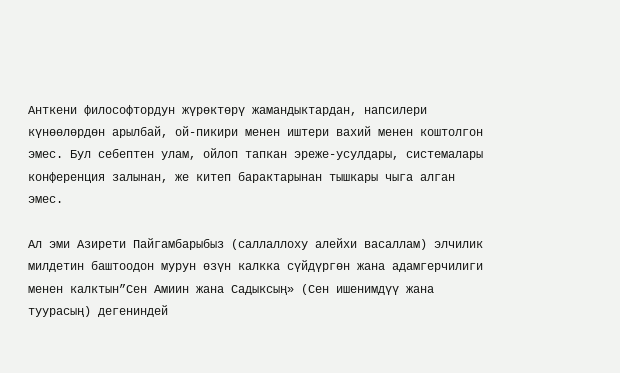Анткени философтордун жүрөктөрү жамандыктардан, напсилери күнөөлөрдөн арылбай, ой-пикири менен иштери вахий менен коштолгон эмес. Бул себептен улам, ойлоп тапкан эреже-усулдары, системалары конференция залынан, же китеп барактарынан тышкары чыга алган эмес.

Ал эми Азирети Пайгамбарыбыз (саллаллоху алейхи васаллам) элчилик милдетин баштоодон мурун өзүн калкка сүйдүргөн жана адамгерчилиги менен калктын”Сен Амиин жана Садыксың» (Сен ишенимдүү жана туурасың) дегениндей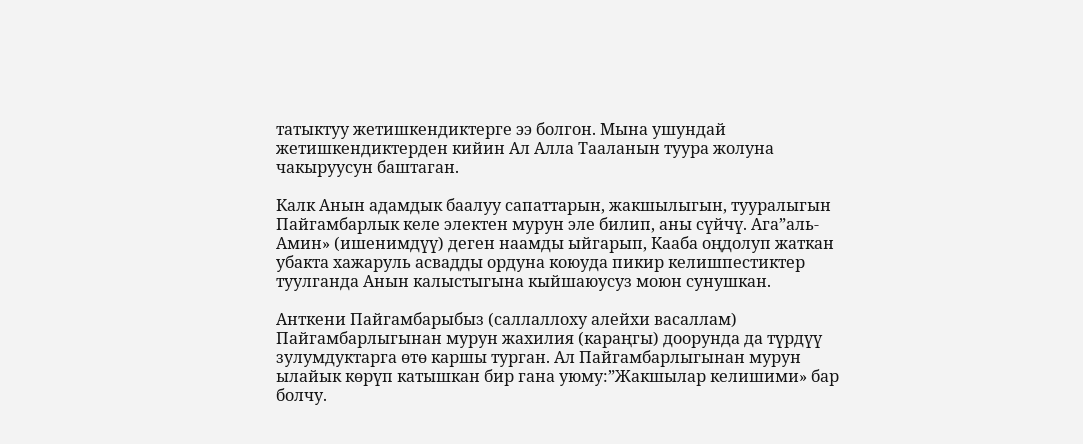татыктуу жетишкендиктерге ээ болгон. Мына ушундай жетишкендиктерден кийин Ал Алла Тааланын туура жолуна чакыруусун баштаган.

Калк Анын адамдык баалуу сапаттарын, жакшылыгын, тууралыгын Пайгамбарлык келе электен мурун эле билип, аны сүйчү. Ага”аль-Амин» (ишенимдүү) деген наамды ыйгарып, Кааба оңдолуп жаткан убакта хажаруль асвадды ордуна коюуда пикир келишпестиктер туулганда Анын калыстыгына кыйшаюусуз моюн сунушкан.

Анткени Пайгамбарыбыз (саллаллоху алейхи васаллам) Пайгамбарлыгынан мурун жахилия (караңгы) доорунда да түрдүү зулумдуктарга өтө каршы турган. Ал Пайгамбарлыгынан мурун ылайык көрүп катышкан бир гана уюму:”Жакшылар келишими» бар болчу.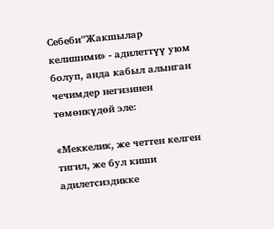Себеби”Жакшылар келишими» - адилеттүү уюм болуп, анда кабыл алынган чечимдер негизинен төмөнкүдөй эле:

«Меккелик, же четтен келген тигил, же бул киши адилетсиздикке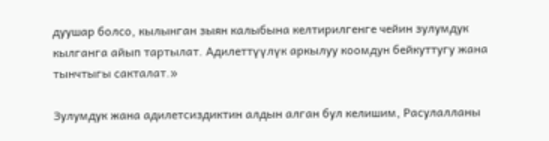дуушар болсо, кылынган зыян калыбына келтирилгенге чейин зулумдук кылганга айып тартылат. Адилеттүүлүк аркылуу коомдун бейкуттугу жана тынчтыгы сакталат.»

Зулумдук жана адилетсиздиктин алдын алган бул келишим, Расулалланы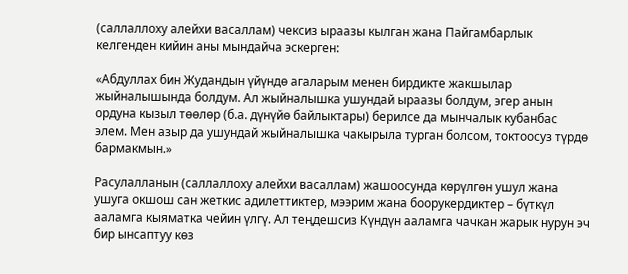(саллаллоху алейхи васаллам) чексиз ыраазы кылган жана Пайгамбарлык келгенден кийин аны мындайча эскерген:

«Абдуллах бин Жудандын үйүндө агаларым менен бирдикте жакшылар жыйналышында болдум. Ал жыйналышка ушундай ыраазы болдум, эгер анын ордуна кызыл төөлөр (б.а. дүнүйө байлыктары) берилсе да мынчалык кубанбас элем. Мен азыр да ушундай жыйналышка чакырыла турган болсом, токтоосуз түрдө бармакмын.»

Расулалланын (саллаллоху алейхи васаллам) жашоосунда көрүлгөн ушул жана ушуга окшош сан жеткис адилеттиктер, мээрим жана боорукердиктер – бүткүл ааламга кыяматка чейин үлгү. Ал теңдешсиз Күндүн ааламга чачкан жарык нурун эч бир ынсаптуу көз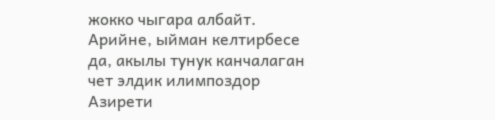жокко чыгара албайт. Арийне, ыйман келтирбесе да, акылы тунук канчалаган чет элдик илимпоздор Азирети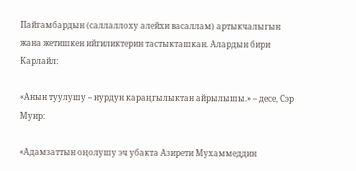Пайгамбардын (саллаллоху алейхи васаллам) артыкчалыгын жана жетишкен ийгиликтерин тастыкташкан. Алардын бири Карлайл:

«Анын туулушу – нурдун караңгылыктан айрылышы.» – десе, Сэр Муир:

«Адамзаттын оңолушу эч убакта Азирети Мухаммеддин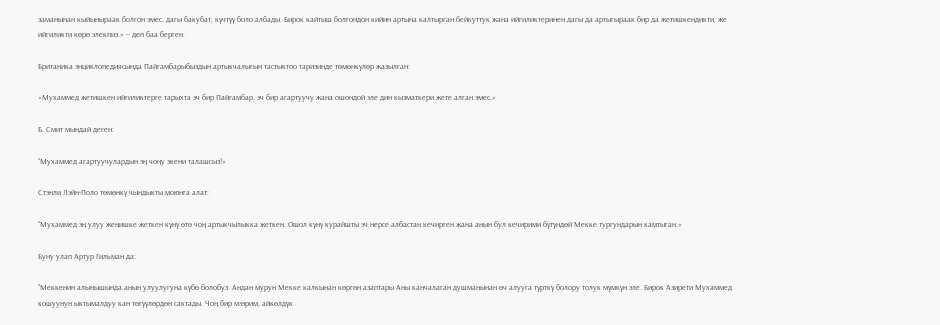заманынан кыйыныраак болгон эмес. дагы бакубат, күчтүү боло албады. Бирок кайтыш болгондон кийин артына калтырган бейкуттук жана ийгиликтеринен дагы да артыгыраак бир да жетишкендикти, же ийгиликти көрө элекпиз.» – деп баа берген.

Британика энциклопедиясында Пайгамбарыбыздын артыкчалыгын тастыктоо таризинде төмөнкүлөр жазылган:

«Мухаммед жетишкен ийгиликтерге тарыхта эч бир Пайгамбар, эч бир агартуучу жана ошондой эле дин кызматкери жете алган эмес.»

Б. Смит мындай деген:

“Мухаммед агартуучулардын эң чоңу экени талашсыз!»

Стэнли Лэйн-Поло төмөнкү чындыкты моюнга алат:

“Мухаммед эң улуу жеңишке жеткен күнү өтө чоң артыкчылыкка жеткен. Ошол күнү курайшты эч нерсе албастан кечирген жана анын бул кечирими бүтүндөй Мекке тургундарын камтыган.»

Буну улап Артур Гильман да:

“Меккенин алынышында анын улуулугуна күбө болобуз. Андан мурун Мекке калкынан көргөн азаптары Аны канчалаган душманынан өч алууга түрткү болору толук мүмкүн эле. Бирок Азирети Мухаммед кошуунун ыктымалдуу кан төгүүлөрдөн сактады. Чоң бир мээрим, айкөлдүк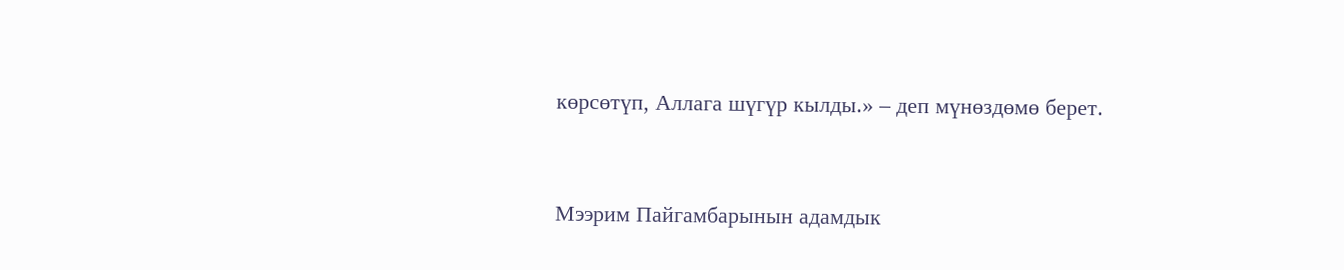көрсөтүп, Аллага шүгүр кылды.» – деп мүнөздөмө берет.


Мээрим Пайгамбарынын адамдык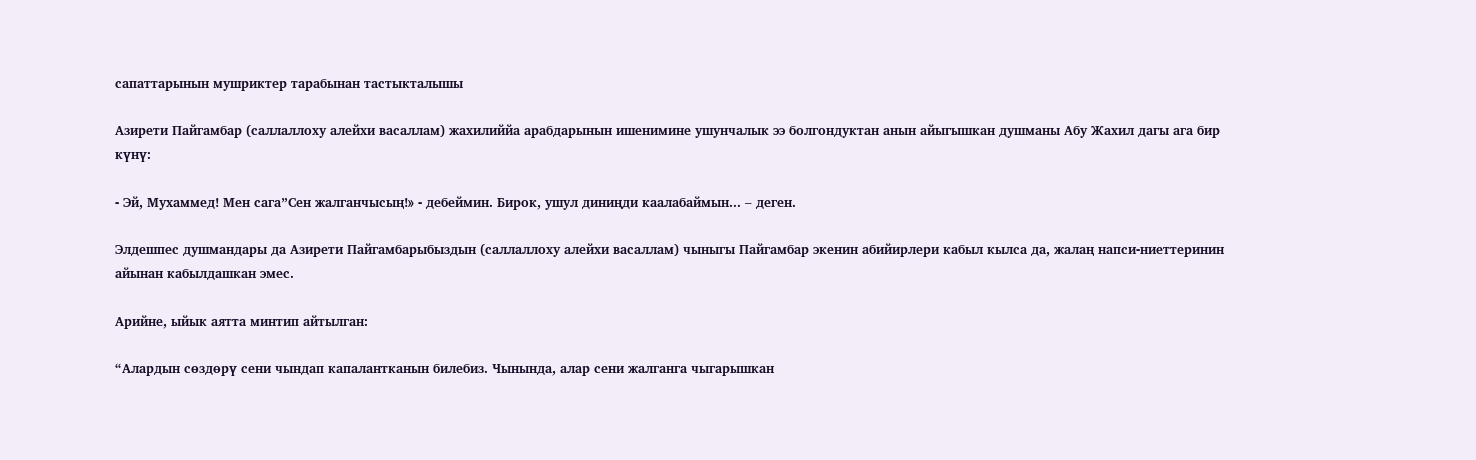сапаттарынын мушриктер тарабынан тастыкталышы

Азирети Пайгамбар (саллаллоху алейхи васаллам) жахилиййа арабдарынын ишенимине ушунчалык ээ болгондуктан анын айыгышкан душманы Абу Жахил дагы ага бир күнү:

- Эй, Мухаммед! Мен сага”Сен жалганчысың!» - дебеймин. Бирок, ушул диниңди каалабаймын... – деген.

Элдешпес душмандары да Азирети Пайгамбарыбыздын (саллаллоху алейхи васаллам) чыныгы Пайгамбар экенин абийирлери кабыл кылса да, жалаң напси-ниеттеринин айынан кабылдашкан эмес.

Арийне, ыйык аятта минтип айтылган:

“Алардын сөздөрү сени чындап капалантканын билебиз. Чынында, алар сени жалганга чыгарышкан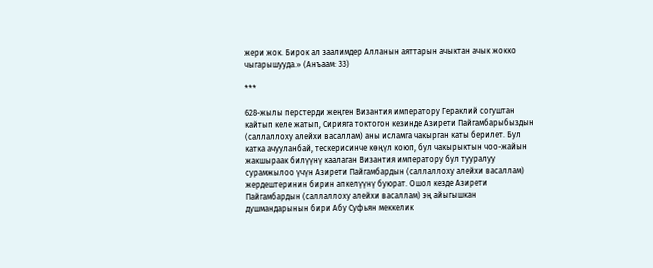жери жок. Бирок ал заалимдер Алланын аяттарын ачыктан ачык жокко чыгарышууда.» (Анъаам: 33)

***

628-жылы перстерди жеңген Византия императору Гераклий согуштан кайтып келе жатып, Сирияга токтогон кезинде Азирети Пайгамбарыбыздын (саллаллоху алейхи васаллам) аны исламга чакырган каты берилет. Бул катка ачууланбай, тескерисинче көңүл коюп, бул чакырыктын чоо-жайын жакшыраак билүүнү каалаган Византия императору бул тууралуу сурамжылоо үчүн Азирети Пайгамбардын (саллаллоху алейхи васаллам) жердештеринин бирин апкелүүнү буюрат. Ошол кезде Азирети Пайгамбардын (саллаллоху алейхи васаллам) эң айыгышкан душмандарынын бири Абу Суфьян меккелик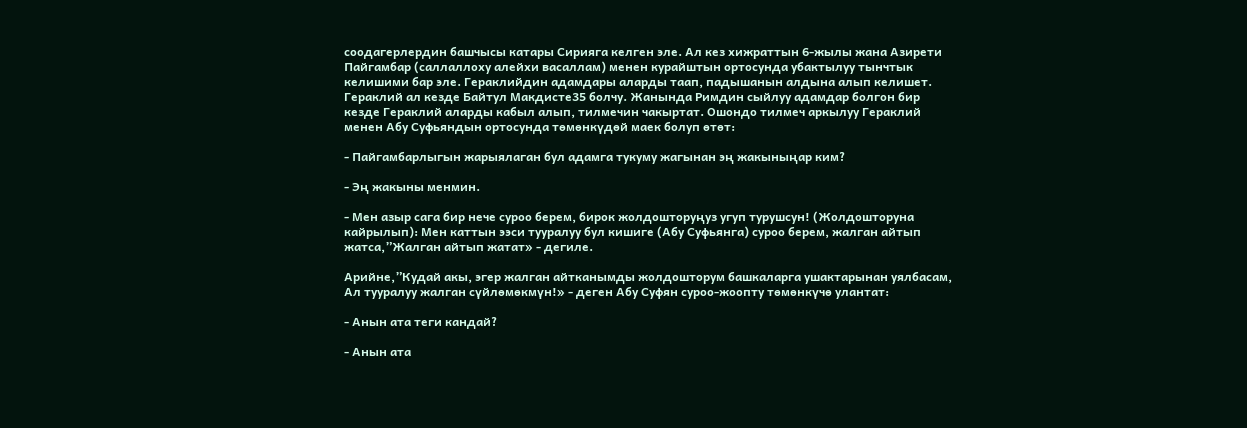соодагерлердин башчысы катары Сирияга келген эле. Ал кез хижраттын 6-жылы жана Азирети Пайгамбар (саллаллоху алейхи васаллам) менен курайштын ортосунда убактылуу тынчтык келишими бар эле. Гераклийдин адамдары аларды таап, падышанын алдына алып келишет. Гераклий ал кезде Байтул Макдисте35 болчу. Жанында Римдин сыйлуу адамдар болгон бир кезде Гераклий аларды кабыл алып, тилмечин чакыртат. Ошондо тилмеч аркылуу Гераклий менен Абу Суфьяндын ортосунда төмөнкүдөй маек болуп өтөт:

- Пайгамбарлыгын жарыялаган бул адамга тукуму жагынан эң жакыныңар ким?

- Эң жакыны менмин.

- Мен азыр сага бир нече суроо берем, бирок жолдошторуңуз угуп турушсун! (Жолдошторуна кайрылып): Мен каттын ээси тууралуу бул кишиге (Абу Суфьянга) суроо берем, жалган айтып жатса,”Жалган айтып жатат» - дегиле.

Арийне,”Кудай акы, эгер жалган айтканымды жолдошторум башкаларга ушактарынан уялбасам, Ал тууралуу жалган сүйлөмөкмүн!» - деген Абу Суфян суроо-жоопту төмөнкүчө улантат:

- Анын ата теги кандай?

- Анын ата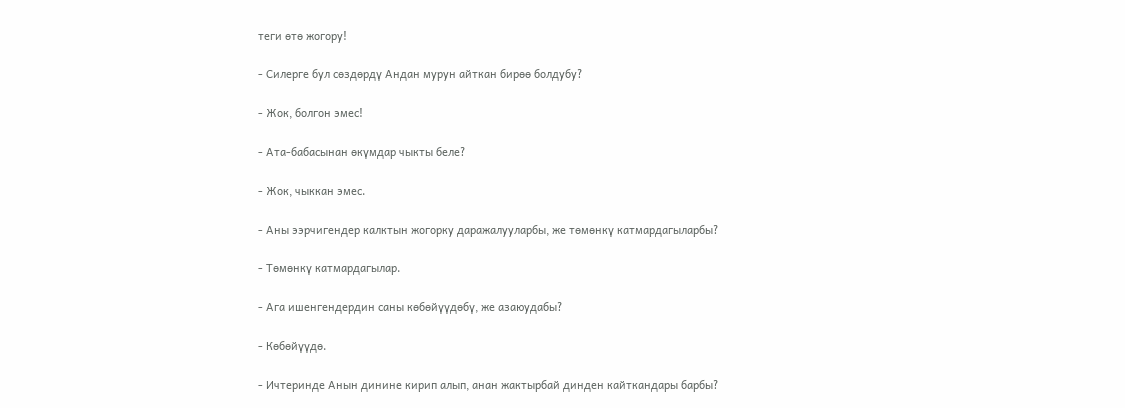теги өтө жогору!

- Силерге бул сөздөрдү Андан мурун айткан бирөө болдубу?

- Жок, болгон эмес!

- Ата-бабасынан өкүмдар чыкты беле?

- Жок, чыккан эмес.

- Аны ээрчигендер калктын жогорку даражалууларбы, же төмөнкү катмардагыларбы?

- Төмөнкү катмардагылар.

- Ага ишенгендердин саны көбөйүүдөбү, же азаюудабы?

- Көбөйүүдө.

- Ичтеринде Анын динине кирип алып, анан жактырбай динден кайткандары барбы?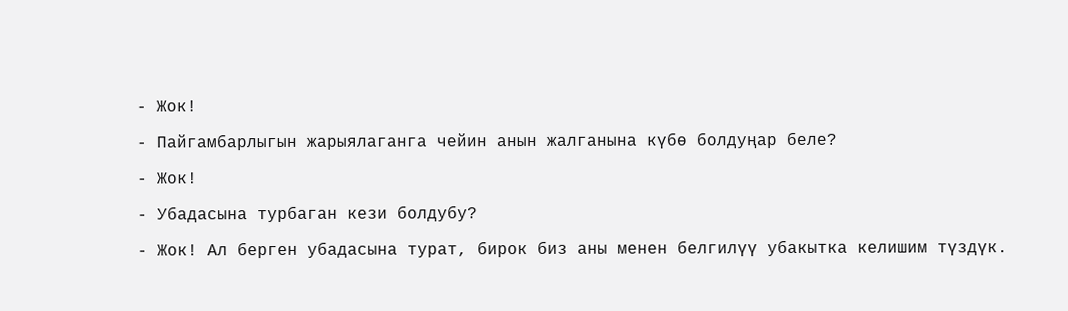- Жок!

- Пайгамбарлыгын жарыялаганга чейин анын жалганына күбө болдуңар беле?

- Жок!

- Убадасына турбаган кези болдубу?

- Жок! Ал берген убадасына турат, бирок биз аны менен белгилүү убакытка келишим түздүк.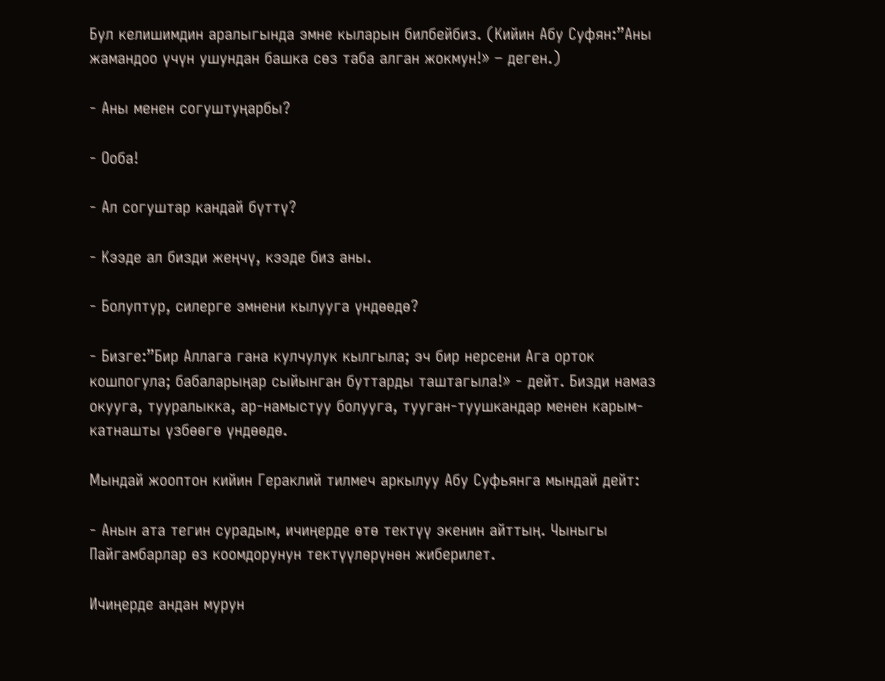Бул келишимдин аралыгында эмне кыларын билбейбиз. (Кийин Абу Суфян:”Аны жамандоо үчүн ушундан башка сөз таба алган жокмун!» – деген.)

- Аны менен согуштуңарбы?

- Ооба!

- Ал согуштар кандай бүттү?

- Кээде ал бизди жеңчү, кээде биз аны.

- Болуптур, силерге эмнени кылууга үндөөдө?

- Бизге:”Бир Аллага гана кулчулук кылгыла; эч бир нерсени Ага орток кошпогула; бабаларыңар сыйынган буттарды таштагыла!» - дейт. Бизди намаз окууга, тууралыкка, ар-намыстуу болууга, тууган-туушкандар менен карым-катнашты үзбөөгө үндөөдө.

Мындай жооптон кийин Гераклий тилмеч аркылуу Абу Суфьянга мындай дейт:

- Анын ата тегин сурадым, ичиңерде өтө тектүү экенин айттың. Чыныгы Пайгамбарлар өз коомдорунун тектүүлөрүнөн жиберилет.

Ичиңерде андан мурун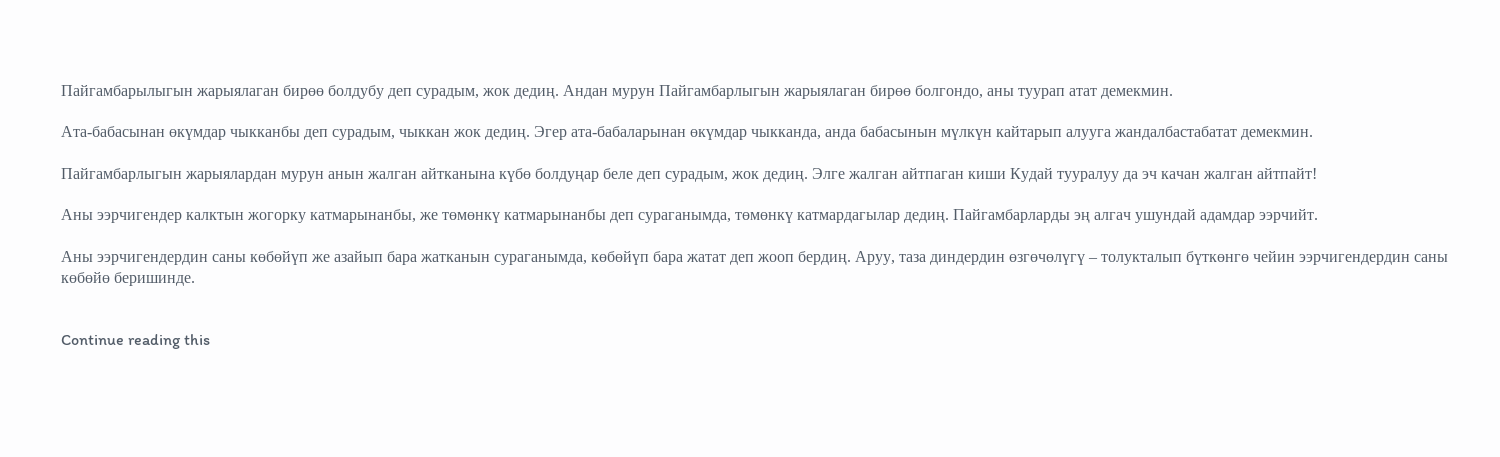Пайгамбарылыгын жарыялаган бирөө болдубу деп сурадым, жок дедиң. Андан мурун Пайгамбарлыгын жарыялаган бирөө болгондо, аны туурап атат демекмин.

Ата-бабасынан өкүмдар чыкканбы деп сурадым, чыккан жок дедиң. Эгер ата-бабаларынан өкүмдар чыкканда, анда бабасынын мүлкүн кайтарып алууга жандалбастабатат демекмин.

Пайгамбарлыгын жарыялардан мурун анын жалган айтканына күбө болдуңар беле деп сурадым, жок дедиң. Элге жалган айтпаган киши Кудай тууралуу да эч качан жалган айтпайт!

Аны ээрчигендер калктын жогорку катмарынанбы, же төмөнкү катмарынанбы деп сураганымда, төмөнкү катмардагылар дедиң. Пайгамбарларды эң алгач ушундай адамдар ээрчийт.

Аны ээрчигендердин саны көбөйүп же азайып бара жатканын сураганымда, көбөйүп бара жатат деп жооп бердиң. Аруу, таза диндердин өзгөчөлүгү – толукталып бүткөнгө чейин ээрчигендердин саны көбөйө беришинде.


Continue reading this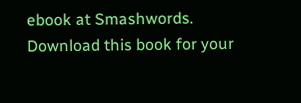ebook at Smashwords.
Download this book for your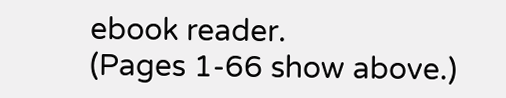ebook reader.
(Pages 1-66 show above.)